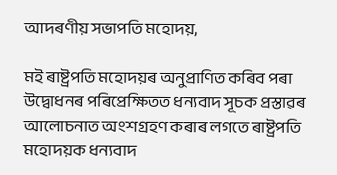আদৰণীয় সভাপতি মহোদয়,

মই ৰাষ্ট্ৰপতি মহোদয়ৰ অনুপ্ৰাণিত কৰিব পৰা উদ্বোধনৰ পৰিপ্ৰেক্ষিতত ধন্যবাদ সূচক প্ৰস্তাৱৰ আলোচনাত অংশগ্ৰহণ কৰাৰ লগতে ৰাষ্ট্ৰপতি মহোদয়ক ধন্যবাদ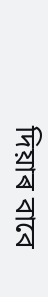দিয়াৰ বাবে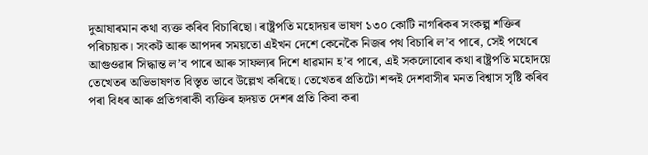দুআষাৰমান কথা ব্যক্ত কৰিব বিচাৰিছো। ৰাষ্ট্ৰপতি মহোদয়ৰ ভাষণ ১৩০ কোটি নাগৰিকৰ সংকল্প শক্তিৰ পৰিচায়ক। সংকট আৰু আপদৰ সময়তো এইখন দেশে কেনেকৈ নিজৰ পথ বিচাৰি ল’ব পাৰে, সেই পথেৰে আগুওৱাৰ সিদ্ধান্ত ল’ব পাৰে আৰু সাফল্যৰ দিশে ধাৱমান হ’ব পাৰে, এই সকলোবোৰ কথা ৰাষ্ট্ৰপতি মহোদয়ে তেখেতৰ অভিভাষণত বিস্তৃত ভাবে উল্লেখ কৰিছে। তেখেতৰ প্ৰতিটো শব্দই দেশবাসীৰ মনত বিশ্বাস সৃষ্টি কৰিব পৰা বিধৰ আৰু প্ৰতিগৰাকী ব্যক্তিৰ হৃদয়ত দেশৰ প্ৰতি কিবা কৰা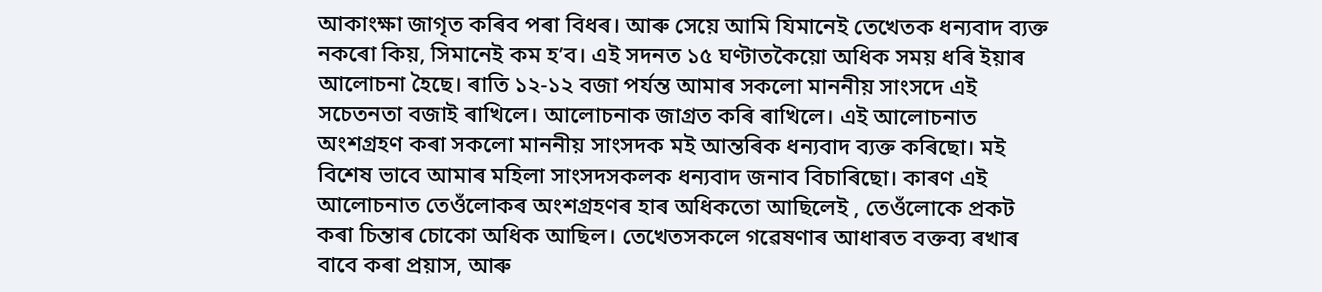আকাংক্ষা জাগৃত কৰিব পৰা বিধৰ। আৰু সেয়ে আমি যিমানেই তেখেতক ধন্যবাদ ব্যক্ত নকৰো কিয়, সিমানেই কম হ’ব। এই সদনত ১৫ ঘণ্টাতকৈয়ো অধিক সময় ধৰি ইয়াৰ আলোচনা হৈছে। ৰাতি ১২-১২ বজা পৰ্যন্ত আমাৰ সকলো মাননীয় সাংসদে এই সচেতনতা বজাই ৰাখিলে। আলোচনাক জাগ্ৰত কৰি ৰাখিলে। এই আলোচনাত অংশগ্ৰহণ কৰা সকলো মাননীয় সাংসদক মই আন্তৰিক ধন্যবাদ ব্যক্ত কৰিছো। মই বিশেষ ভাবে আমাৰ মহিলা সাংসদসকলক ধন্যবাদ জনাব বিচাৰিছো। কাৰণ এই আলোচনাত তেওঁলোকৰ অংশগ্ৰহণৰ হাৰ অধিকতো আছিলেই , তেওঁলোকে প্ৰকট কৰা চিন্তাৰ চোকো অধিক আছিল। তেখেতসকলে গৱেষণাৰ আধাৰত বক্তব্য ৰখাৰ বাবে কৰা প্ৰয়াস, আৰু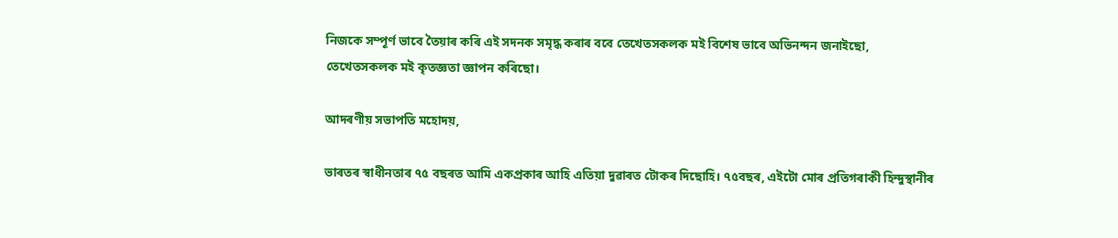নিজকে সম্পূৰ্ণ ভাবে তৈয়াৰ কৰি এই সদনক সমৃদ্ধ কৰাৰ ববে তেখেতসকলক মই বিশেষ ভাবে অভিনন্দন জনাইছো, তেখেতসকলক মই কৃতজ্ঞতা জ্ঞাপন কৰিছো।

আদৰণীয় সভাপতি মহোদয়,

ভাৰতৰ স্বাধীনতাৰ ৭৫ বছৰত আমি একপ্ৰকাৰ আহি এতিয়া দুৱাৰত টোকৰ দিছোহি। ৭৫বছৰ, এইটো মোৰ প্ৰতিগৰাকী হিন্দুস্থানীৰ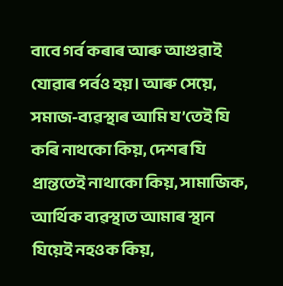বাবে গৰ্ব কৰাৰ আৰু আগুৱাই যোৱাৰ পৰ্বও হয়। আৰু সেয়ে, সমাজ-ব্যৱস্থাৰ আমি য’তেই যি কৰি নাথকো কিয়, দেশৰ যি প্ৰান্ততেই নাথাকো কিয়, সামাজিক, আৰ্থিক ব্যৱস্থাত আমাৰ স্থান যিয়েই নহওক কিয়,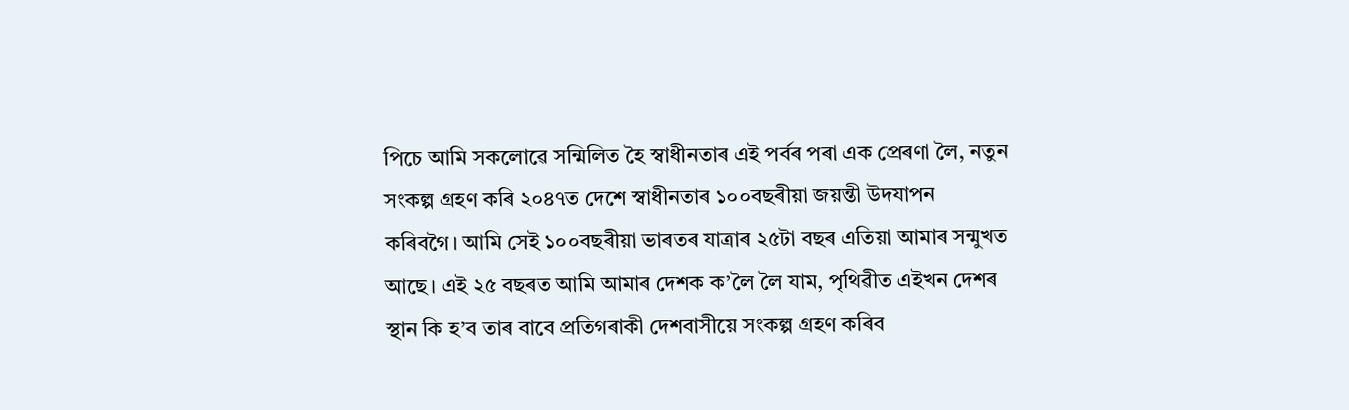পিচে আমি সকলোৱে সন্মিলিত হৈ স্বাধীনতাৰ এই পৰ্বৰ পৰা এক প্ৰেৰণা লৈ, নতুন সংকল্প গ্ৰহণ কৰি ২০৪৭ত দেশে স্বাধীনতাৰ ১০০বছৰীয়া জয়ন্তী উদযাপন কৰিবগৈ। আমি সেই ১০০বছৰীয়া ভাৰতৰ যাত্ৰাৰ ২৫টা বছৰ এতিয়া আমাৰ সন্মুখত আছে। এই ২৫ বছৰত আমি আমাৰ দেশক ক’লৈ লৈ যাম, পৃথিৱীত এইখন দেশৰ স্থান কি হ’ব তাৰ বাবে প্ৰতিগৰাকী দেশবাসীয়ে সংকল্প গ্ৰহণ কৰিব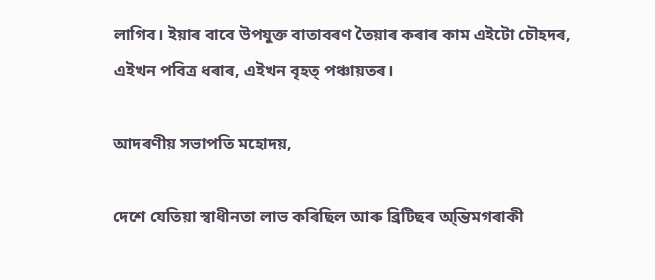লাগিব। ইয়াৰ বাবে উপযুক্ত বাতাবৰণ তৈয়াৰ কৰাৰ কাম এইটো চৌহদৰ, এইখন পবিত্ৰ ধৰাৰ, এইখন বৃহত্ পঞ্চায়তৰ।

আদৰণীয় সভাপতি মহোদয়,

দেশে যেতিয়া স্বাধীনতা লাভ কৰিছিল আৰু ব্ৰিটিছৰ অ্ন্তিমগৰাকী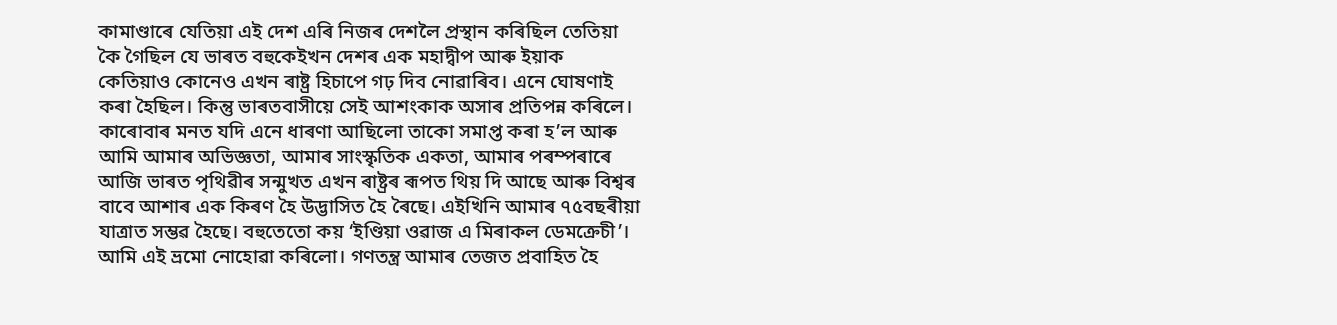কামাণ্ডাৰে যেতিয়া এই দেশ এৰি নিজৰ দেশলৈ প্ৰস্থান কৰিছিল তেতিয়া কৈ গৈছিল যে ভাৰত বহুকেইখন দেশৰ এক মহাদ্বীপ আৰু ইয়াক কেতিয়াও কোনেও এখন ৰাষ্ট্ৰ হিচাপে গঢ় দিব নোৱাৰিব। এনে ঘোষণাই কৰা হৈছিল। কিন্তু ভাৰতবাসীয়ে সেই আশংকাক অসাৰ প্ৰতিপন্ন কৰিলে। কাৰোবাৰ মনত যদি এনে ধাৰণা আছিলো তাকো সমাপ্ত কৰা হ’ল আৰু আমি আমাৰ অভিজ্ঞতা, আমাৰ সাংস্কৃতিক একতা, আমাৰ পৰম্পৰাৰে আজি ভাৰত পৃথিৱীৰ সন্মুখত এখন ৰাষ্ট্ৰৰ ৰূপত থিয় দি আছে আৰু বিশ্বৰ বাবে আশাৰ এক কিৰণ হৈ উদ্ভাসিত হৈ ৰৈছে। এইখিনি আমাৰ ৭৫বছৰীয়া যাত্ৰাত সম্ভৱ হৈছে। বহুতেতো কয় ‘ইণ্ডিয়া ওৱাজ এ মিৰাকল ডেমক্ৰেচী’। আমি এই ভ্ৰমো নোহোৱা কৰিলো। গণতন্ত্ৰ আমাৰ তেজত প্ৰবাহিত হৈ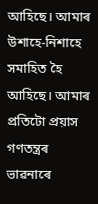আহিছে। আমাৰ উশাহে-নিশাহে সমাহিত হৈ আহিছে। আমাৰ প্ৰতিটো প্ৰয়াস গণতন্ত্ৰৰ ভাৱনাৰে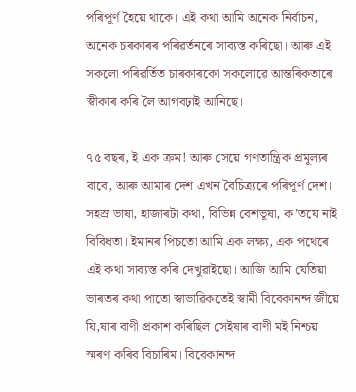পৰিপূৰ্ণ হৈয়ে থাকে। এই কথা আমি অনেক নিৰ্বাচন, অনেক চৰকাৰৰ পৰিৱৰ্তনৰে সাব্যস্ত কৰিছো। আৰু এই সকলো পৰিৱৰ্তিত চাৰকাৰকো সকলোৱে আন্তৰিকতাৰে স্বীকাৰ কৰি লৈ আগবঢ়াই আনিছে।

৭৫ বছৰ, ই এক ক্ৰম! আৰু সেয়ে গণতান্ত্ৰিক প্ৰমূল্যৰ বাবে, আৰু আমাৰ দেশ এখন বৈচিত্ৰ্যৰে পৰিপূৰ্ণ দেশ। সহস্ৰ ভাষা, হাজাৰটা কথা, বিভিন্ন বেশভূষা, ক’তযে নাই বিবিধতা। ইমানৰ পিচতো আমি এক লক্ষ্য, এক পথেৰে এই কথা সাব্যস্ত কৰি দেখুৱাইছো। আজি আমি যেতিয়া ভাৰতৰ কথা পাতো স্বাভাৱিকতেই স্বামী বিবেকানন্দ জীয়ে যি,ষাৰ বাণী প্ৰকাশ কৰিছিল সেইষাৰ বাণী মই নিশ্চয় স্মৰণ কৰিব বিচাৰিম। বিবেকানন্দ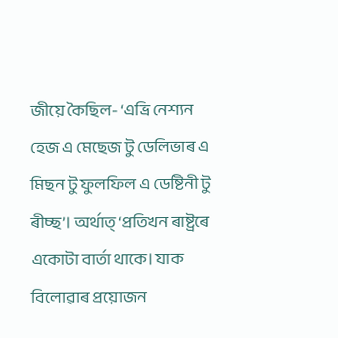জীয়ে কৈছিল- ‘এভ্ৰি নেশ্যন হেজ এ মেছেজ টু ডেলিভাৰ এ মিছন টু ফুলফিল এ ডেষ্টিনী টু ৰীচ্ছ’। অৰ্থাত্ ‘প্ৰতিখন ৰাষ্ট্ৰৰে একোটা বাৰ্তা থাকে। যাক বিলোৱাৰ প্ৰয়োজন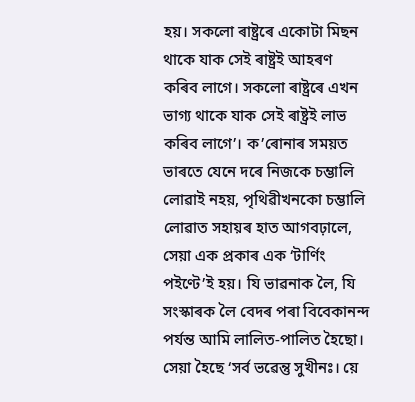হয়। সকলো ৰাষ্ট্ৰৰে একোটা মিছন থাকে যাক সেই ৰাষ্ট্ৰই আহৰণ কৰিব লাগে। সকলো ৰাষ্ট্ৰৰে এখন ভাগ্য থাকে যাক সেই ৰাষ্ট্ৰই লাভ কৰিব লাগে’। ক’ৰোনাৰ সময়ত ভাৰতে যেনে দৰে নিজকে চম্ভালি লোৱাই নহয়, পৃথিৱীখনকো চম্ভালি লোৱাত সহায়ৰ হাত আগবঢ়ালে, সেয়া এক প্ৰকাৰ এক ‘টাৰ্ণিং পইণ্টে’ই হয়। যি ভাৱনাক লৈ, যি সংস্কাৰক লৈ বেদৰ পৰা বিবেকানন্দ পৰ্যন্ত আমি লালিত-পালিত হৈছো। সেয়া হৈছে ‘সৰ্ব ভৱেন্তু সুখীনঃ। য়ে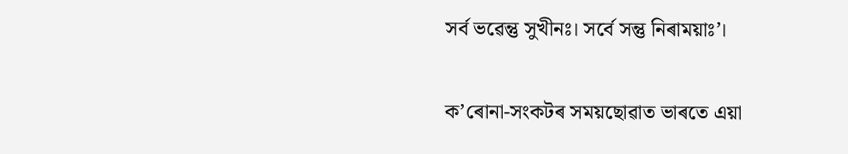সৰ্ব ভৱেন্তু সুখীনঃ। সৰ্বে সন্তু নিৰাময়াঃ’।

ক’ৰোনা-সংকটৰ সময়ছোৱাত ভাৰতে এয়া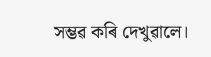সম্ভৱ কৰি দেখুৱালে।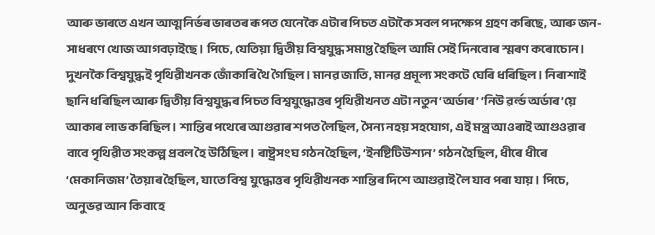আৰু ভাৰতে এখন আত্মনিৰ্ভৰ ভাৰতৰ ৰূপত যেনেকৈ এটাৰ পিচত এটাকৈ সবল পদক্ষেপ গ্ৰহণ কৰিছে, আৰু জন-সাধৰণে খোজ আগবঢ়াইছে। পিচে, যেতিয়া দ্বিতীয় বিশ্বযুদ্ধ সমাপ্ত হৈছিল আমি সেই দিনবোৰ স্মৰণ কৰোচোন। দুখনকৈ বিশ্বযুদ্ধই পৃথিৱীখনক জোঁকাৰি থৈ গৈছিল। মানৱ জাতি, মানৱ প্ৰমূল্য সংকটে ঘেৰি ধৰিছিল। নিৰাশাই ছানি ধৰিছিল আৰু দ্বিতীয় বিশ্বযুদ্ধৰ পিচত বিশ্বযুদ্ধোত্তৰ পৃথিৱীখনত এটা নতুন ‘অৰ্ডাৰ’ ‘নিউ ৱৰ্ল্ড অৰ্ডাৰ’য়ে আকাৰ লাভ কৰিছিল। শান্তিৰ পথেৰে আগুৱাৰ শপত লৈছিল, সৈন্য নহয় সহযোগ, এই মন্ত্ৰ আওৰাই আগুওৱাৰ বাবে পৃথিৱীত সংকল্প প্ৰবল হৈ উঠিছিল। ৰাষ্ট্ৰসংঘ গঠন হৈছিল, ‘ইনষ্টিটিউশ্যন’ গঠন হৈছিল, ধীৰে ধীৰে ‘মেকানিজম’ তৈয়াৰ হৈছিল, যাতে বিশ্ব যুদ্ধোত্তৰ পৃথিৱীখনক শান্তিৰ দিশে আগুৱাই লৈ যাব পৰা যায়। পিচে, অনুভৱ আন কিবাহে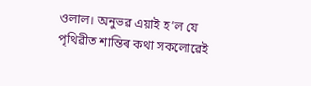ওলাল। অনুভৱ এয়াই হ’ল যে পৃথিৱীত শান্তিৰ কথা সকলোৱেই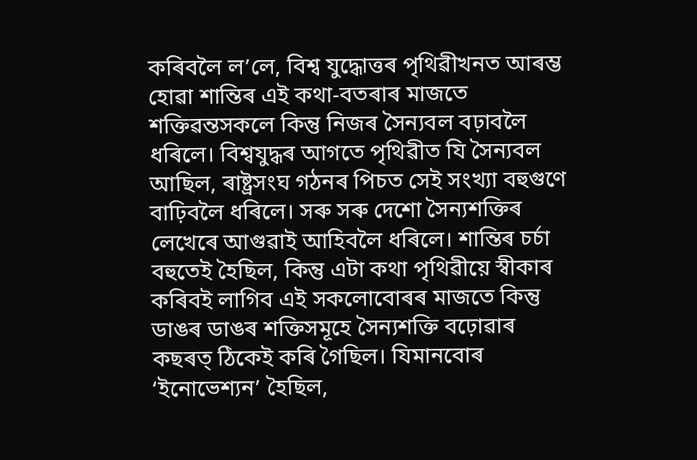কৰিবলৈ ল’লে, বিশ্ব যুদ্ধোত্তৰ পৃথিৱীখনত আৰম্ভ হোৱা শান্তিৰ এই কথা-বতৰাৰ মাজতে শক্তিৱন্তসকলে কিন্তু নিজৰ সৈন্যবল বঢ়াবলৈ ধৰিলে। বিশ্বযুদ্ধৰ আগতে পৃথিৱীত যি সৈন্যবল আছিল, ৰাষ্ট্ৰসংঘ গঠনৰ পিচত সেই সংখ্যা বহুগুণে বাঢ়িবলৈ ধৰিলে। সৰু সৰু দেশো সৈন্যশক্তিৰ লেখেৰে আগুৱাই আহিবলৈ ধৰিলে। শান্তিৰ চৰ্চা বহুতেই হৈছিল, কিন্তু এটা কথা পৃথিৱীয়ে স্বীকাৰ কৰিবই লাগিব এই সকলোবোৰৰ মাজতে কিন্তু ডাঙৰ ডাঙৰ শক্তিসমূহে সৈন্যশক্তি বঢ়োৱাৰ কছৰত্ ঠিকেই কৰি গৈছিল। যিমানবোৰ ‘ইনোভেশ্যন’ হৈছিল,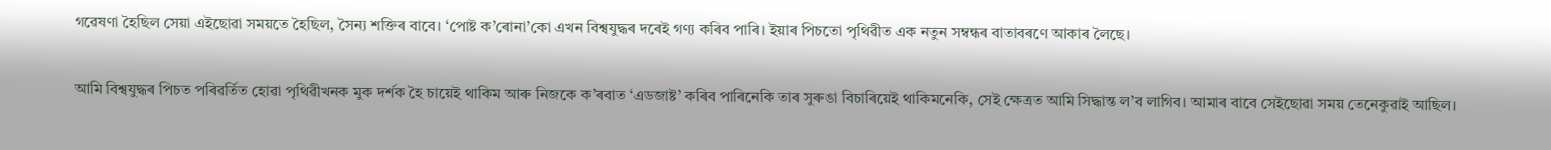গৱেষণা হৈছিল সেয়া এইছোৱা সময়তে হৈছিল, সৈন্য শক্তিৰ বাবে। ‘পোষ্ট ক’ৰোনা’কো এখন বিশ্বযুদ্ধৰ দৰেই গণ্য কৰিব পাৰি। ইয়াৰ পিচতো পৃথিৱীত এক নতুন সম্বন্ধৰ বাতাবৰণে আকাৰ লৈছে।

আমি বিশ্বযুদ্ধৰ পিচত পৰিৱৰ্তিত হোৱা পৃথিৱীখনক মুক দৰ্শক হৈ চায়েই থাকিম আৰু নিজকে ক’ৰবাত ‘এডজাষ্ট’ কৰিব পাৰিনেকি তাৰ সুৰুঙা বিচাৰিয়েই থাকিমনেকি, সেই ক্ষেত্ৰত আমি সিদ্ধান্ত ল’ব লাগিব। আমাৰ বাবে সেইছোৱা সময় তেনেকুৱাই আছিল।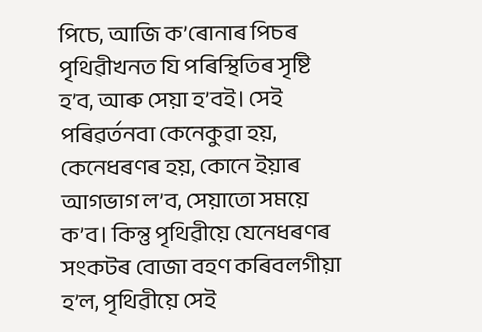পিচে, আজি ক’ৰোনাৰ পিচৰ পৃথিৱীখনত যি পৰিস্থিতিৰ সৃষ্টি হ’ব, আৰু সেয়া হ’বই। সেই পৰিৱৰ্তনবা কেনেকুৱা হয়, কেনেধৰণৰ হয়, কোনে ইয়াৰ আগভাগ ল’ব, সেয়াতো সময়ে ক’ব। কিন্তু পৃথিৱীয়ে যেনেধৰণৰ সংকটৰ বোজা বহণ কৰিবলগীয়া হ’ল, পৃথিৱীয়ে সেই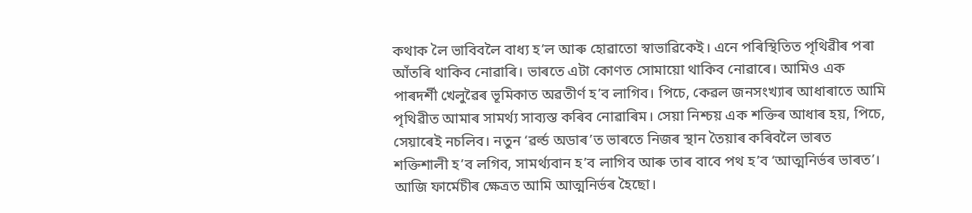কথাক লৈ ভাবিবলৈ বাধ্য হ’ল আৰু হোৱাতো স্বাভাৱিকেই। এনে পৰিস্থিতিত পৃথিৱীৰ পৰা আঁতৰি থাকিব নোৱাৰি। ভাৰতে এটা কোণত সোমায়ো থাকিব নোৱাৰে। আমিও এক পাৰদৰ্শী খেলুৱৈৰ ভূমিকাত অৱতীৰ্ণ হ’ব লাগিব। পিচে, কেৱল জনসংখ্যাৰ আধাৰাতে আমি পৃথিৱীত আমাৰ সামৰ্থ্য সাব্যস্ত কৰিব নোৱাৰিম। সেয়া নিশ্চয় এক শক্তিৰ আধাৰ হয়, পিচে, সেয়াৰেই নচলিব। নতুন ‘ৱৰ্ল্ড অডাৰ’ত ভাৰতে নিজৰ স্থান তৈয়াৰ কৰিবলৈ ভাৰত শক্তিশালী হ’ব লগিব, সামৰ্থ্যবান হ’ব লাগিব আৰু তাৰ বাবে পথ হ’ব ‘আত্মনিৰ্ভৰ ভাৰত’। আজি ফাৰ্মেচীৰ ক্ষেত্ৰত আমি আত্মনিৰ্ভৰ হৈছো।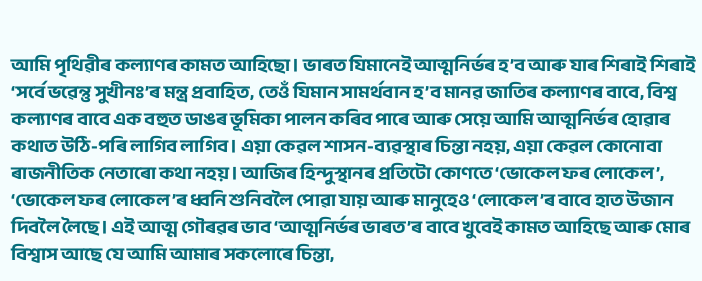আমি পৃথিৱীৰ কল্যাণৰ কামত আহিছো। ভাৰত যিমানেই আত্মনিৰ্ভৰ হ’ব আৰু যাৰ শিৰাই শিৰাই ‘সৰ্বে ভৱেন্তু সুখীনঃ’ৰ মন্ত্ৰ প্ৰবাহিত, তেওঁ যিমান সামৰ্থবান হ’ব মানৱ জাতিৰ কল্যাণৰ বাবে, বিশ্ব কল্যাণৰ বাবে এক বহুত ডাঙৰ ভূমিকা পালন কৰিব পাৰে আৰু সেয়ে আমি আত্মনিৰ্ভৰ হোৱাৰ কথাত উঠি-পৰি লাগিব লাগিব। এয়া কেৱল শাসন-ব্যৱস্থাৰ চিন্তা নহয়, এয়া কেৱল কোনোবা ৰাজনীতিক নেতাৰো কথা নহয়। আজিৰ হিন্দুস্থানৰ প্ৰতিটো কোণতে ‘ভোকেল ফৰ লোকেল’, ‘ভোকেল ফৰ লোকেল’ৰ ধ্বনি শুনিবলৈ পোৱা যায় আৰু মানুহেও ‘লোকেল’ৰ বাবে হাত উজান দিবলৈ লৈছে। এই আত্ম গৌৰৱৰ ভাব ‘আত্মনিৰ্ভৰ ভাৰত’ৰ বাবে খুবেই কামত আহিছে আৰু মোৰ বিশ্বাস আছে যে আমি আমাৰ সকলোৰে চিন্তা,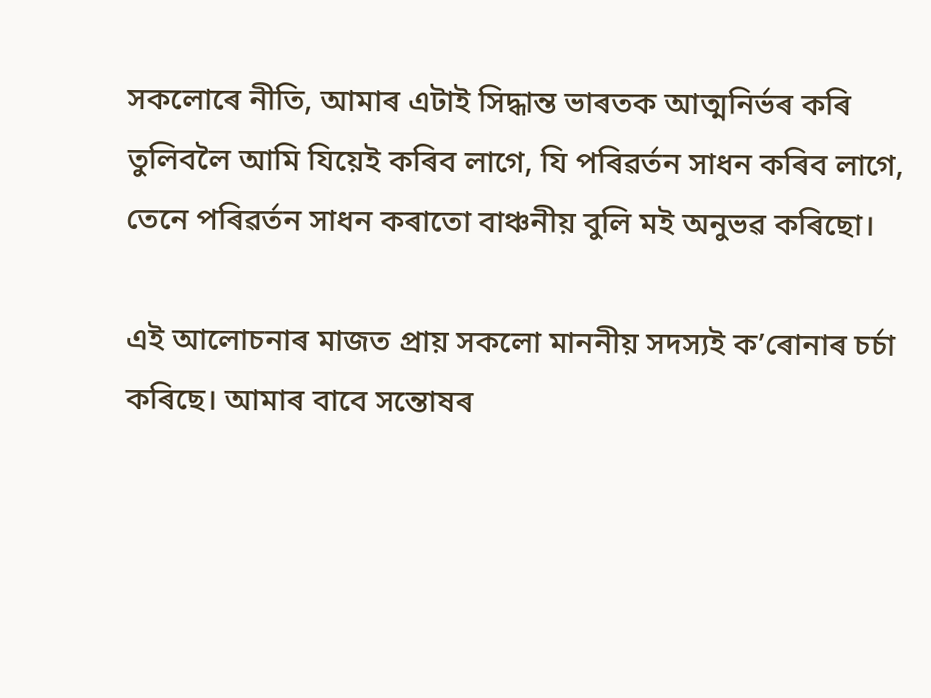সকলোৰে নীতি, আমাৰ এটাই সিদ্ধান্ত ভাৰতক আত্মনিৰ্ভৰ কৰি তুলিবলৈ আমি যিয়েই কৰিব লাগে, যি পৰিৱৰ্তন সাধন কৰিব লাগে, তেনে পৰিৱৰ্তন সাধন কৰাতো বাঞ্চনীয় বুলি মই অনুভৱ কৰিছো।

এই আলোচনাৰ মাজত প্ৰায় সকলো মাননীয় সদস্যই ক’ৰোনাৰ চৰ্চা কৰিছে। আমাৰ বাবে সন্তোষৰ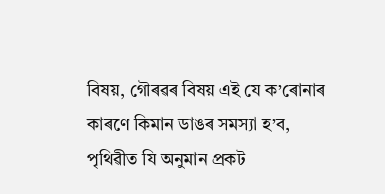বিষয়, গৌৰৱৰ বিষয় এই যে ক’ৰোনাৰ কাৰণে কিমান ডাঙৰ সমস্যা হ’ব, পৃথিৱীত যি অনুমান প্ৰকট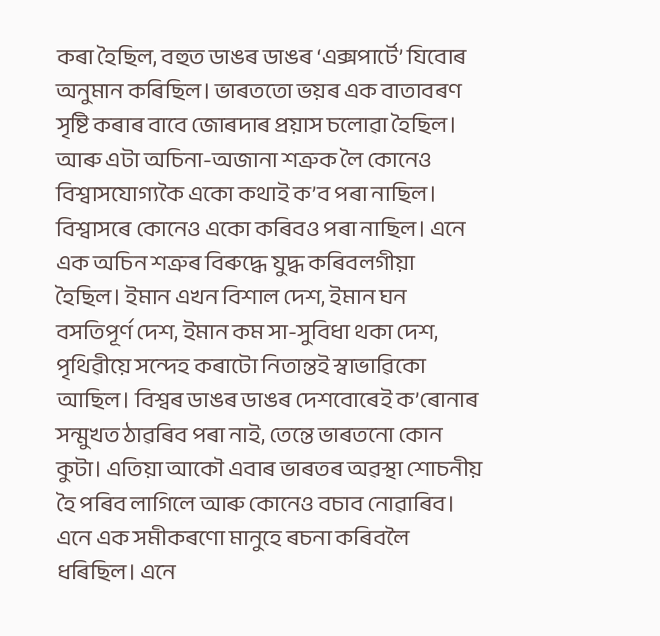কৰা হৈছিল, বহুত ডাঙৰ ডাঙৰ ‘এক্সপাৰ্টে’ যিবোৰ অনুমান কৰিছিল। ভাৰততো ভয়ৰ এক বাতাবৰণ সৃষ্টি কৰাৰ বাবে জোৰদাৰ প্ৰয়াস চলোৱা হৈছিল। আৰু এটা অচিনা-অজানা শত্ৰুক লৈ কোনেও বিশ্বাসযোগ্যকৈ একো কথাই ক’ব পৰা নাছিল। বিশ্বাসৰে কোনেও একো কৰিবও পৰা নাছিল। এনে এক অচিন শত্ৰুৰ বিৰুদ্ধে যুদ্ধ কৰিবলগীয়া হৈছিল। ইমান এখন বিশাল দেশ, ইমান ঘন বসতিপূৰ্ণ দেশ, ইমান কম সা-সুবিধা থকা দেশ, পৃথিৱীয়ে সন্দেহ কৰাটো নিতান্তই স্বাভাৱিকো আছিল। বিশ্বৰ ডাঙৰ ডাঙৰ দেশবোৰেই ক’ৰোনাৰ সন্মুখত ঠাৱৰিব পৰা নাই, তেন্তে ভাৰতনো কোন কুটা। এতিয়া আকৌ এবাৰ ভাৰতৰ অৱস্থা শোচনীয় হৈ পৰিব লাগিলে আৰু কোনেও বচাব নোৱাৰিব। এনে এক সমীকৰণো মানুহে ৰচনা কৰিবলৈ ধৰিছিল। এনে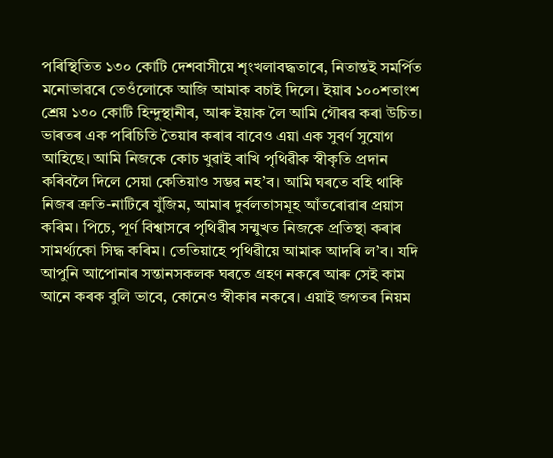পৰিস্থিতিত ১৩০ কোটি দেশবাসীয়ে শৃংখলাবদ্ধতাৰে, নিতান্তই সমৰ্পিত মনোভাৱৰে তেওঁলোকে আজি আমাক বচাই দিলে। ইয়াৰ ১০০শতাংশ শ্ৰেয় ১৩০ কোটি হিন্দুস্থানীৰ, আৰু ইয়াক লৈ আমি গৌৰৱ কৰা উচিত। ভাৰতৰ এক পৰিচিতি তৈয়াৰ কৰাৰ বাবেও এয়া এক সুবৰ্ণ সুযোগ আহিছে। আমি নিজকে কোচ খুৱাই ৰাখি পৃথিৱীক স্বীকৃতি প্ৰদান কৰিবলৈ দিলে সেয়া কেতিয়াও সম্ভৱ নহ’ব। আমি ঘৰতে বহি থাকি নিজৰ ত্ৰুতি-নাটিৰে যুঁজিম, আমাৰ দুৰ্বলতাসমূহ আঁতৰোৱাৰ প্ৰয়াস কৰিম। পিচে, পূৰ্ণ বিশ্বাসৰে পৃথিৱীৰ সন্মুখত নিজকে প্ৰতিস্থা কৰাৰ সামৰ্থ্যকো সিদ্ধ কৰিম। তেতিয়াহে পৃথিৱীয়ে আমাক আদৰি ল’ব। যদি আপুনি আপোনাৰ সন্তানসকলক ঘৰতে গ্ৰহণ নকৰে আৰু সেই কাম আনে কৰক বুলি ভাবে, কোনেও স্বীকাৰ নকৰে। এয়াই জগতৰ নিয়ম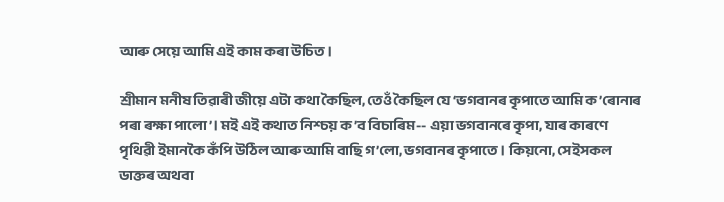আৰু সেয়ে আমি এই কাম কৰা উচিত।

শ্ৰীমান মনীষ তিৱাৰী জীয়ে এটা কথা কৈছিল, তেওঁ কৈছিল যে ‘ভগবানৰ কৃপাতে আমি ক’ৰোনাৰ পৰা ৰক্ষা পালো’। মই এই কথাত নিশ্চয় ক’ব বিচাৰিম-- এয়া ভগবানৰে কৃপা, যাৰ কাৰণে পৃথিৱী ইমানকৈ কঁপি উঠিল আৰু আমি বাছি গ’লো, ভগবানৰ কৃপাতে। কিয়নো, সেইসকল ডাক্তৰ অথবা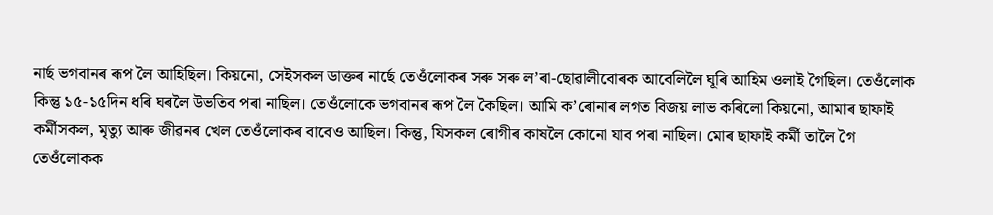নাৰ্ছ ভগবানৰ ৰূপ লৈ আহিছিল। কিয়নো, সেইসকল ডাক্তৰ নাৰ্ছে তেওঁলোকৰ সৰু সৰু ল’ৰা-ছোৱালীবোৰক আবেলিলৈ ঘূৰি আহিম ওলাই গৈছিল। তেওঁলোক কিন্তু ১৫-১৫দিন ধৰি ঘৰলৈ উভতিব পৰা নাছিল। তেওঁলোকে ভগবানৰ ৰূপ লৈ কৈছিল। আমি ক’ৰোনাৰ লগত বিজয় লাভ কৰিলো কিয়নো, আমাৰ ছাফাই কৰ্মীসকল, মৃত্যু আৰু জীৱনৰ খেল তেওঁলোকৰ বাবেও আছিল। কিন্তু, যিসকল ৰোগীৰ কাষলৈ কোনো যাব পৰা নাছিল। মোৰ ছাফাই কৰ্মী তালৈ গৈ তেওঁলোকক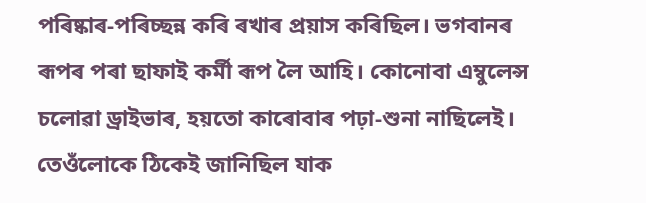পৰিষ্কাৰ-পৰিচ্ছন্ন কৰি ৰখাৰ প্ৰয়াস কৰিছিল। ভগবানৰ ৰূপৰ পৰা ছাফাই কৰ্মী ৰূপ লৈ আহি। কোনোবা এম্বুলেন্স চলোৱা ড্ৰাইভাৰ, হয়তো কাৰোবাৰ পঢ়া-শুনা নাছিলেই। তেওঁলোকে ঠিকেই জানিছিল যাক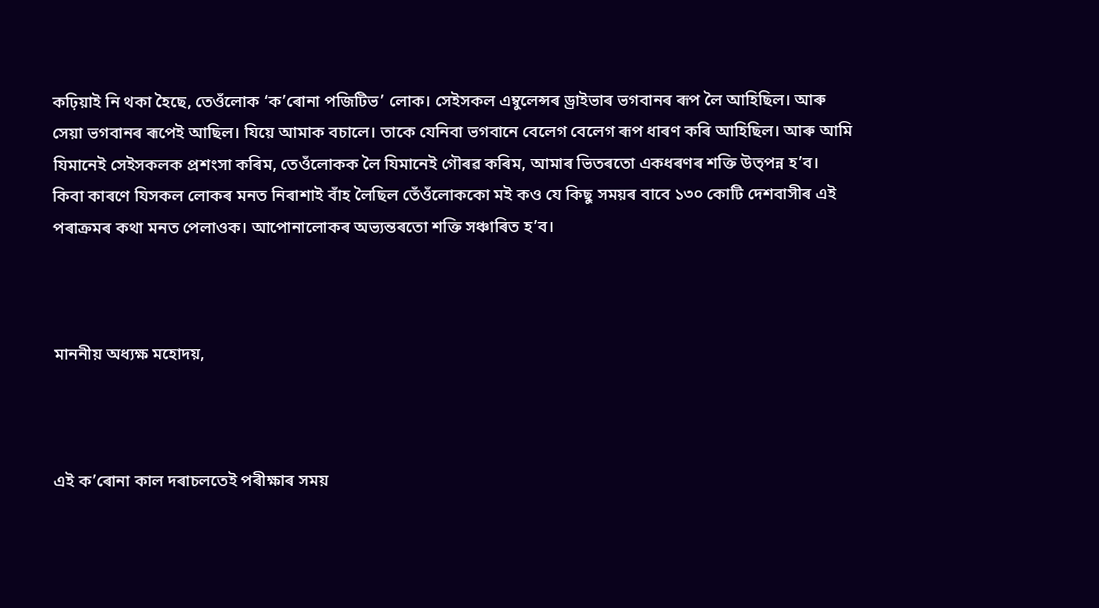কঢ়িয়াই নি থকা হৈছে, তেওঁলোক ‘ক’ৰোনা পজিটিভ’ লোক। সেইসকল এম্বুলেন্সৰ ড্ৰাইভাৰ ভগবানৰ ৰূপ লৈ আহিছিল। আৰু সেয়া ভগবানৰ ৰূপেই আছিল। যিয়ে আমাক বচালে। তাকে যেনিবা ভগবানে বেলেগ বেলেগ ৰূপ ধাৰণ কৰি আহিছিল। আৰু আমি যিমানেই সেইসকলক প্ৰশংসা কৰিম, তেওঁলোকক লৈ যিমানেই গৌৰৱ কৰিম, আমাৰ ভিতৰতো একধৰণৰ শক্তি উত্পন্ন হ’ব। কিবা কাৰণে যিসকল লোকৰ মনত নিৰাশাই বাঁহ লৈছিল তেঁওঁলোককো মই কও যে কিছু সময়ৰ বাবে ১৩০ কোটি দেশবাসীৰ এই পৰাক্ৰমৰ কথা মনত পেলাওক। আপোনালোকৰ অভ্যন্তৰতো শক্তি সঞ্চাৰিত হ’ব।



মাননীয় অধ্যক্ষ মহোদয়,



এই ক’ৰোনা কাল দৰাচলতেই পৰীক্ষাৰ সময়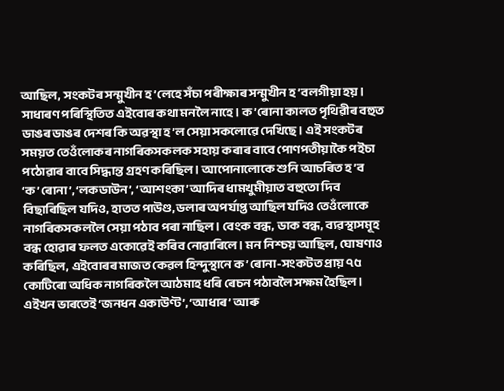আছিল, সংকটৰ সন্মুখীন হ’লেহে সঁচা পৰীক্ষাৰ সন্মুখীন হ’বলগীয়া হয়। সাধাৰণ পৰিস্থিতিত এইবোৰ কথা মনলৈ নাহে। ক’ৰোনা কালত পৃথিৱীৰ বহুত ডাঙৰ ডাঙৰ দেশৰ কি অৱস্থা হ’ল সেয়া সকলোৱে দেখিছে। এই সংকটৰ সময়ত তেওঁলোকৰ নাগৰিকসকলক সহায় কৰাৰ বাবে পোণপতীয়াকৈ পইচা পঠোৱাৰ বাবে সিদ্ধান্ত গ্ৰহণ কৰিছিল। আপোনালোকে শুনি আচৰিত হ’ব ‘ক’ৰোনা’, ‘লকডাউন’, ‘আশংকা’ আদিৰ ধামখুমীয়াত বহুতো দিব বিছাৰিছিল যদিও, হাতত পাউণ্ড, ডলাৰ অপৰ্যাপ্ত আছিল যদিও তেওঁলোকে নাগৰিকসকললৈ সেয়া পঠাব পৰা নাছিল। বেংক বন্ধ, ডাক বন্ধ, ব্যৱস্থাসমূহ বন্ধ হোৱাৰ ফলত একোৱেই কৰিব নোৱাৰিলে। মন নিশ্চয় আছিল, ঘোষণাও কৰিছিল, এইবোৰৰ মাজত কেৱল হিন্দুস্থানে ক’ৰোনা-সংকটত প্ৰায় ৭৫ কোটিৰো অধিক নাগৰিকলৈ আঠমাহ ধৰি ৰেচন পঠাবলৈ সক্ষম হৈছিল। এইখন ভাৰতেই ‘জনধন একাউণ্ট’, ‘আধাৰ’ আৰু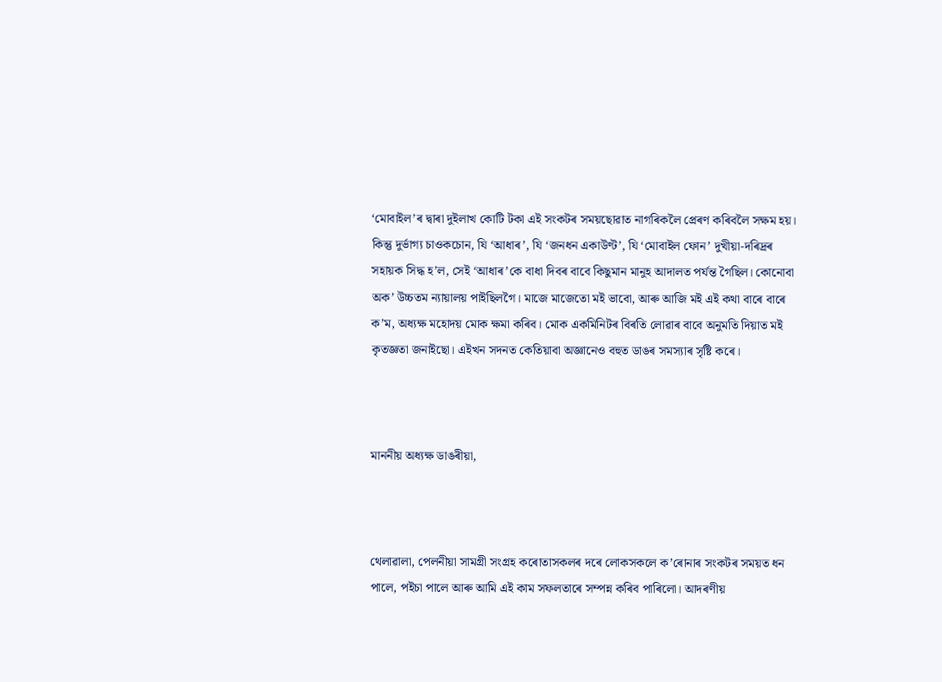‘মোবাইল’ৰ দ্বাৰা দুইলাখ কোটি টকা এই সংকটৰ সময়ছোৱাত নাগৰিকলৈ প্ৰেৰণ কৰিবলৈ সক্ষম হয়। কিন্তু দুৰ্ভাগ্য চাওকচোন, যি ‘আধাৰ’, যি ‘জনধন একাউণ্ট’, যি ‘মোবাইল ফোন’ দুখীয়া-দৰিদ্ৰৰ সহায়ক সিদ্ধ হ’ল, সেই ‘আধাৰ’কে বাধা দিবৰ বাবে কিছুমান মানুহ আদালত পৰ্যন্ত গৈছিল। কোনোবা অক’ উচ্চতম ন্যায়ালয় পাইছিলগৈ। মাজে মাজেতো মই ভাবো, আৰু আজি মই এই কথা বাৰে বাৰে ক’ম, অধ্যক্ষ মহোদয় মোক ক্ষমা কৰিব। মোক একমিনিটৰ বিৰতি লোৱাৰ বাবে অনুমতি দিয়াত মই কৃতজ্ঞতা জনাইছো। এইখন সদনত কেতিয়াবা অজ্ঞানেও বহুত ডাঙৰ সমস্যাৰ সৃষ্টি কৰে।



মাননীয় অধ্যক্ষ ডাঙৰীয়া,



থেলাৱালা, পেলনীয়া সামগ্ৰী সংগ্ৰহ কৰোতাসকলৰ দৰে লোকসকলে ক’ৰোনাৰ সংকটৰ সময়ত ধন পালে, পইচা পালে আৰু আমি এই কাম সফলতাৰে সম্পন্ন কৰিব পাৰিলো। আদৰণীয়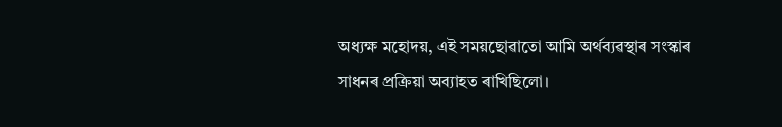অধ্যক্ষ মহোদয়, এই সময়ছোৱাতো আমি অৰ্থব্যৱস্থাৰ সংস্কাৰ সাধনৰ প্ৰক্ৰিয়া অব্যাহত ৰাখিছিলো।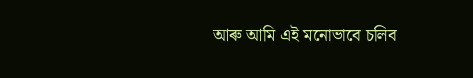আৰু আমি এই মনোভাবে চলিব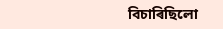বিচাৰিছিলো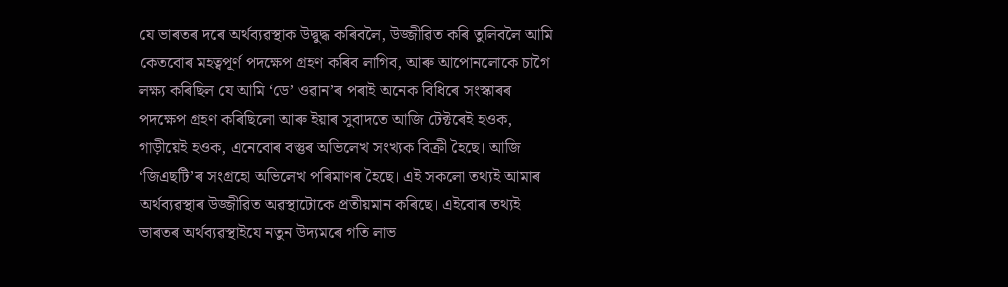যে ভাৰতৰ দৰে অৰ্থব্যৱস্থাক উদ্বুদ্ধ কৰিবলৈ, উজ্জীৱিত কৰি তুলিবলৈ আমি কেতবোৰ মহত্বপূৰ্ণ পদক্ষেপ গ্ৰহণ কৰিব লাগিব, আৰু আপোনলোকে চাগৈ লক্ষ্য কৰিছিল যে আমি ‘ডে’ ওৱান’ৰ পৰাই অনেক বিধিৰে সংস্কাৰৰ পদক্ষেপ গ্ৰহণ কৰিছিলো আৰু ইয়াৰ সুবাদতে আজি টেক্টৰেই হওক, গাড়ীয়েই হওক, এনেবোৰ বস্তুৰ অভিলেখ সংখ্যক বিক্ৰী হৈছে। আজি ‘জিএছটি’ৰ সংগ্ৰহো অভিলেখ পৰিমাণৰ হৈছে। এই সকলো তথ্যই আমাৰ অৰ্থব্যৱস্থাৰ উজ্জীৱিত অৱস্থাটোকে প্ৰতীয়মান কৰিছে। এইবোৰ তথ্যই ভাৰতৰ অৰ্থব্যৱস্থাইযে নতুন উদ্যমৰে গতি লাভ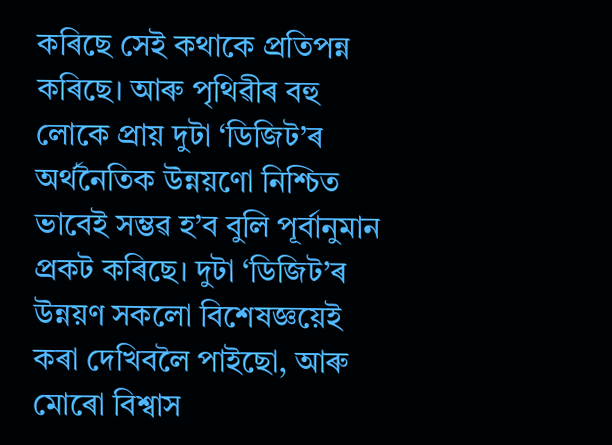কৰিছে সেই কথাকে প্ৰতিপন্ন কৰিছে। আৰু পৃথিৱীৰ বহু লোকে প্ৰায় দুটা ‘ডিজিট’ৰ অৰ্থনৈতিক উন্নয়ণো নিশ্চিত ভাবেই সম্ভৱ হ’ব বুলি পূৰ্বানুমান প্ৰকট কৰিছে। দুটা ‘ডিজিট’ৰ উন্নয়ণ সকলো বিশেষজ্ঞয়েই কৰা দেখিবলৈ পাইছো, আৰু মোৰো বিশ্বাস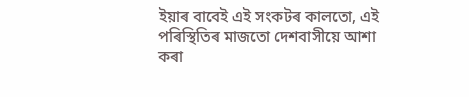ইয়াৰ বাবেই এই সংকটৰ কালতো, এই পৰিস্থিতিৰ মাজতো দেশবাসীয়ে আশা কৰা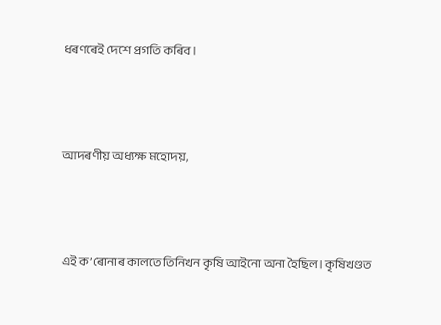ধৰণৰেই দেশে প্ৰগতি কৰিব।



আদৰণীয় অধ্যক্ষ মহোদয়,



এই ক’ৰোনাৰ কালতে তিনিখন কৃষি আইনো অনা হৈছিল। কৃষিখণ্ডত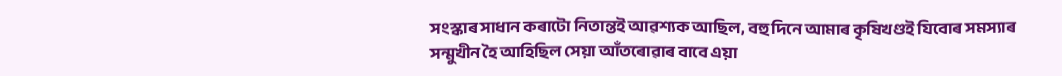সংস্কাৰ সাধান কৰাটো নিতান্তই আৱশ্যক আছিল, বহু দিনে আমাৰ কৃষিখণ্ডই যিবোৰ সমস্যাৰ সন্মুখীন হৈ আহিছিল সেয়া আঁতৰোৱাৰ বাবে এয়া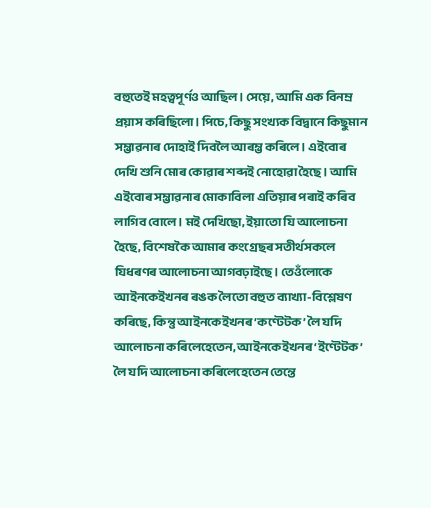বহুতেই মহত্বপূৰ্ণও আছিল। সেয়ে, আমি এক বিনম্ৰ প্ৰয়াস কৰিছিলো। পিচে, কিছু সংখ্যক বিদ্বানে কিছুমান সম্ভাৱনাৰ দোহাই দিবলৈ আৰম্ভ কৰিলে। এইবোৰ দেখি শুনি মোৰ কোৱাৰ শব্দই নোহোৱা হৈছে। আমি এইবোৰ সম্ভাৱনাৰ মোকাবিলা এতিয়াৰ পৰাই কৰিব লাগিব বোলে। মই দেখিছো, ইয়াতো যি আলোচনা হৈছে, বিশেষকৈ আমাৰ কংগ্ৰেছৰ সতীৰ্থসকলে যিধৰণৰ আলোচনা আগবঢ়াইছে। তেওঁলোকে আইনকেইখনৰ ৰঙক লৈতো বহুত ব্যাখ্যা-বিশ্লেষণ কৰিছে, কিন্তু আইনকেইখনৰ ‘কণ্টেটক’ লৈ যদি আলোচনা কৰিলেহেতেন, আইনকেইখনৰ ‘ইণ্টেটক’ লৈ যদি আলোচনা কৰিলেহেতেন তেন্তে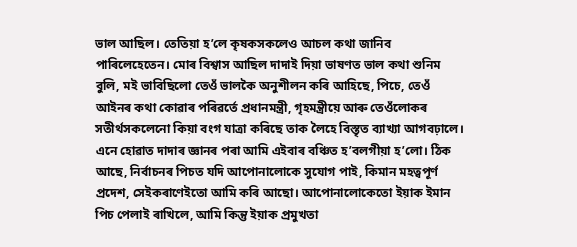ভাল আছিল। তেতিয়া হ’লে কৃষকসকলেও আচল কথা জানিব পাৰিলেহেতেন। মোৰ বিশ্বাস আছিল দাদাই দিয়া ভাষণত ভাল কথা শুনিম বুলি, মই ভাবিছিলো তেওঁ ভালকৈ অনুশীলন কৰি আহিছে, পিচে, তেওঁ আইনৰ কথা কোৱাৰ পৰিৱৰ্তে প্ৰধানমন্ত্ৰী, গৃহমন্ত্ৰীয়ে আৰু তেওঁলোকৰ সতীৰ্থসকলেনো কিয়া বংগ যাত্ৰা কৰিছে তাক লৈহে বিস্তৃত ব্যাখ্যা আগবঢ়ালে। এনে হোৱাত দাদাৰ জ্ঞানৰ পৰা আমি এইবাৰ বঞ্চিত হ’বলগীয়া হ’লো। ঠিক আছে, নিৰ্বাচনৰ পিচত যদি আপোনালোকে সুযোগ পাই, কিমান মহত্বপূৰ্ণ প্ৰদেশ, সেইকৰাণেইতো আমি কৰি আছো। আপোনালোকেতো ইয়াক ইমান পিচ পেলাই ৰাখিলে, আমি কিন্তু ইয়াক প্ৰমুখতা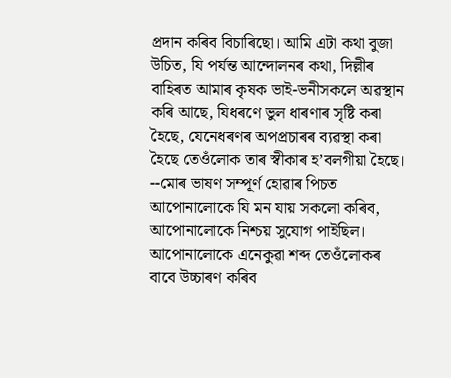প্ৰদান কৰিব বিচাৰিছো। আমি এটা কথা বুজা উচিত, যি পৰ্যন্ত আন্দোলনৰ কথা, দিল্লীৰ বাহিৰত আমাৰ কৃষক ভাই-ভনীসকলে অৱস্থান কৰি আছে, যিধৰণে ভুল ধাৰণাৰ সৃষ্টি কৰা হৈছে, যেনেধৰণৰ অপপ্ৰচাৰৰ ব্যৱস্থা কৰা হৈছে তেওঁলোক তাৰ স্বীকাৰ হ’বলগীয়া হৈছে। --মোৰ ভাষণ সম্পূৰ্ণ হোৱাৰ পিচত আপোনালোকে যি মন যায় সকলো কৰিব, আপোনালোকে নিশ্চয় সুযোগ পাইছিল। আপোনালোকে এনেকুৱা শব্দ তেওঁলোকৰ বাবে উচ্চাৰণ কৰিব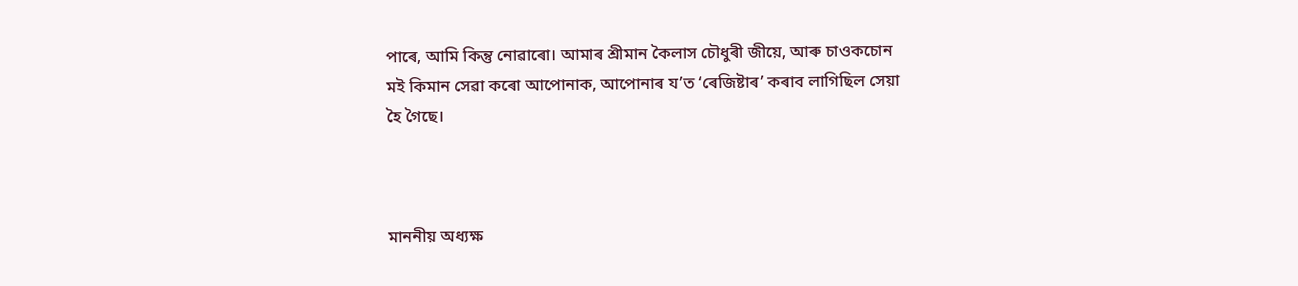পাৰে, আমি কিন্তু নোৱাৰো। আমাৰ শ্ৰীমান কৈলাস চৌধুৰী জীয়ে, আৰু চাওকচোন মই কিমান সেৱা কৰো আপোনাক, আপোনাৰ য’ত ‘ৰেজিষ্টাৰ’ কৰাব লাগিছিল সেয়া হৈ গৈছে।



মাননীয় অধ্যক্ষ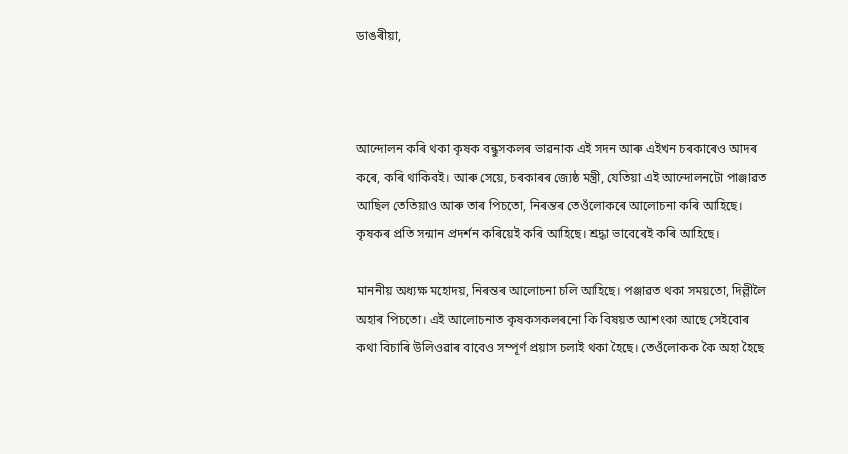ডাঙৰীয়া,



আন্দোলন কৰি থকা কৃষক বন্ধুসকলৰ ভাৱনাক এই সদন আৰু এইখন চৰকাৰেও আদৰ কৰে, কৰি থাকিবই। আৰু সেয়ে, চৰকাৰৰ জ্যেষ্ঠ মন্ত্ৰী, যেতিয়া এই আন্দোলনটো পাঞ্জাৱত আছিল তেতিয়াও আৰু তাৰ পিচতো, নিৰন্তৰ তেওঁলোকৰে আলোচনা কৰি আহিছে। কৃষকৰ প্ৰতি সন্মান প্ৰদৰ্শন কৰিয়েই কৰি আহিছে। শ্ৰদ্ধা ভাবেৰেই কৰি আহিছে।

মাননীয় অধ্যক্ষ মহোদয়, নিৰন্তৰ আলোচনা চলি আহিছে। পঞ্জাৱত থকা সময়তো, দিল্লীলৈ অহাৰ পিচতো। এই আলোচনাত কৃষকসকলৰনো কি বিষয়ত আশংকা আছে সেইবোৰ কথা বিচাৰি উলিওৱাৰ বাবেও সম্পূৰ্ণ প্ৰয়াস চলাই থকা হৈছে। তেওঁলোকক কৈ অহা হৈছে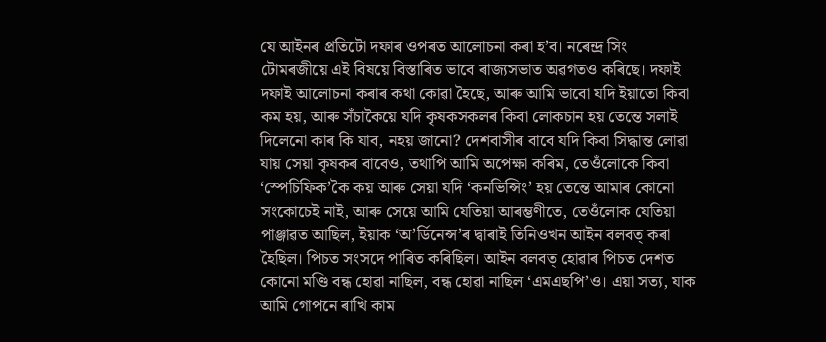যে আইনৰ প্ৰতিটো দফাৰ ওপৰত আলোচনা কৰা হ’ব। নৰেন্দ্ৰ সিং টোমৰজীয়ে এই বিষয়ে বিস্তাৰিত ভাবে ৰাজ্যসভাত অৱগতও কৰিছে। দফাই দফাই আলোচনা কৰাৰ কথা কোৱা হৈছে, আৰু আমি ভাবো যদি ইয়াতো কিবা কম হয়, আৰু সঁচাকৈয়ে যদি কৃষকসকলৰ কিবা লোকচান হয় তেন্তে সলাই দিলেনো কাৰ কি যাব, নহয় জানো? দেশবাসীৰ বাবে যদি কিবা সিদ্ধান্ত লোৱা যায় সেয়া কৃষকৰ বাবেও, তথাপি আমি অপেক্ষা কৰিম, তেওঁলোকে কিবা ‘স্পেচিফিক’কৈ কয় আৰু সেয়া যদি ‘কনভিন্সিং’ হয় তেন্তে আমাৰ কোনো সংকোচেই নাই, আৰু সেয়ে আমি যেতিয়া আৰম্ভণীতে, তেওঁলোক যেতিয়া পাঞ্জাৱত আছিল, ইয়াক ‘অ’ৰ্ডিনেন্স’ৰ দ্বাৰাই তিনিওখন আইন বলবত্ কৰা হৈছিল। পিচত সংসদে পাৰিত কৰিছিল। আইন বলবত্ হোৱাৰ পিচত দেশত কোনো মণ্ডি বন্ধ হোৱা নাছিল, বন্ধ হোৱা নাছিল ‘এমএছপি’ও। এয়া সত্য, যাক আমি গোপনে ৰাখি কাম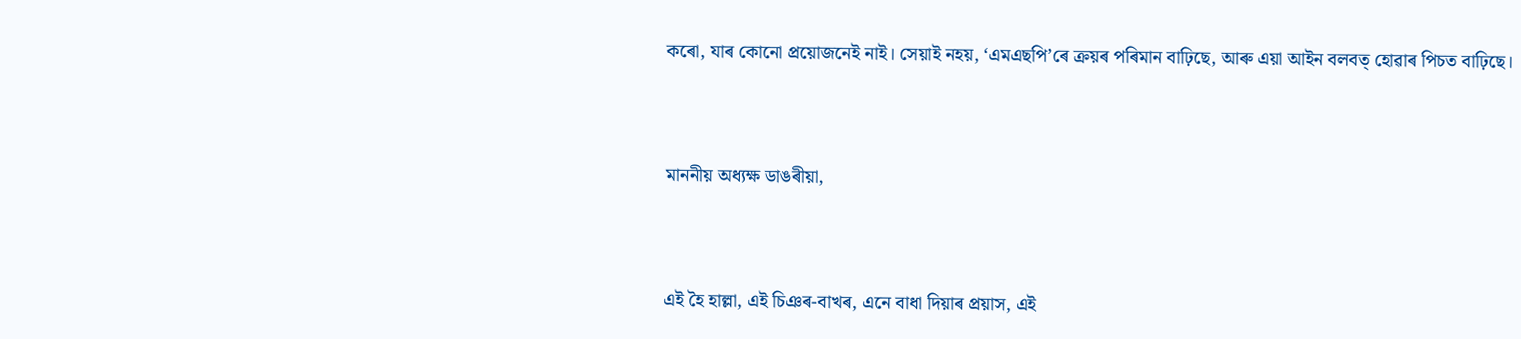কৰো, যাৰ কোনো প্ৰয়োজনেই নাই। সেয়াই নহয়, ‘এমএছপি’ৰে ক্ৰয়ৰ পৰিমান বাঢ়িছে, আৰু এয়া আইন বলবত্ হোৱাৰ পিচত বাঢ়িছে।



মাননীয় অধ্যক্ষ ডাঙৰীয়া,



এই হৈ হাল্লা, এই চিঞৰ-বাখৰ, এনে বাধা দিয়াৰ প্ৰয়াস, এই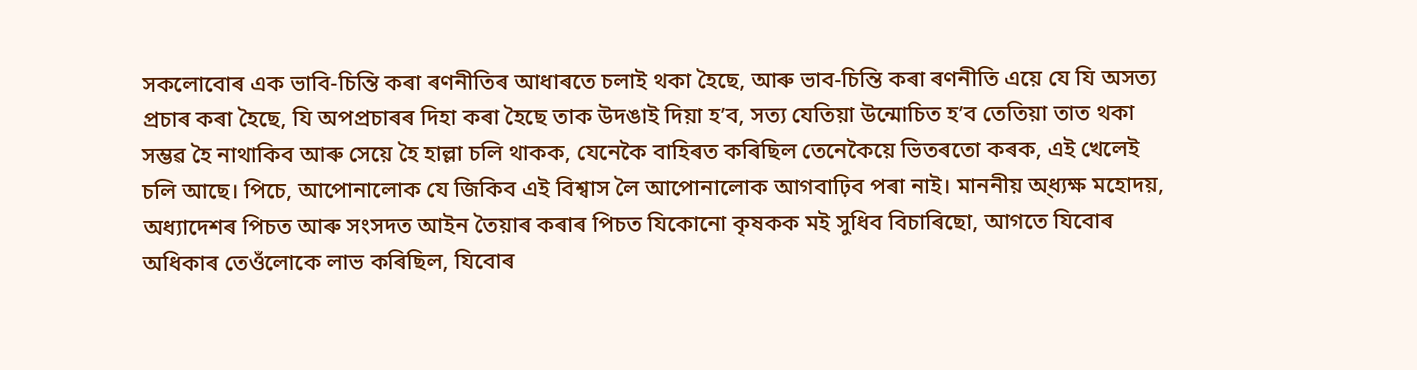সকলোবোৰ এক ভাবি-চিন্তি কৰা ৰণনীতিৰ আধাৰতে চলাই থকা হৈছে, আৰু ভাব-চিন্তি কৰা ৰণনীতি এয়ে যে যি অসত্য প্ৰচাৰ কৰা হৈছে, যি অপপ্ৰচাৰৰ দিহা কৰা হৈছে তাক উদঙাই দিয়া হ’ব, সত্য যেতিয়া উন্মোচিত হ’ব তেতিয়া তাত থকা সম্ভৱ হৈ নাথাকিব আৰু সেয়ে হৈ হাল্লা চলি থাকক, যেনেকৈ বাহিৰত কৰিছিল তেনেকৈয়ে ভিতৰতো কৰক, এই খেলেই চলি আছে। পিচে, আপোনালোক যে জিকিব এই বিশ্বাস লৈ আপোনালোক আগবাঢ়িব পৰা নাই। মাননীয় অ্ধ্যক্ষ মহোদয়, অধ্যাদেশৰ পিচত আৰু সংসদত আইন তৈয়াৰ কৰাৰ পিচত যিকোনো কৃষকক মই সুধিব বিচাৰিছো, আগতে যিবোৰ অধিকাৰ তেওঁলোকে লাভ কৰিছিল, যিবোৰ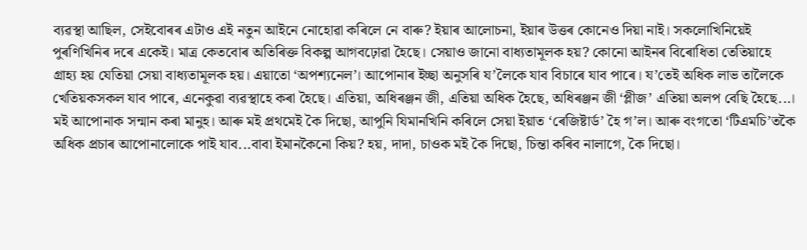ব্যৱস্থা আছিল, সেইবোৰৰ এটাও এই নতুন আইনে নোহোৱা কৰিলে নে বাৰু? ইয়াৰ আলোচনা, ইয়াৰ উত্তৰ কোনেও দিয়া নাই। সকলোখিনিয়েই পুৰণিখিনিৰ দৰে একেই। মাত্ৰ কেতবোৰ অতিৰিক্ত বিকল্প আগবঢ়োৱা হৈছে। সেয়াও জানো বাধ্যতামূলক হয়? কোনো আইনৰ বিৰোধিতা তেতিয়াহে গ্ৰাহ্য হয় যেতিয়া সেয়া বাধ্যতামূলক হয়। এয়াতো ‘অপশ্যনেল’। আপোনাৰ ইচ্ছা অনুসৰি য’লৈকে যাব বিচাৰে যাব পাৰে। য’তেই অধিক লাভ তালৈকে খেতিয়কসকল যাব পাৰে, এনেকুৱা ব্যৱস্থাহে কৰা হৈছে। এতিয়া, অধিৰঞ্জন জী, এতিয়া অধিক হৈছে, অধিৰঞ্জন জী ‘প্লীজ’ এতিয়া অলপ বেছি হৈছে...। মই আপোনাক সন্মান কৰা মানুহ। আৰু মই প্ৰথমেই কৈ দিছো, আপুনি যিমানখিনি কৰিলে সেয়া ইয়াত ‘ৰেজিষ্টাৰ্ড’ হৈ গ’ল। আৰু বংগতো ‘টিএমচি’তকৈ অধিক প্ৰচাৰ আপোনালোকে পাই যাব...বাবা ইমানকৈনো কিয়? হয়, দাদা, চাওক মই কৈ দিছো, চিন্তা কৰিব নালাগে, কৈ দিছো।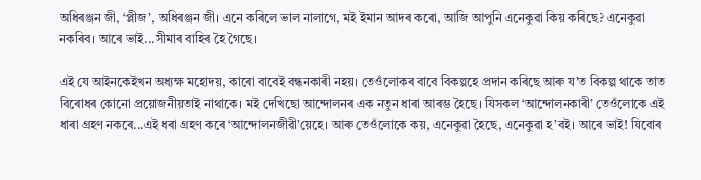অধিৰঞ্জন জী, ‘প্লীজ’, অধিৰঞ্জন জী। এনে কৰিলে ভাল নালাগে, মই ইমান আদৰ কৰো, আজি আপুনি এনেকুৱা কিয় কৰিছে? এনেকুৱা নকৰিব। আৰে ভাই...সীমাৰ বাহিৰ হৈ গৈছে।

এই যে আইনকেইখন অধ্যক্ষ মহোদয়, কাৰো বাবেই বন্ধনকাৰী নহয়। তেওঁলোকৰ বাবে বিকল্পহে প্ৰদান কৰিছে আৰু য’ত বিকল্প থাকে তাত বিৰোধৰ কোনো প্ৰয়োজনীয়তাই নাথাকে। মই দেখিছো আন্দোলনৰ এক নতুন ধাৰা আৰম্ভ হৈছে। যিসকল ‘আন্দোলনকাৰী’ তেওঁলোকে এই ধাৰা গ্ৰহণ নকৰে...এই ধৰা গ্ৰহণ কৰে ‘আন্দোলনজীৱী’য়েহে। আৰু তেওঁলোকে কয়, এনেকুৱা হৈছে, এনেকুৱা হ’বই। আৰে ভাই! যিবোৰ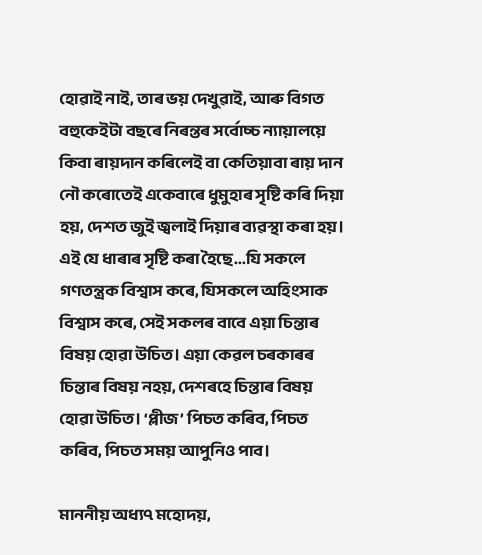হোৱাই নাই, তাৰ ভয় দেখুৱাই, আৰু বিগত বহুকেইটা বছৰে নিৰন্তৰ সৰ্বোচ্চ ন্যায়ালয়ে কিবা ৰায়দান কৰিলেই বা কেতিয়াবা ৰায় দান নৌ কৰোতেই একেবাৰে ধুমুহাৰ সৃষ্টি কৰি দিয়া হয়, দেশত জুই জ্বলাই দিয়াৰ ব্যৱস্থা কৰা হয়। এই যে ধাৰাৰ সৃষ্টি কৰা হৈছে...যি সকলে গণতন্ত্ৰক বিশ্বাস কৰে, যিসকলে অহিংসাক বিশ্বাস কৰে, সেই সকলৰ বাবে এয়া চিন্তাৰ বিষয় হোৱা উচিত। এয়া কেৱল চৰকাৰৰ চিন্তাৰ বিষয় নহয়, দেশৰহে চিন্তাৰ বিষয় হোৱা উচিত। ‘প্লীজ’ পিচত কৰিব, পিচত কৰিব, পিচত সময় আপুনিও পাব।

মাননীয় অধ্য৭ মহোদয়,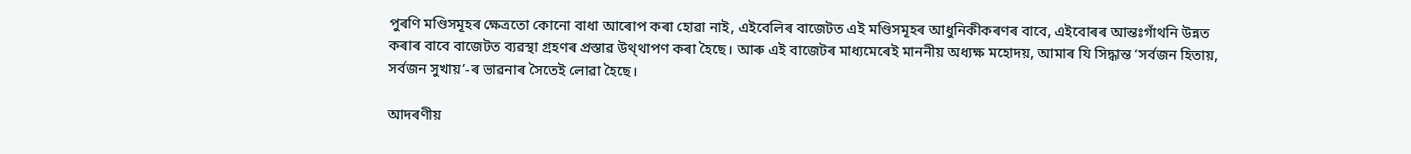পুৰণি মণ্ডিসমূহৰ ক্ষেত্ৰতো কোনো বাধা আৰোপ কৰা হোৱা নাই, এইবেলিৰ বাজেটত এই মণ্ডিসমূহৰ আধুনিকীকৰণৰ বাবে, এইবোৰৰ আন্তঃগাঁথনি উন্নত কৰাৰ বাবে বাজেটত ব্যৱস্থা গ্ৰহণৰ প্ৰস্তাৱ উথ্থাপণ কৰা হৈছে। আৰু এই বাজেটৰ মাধ্যমেৰেই মাননীয় অধ্যক্ষ মহোদয়, আমাৰ যি সিদ্ধান্ত ‘সৰ্বজন হিতায়, সৰ্বজন সুখায়’-ৰ ভাৱনাৰ সৈতেই লোৱা হৈছে।

আদৰণীয়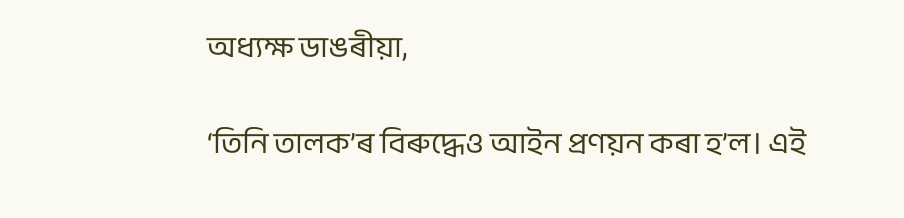অধ্যক্ষ ডাঙৰীয়া,

‘তিনি তালক’ৰ বিৰুদ্ধেও আইন প্ৰণয়ন কৰা হ’ল। এই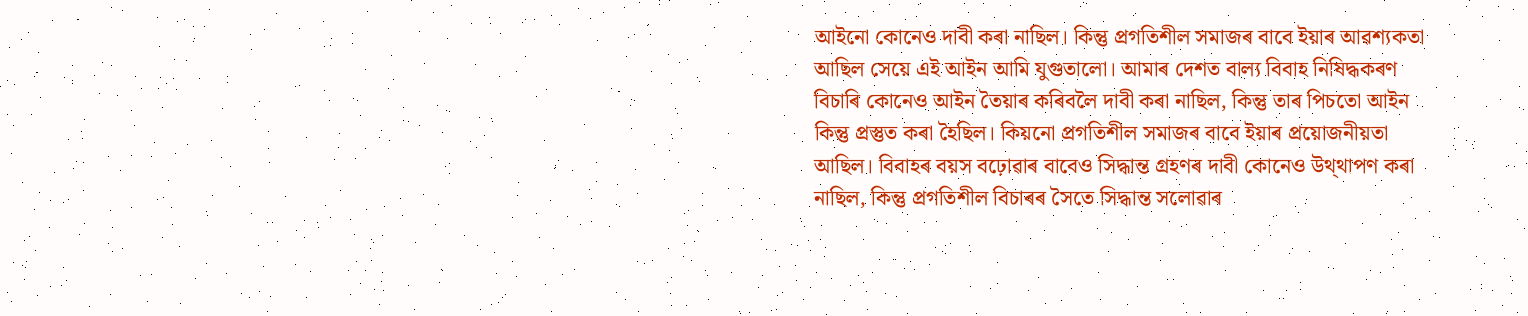আইনো কোনেও দাবী কৰা নাছিল। কিন্তু প্ৰগতিশীল সমাজৰ বাবে ইয়াৰ আৱশ্যকতা আছিল সেয়ে এই আইন আমি যুগুতালো। আমাৰ দেশত বাল্য বিবাহ নিষিদ্ধকৰণ বিচাৰি কোনেও আইন তৈয়াৰ কৰিবলৈ দাবী কৰা নাছিল, কিন্তু তাৰ পিচতো আইন কিন্তু প্ৰস্তুত কৰা হৈছিল। কিয়নো প্ৰগতিশীল সমাজৰ বাবে ইয়াৰ প্ৰয়োজনীয়তা আছিল। বিবাহৰ বয়স বঢ়োৱাৰ বাবেও সিদ্ধান্ত গ্ৰহণৰ দাবী কোনেও উথ্থাপণ কৰা নাছিল, কিন্তু প্ৰগতিশীল বিচাৰৰ সৈতে সিদ্ধান্ত সলোৱাৰ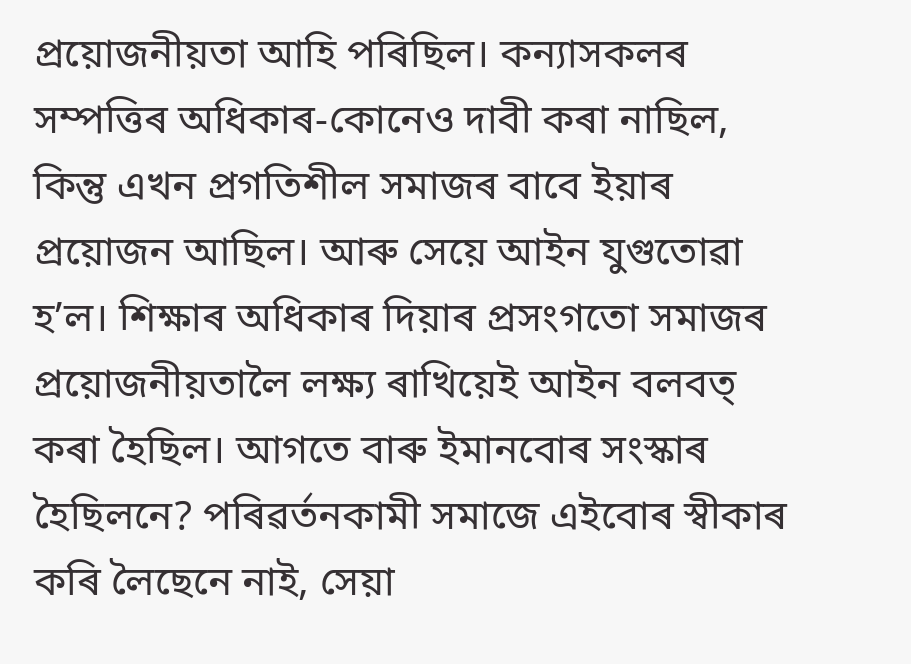প্ৰয়োজনীয়তা আহি পৰিছিল। কন্যাসকলৰ সম্পত্তিৰ অধিকাৰ-কোনেও দাবী কৰা নাছিল, কিন্তু এখন প্ৰগতিশীল সমাজৰ বাবে ইয়াৰ প্ৰয়োজন আছিল। আৰু সেয়ে আইন যুগুতোৱা হ’ল। শিক্ষাৰ অধিকাৰ দিয়াৰ প্ৰসংগতো সমাজৰ প্ৰয়োজনীয়তালৈ লক্ষ্য ৰাখিয়েই আইন বলবত্ কৰা হৈছিল। আগতে বাৰু ইমানবোৰ সংস্কাৰ হৈছিলনে? পৰিৱৰ্তনকামী সমাজে এইবোৰ স্বীকাৰ কৰি লৈছেনে নাই, সেয়া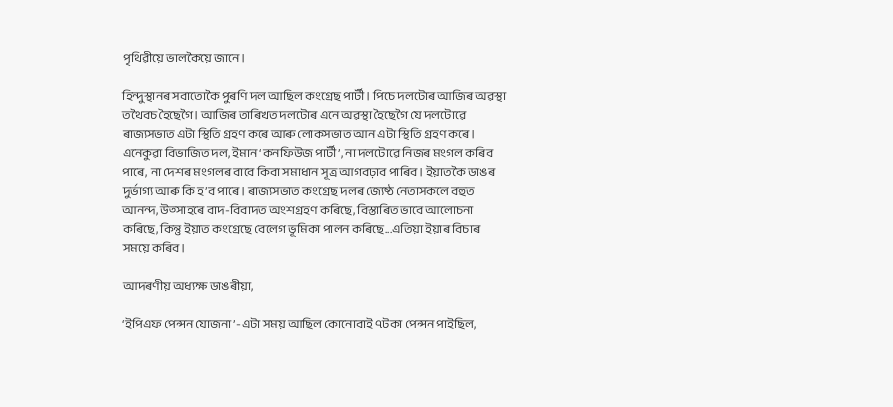পৃথিৱীয়ে ভালকৈয়ে জানে।

হিন্দুস্থানৰ সবাতোকৈ পুৰণি দল আছিল কংগ্ৰেছ পাৰ্টী। পিচে দলটোৰ আজিৰ অৱস্থা তথৈবচ হৈছেগৈ। আজিৰ তাৰিখত দলটোৰ এনে অৱস্থা হৈছেগৈ যে দলটোৱে ৰাজ্যসভাত এটা স্থিতি গ্ৰহণ কৰে আৰু লোকসভাত আন এটা স্থিতি গ্ৰহণ কৰে। এনেকুৱা বিভাজিত দল, ইমান ‘কনফিউজ পাৰ্টী’, না দলটোৱে নিজৰ মংগল কৰিব পাৰে, না দেশৰ মংগলৰ বাবে কিবা সমাধান সূত্ৰ আগবঢ়াব পাৰিব। ইয়াতকৈ ডাঙৰ দুৰ্ভাগ্য আৰু কি হ’ব পাৰে। ৰাজ্যসভাত কংগ্ৰেছ দলৰ জ্যেষ্ঠ নেতাসকলে বহুত আনন্দ, উত্সাহৰে বাদ-বিবাদত অংশগ্ৰহণ কৰিছে, বিস্তাৰিত ভাবে আলোচনা কৰিছে, কিন্তু ইয়াত কংগ্ৰেছে বেলেগ ভূমিকা পালন কৰিছে...এতিয়া ইয়াৰ বিচাৰ সময়ে কৰিব।

আদৰণীয় অধ্যক্ষ ডাঙৰীয়া,

‘ইপিএফ পেন্সন যোজনা’-এটা সময় আছিল কোনোবাই ৭টকা পেন্সন পাইছিল,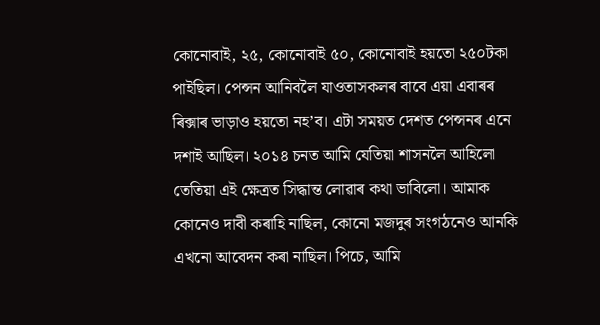কোনোবাই, ২৫, কোনোবাই ৫০, কোনোবাই হয়তো ২৫০টকা পাইছিল। পেন্সন আনিবলৈ যাওতাসকলৰ বাবে এয়া এবাৰৰ ৰিক্সাৰ ভাড়াও হয়তো নহ’ব। এটা সময়ত দেশত পেন্সনৰ এনে দশাই আছিল। ২০১৪ চনত আমি যেতিয়া শাসনলৈ আহিলো তেতিয়া এই ক্ষেত্ৰত সিদ্ধান্ত লোৱাৰ কথা ভাবিলো। আমাক কোনেও দাবী কৰাহি নাছিল, কোনো মজদুৰ সংগঠনেও আনকি এখনো আবেদন কৰা নাছিল। পিচে, আমি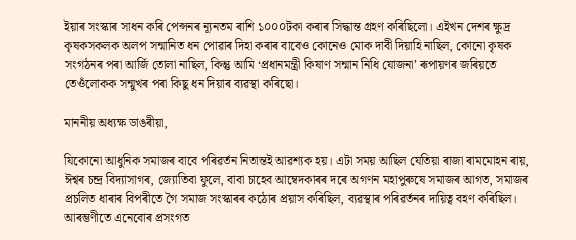ইয়াৰ সংস্কাৰ সাধন কৰি পেন্সনৰ ন্যূনতম ৰাশি ১০০০টকা কৰাৰ সিদ্ধান্ত গ্ৰহণ কৰিছিলো। এইখন দেশৰ ক্ষুদ্ৰ কৃষকসকলক অলপ সন্মানিত ধন পোৱাৰ দিহা কৰাৰ বাবেও কোনেও মোক দাবী দিয়াহি নাছিল, কোনো কৃষক সংগঠনৰ পৰা আৰ্জি তোলা নাছিল, কিন্তু আমি ‘প্ৰধানমন্ত্ৰী কিষাণ সন্মান নিধি যোজনা’ ৰূপায়ণৰ জৰিয়তে তেওঁলোকক সন্মুখৰ পৰা কিছু ধন দিয়াৰ ব্যৱস্থা কৰিছো।

মাননীয় অধ্যক্ষ ডাঙৰীয়া,

যিকোনো আধুনিক সমাজৰ বাবে পৰিৱৰ্তন নিতান্তই আৱশ্যক হয়। এটা সময় আছিল যেতিয়া ৰাজা ৰামমোহন ৰায়, ঈশ্বৰ চন্দ্ৰ বিদ্যাসাগৰ, জ্যোতিবা ফুলে, বাবা চাহেব আম্বেদকাৰৰ দৰে অগণন মহাপুৰুষে সমাজৰ আগত, সমাজৰ প্ৰচলিত ধাৰাৰ বিপৰীতে গৈ সমাজ সংস্কাৰৰ কঠোৰ প্ৰয়াস কৰিছিল, ব্যৱস্থাৰ পৰিৱৰ্তনৰ দায়িত্ব বহণ কৰিছিল। আৰম্ভণীতে এনেবোৰ প্ৰসংগত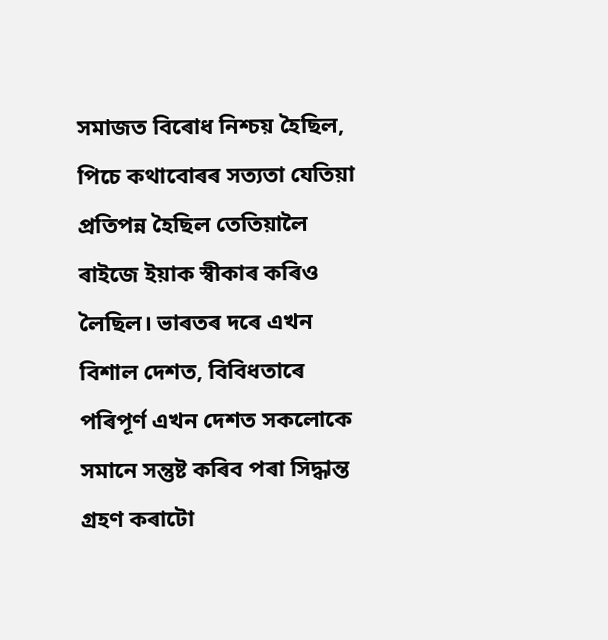সমাজত বিৰোধ নিশ্চয় হৈছিল, পিচে কথাবোৰৰ সত্যতা যেতিয়া প্ৰতিপন্ন হৈছিল তেতিয়ালৈ ৰাইজে ইয়াক স্বীকাৰ কৰিও লৈছিল। ভাৰতৰ দৰে এখন বিশাল দেশত, বিবিধতাৰে পৰিপূৰ্ণ এখন দেশত সকলোকে সমানে সন্তুষ্ট কৰিব পৰা সিদ্ধান্ত গ্ৰহণ কৰাটো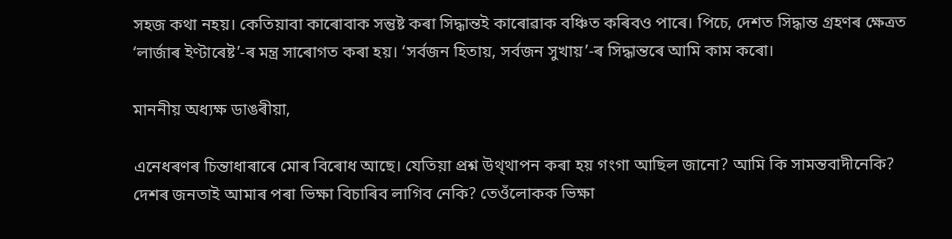সহজ কথা নহয়। কেতিয়াবা কাৰোবাক সন্তুষ্ট কৰা সিদ্ধান্তই কাৰোৱাক বঞ্চিত কৰিবও পাৰে। পিচে, দেশত সিদ্ধান্ত গ্ৰহণৰ ক্ষেত্ৰত ‘লাৰ্জাৰ ইণ্টাৰেষ্ট’-ৰ মন্ত্ৰ সাৰোগত কৰা হয়। ‘সৰ্বজন হিতায়, সৰ্বজন সুখায়’-ৰ সিদ্ধান্তৰে আমি কাম কৰো।

মাননীয় অধ্যক্ষ ডাঙৰীয়া,

এনেধৰণৰ চিন্তাধাৰাৰে মোৰ বিৰোধ আছে। যেতিয়া প্ৰশ্ন উথ্থাপন কৰা হয় গংগা আছিল জানো? আমি কি সামন্তবাদীনেকি? দেশৰ জনতাই আমাৰ পৰা ভিক্ষা বিচাৰিব লাগিব নেকি? তেওঁলোকক ভিক্ষা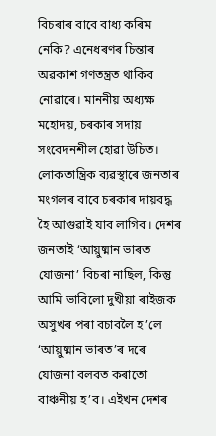বিচৰাৰ বাবে বাধ্য কৰিম নেকি? এনেধৰণৰ চিন্তাৰ অৱকাশ গণতন্ত্ৰত থাকিব নোৱাৰে। মাননীয় অধ্যক্ষ মহোদয়, চৰকাৰ সদায় সংবেদনশীল হোৱা উচিত। লোকতান্ত্ৰিক ব্যৱস্থাৰে জনতাৰ মংগলৰ বাবে চৰকাৰ দায়বদ্ধ হৈ আগুৱাই যাব লাগিব। দেশৰ জনতাই ‘আয়ুষ্মান ভাৰত যোজনা’ বিচৰা নাছিল, কিন্তু আমি ভাবিলো দুখীয়া ৰাইজক অসুখৰ পৰা বচাবলৈ হ’লে ‘আয়ুষ্মান ভাৰত’ৰ দৰে যোজনা বলবত কৰাতো বাঞ্চনীয় হ’ব। এইখন দেশৰ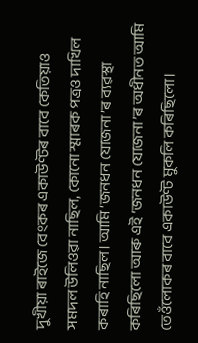দুখীয়া ৰাইজে বেংকৰ একাউণ্টৰ বাবে কেতিয়াও সমদল উলিওৱা নাছিল, কোনো স্মাৰক পত্ৰও দাখিল কৰাহি নাছিল। আমি ‘জনধন যোজনা’ৰ ব্যৱস্থা কৰিছিলো আৰু এই ‘জনধন যোজনা’ৰ অধীনত আমি তেওঁলোকৰ বাবে একাউণ্ট মুকলি কৰিছিলো।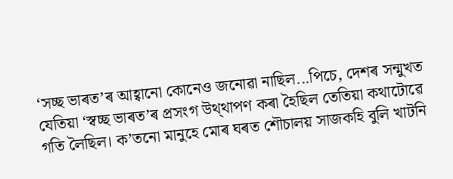‘সচ্ছ ভাৰত’ৰ আহ্বানো কোনেও জনোৱা নাছিল...পিচে, দেশৰ সন্মুখত যেতিয়া ‘স্বচ্ছ ভাৰত’ৰ প্ৰসংগ উথ্থাপণ কৰা হৈছিল তেতিয়া কথাটোৱে গতি লৈছিল। ক’তনো মানুহে মোৰ ঘৰত শৌচালয় সাজকহি বুলি খাটনি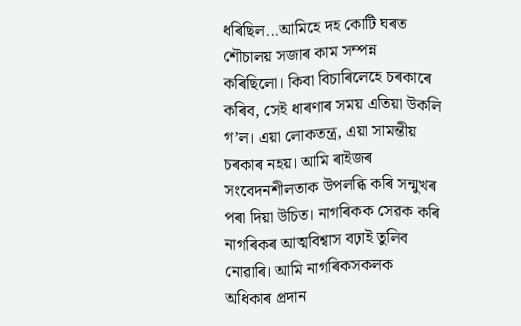ধৰিছিল...আমিহে দহ কোটি ঘৰত শৌচালয় সজাৰ কাম সম্পন্ন কৰিছিলো। কিবা বিচাৰিলেহে চৰকাৰে কৰিব, সেই ধাৰণাৰ সময় এতিয়া উকলি গ’ল। এয়া লোকতন্ত্ৰ, এয়া সামন্তীয় চৰকাৰ নহয়। আমি ৰাইজৰ সংবেদনশীলতাক উপলব্ধি কৰি সন্মুখৰ পৰা দিয়া উচিত। নাগৰিকক সেৱক কৰি নাগৰিকৰ আত্মবিশ্বাস বঢ়াই তুলিব নোৱাৰি। আমি নাগৰিকসকলক অধিকাৰ প্ৰদান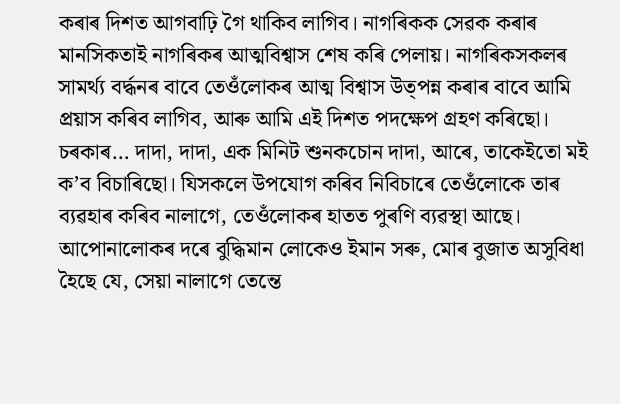কৰাৰ দিশত আগবাঢ়ি গৈ থাকিব লাগিব। নাগৰিকক সেৱক কৰাৰ মানসিকতাই নাগৰিকৰ আত্মবিশ্বাস শেষ কৰি পেলায়। নাগৰিকসকলৰ সামৰ্থ্য বৰ্দ্ধনৰ বাবে তেওঁলোকৰ আত্ম বিশ্বাস উত্পন্ন কৰাৰ বাবে আমি প্ৰয়াস কৰিব লাগিব, আৰু আমি এই দিশত পদক্ষেপ গ্ৰহণ কৰিছো। চৰকাৰ… দাদা, দাদা, এক মিনিট শুনকচোন দাদা, আৰে, তাকেইতো মই ক’ব বিচাৰিছো। যিসকলে উপযোগ কৰিব নিবিচাৰে তেওঁলোকে তাৰ ব্যৱহাৰ কৰিব নালাগে, তেওঁলোকৰ হাতত পুৰণি ব্যৱস্থা আছে। আপোনালোকৰ দৰে বুদ্ধিমান লোকেও ইমান সৰু, মোৰ বুজাত অসুবিধা হৈছে যে, সেয়া নালাগে তেন্তে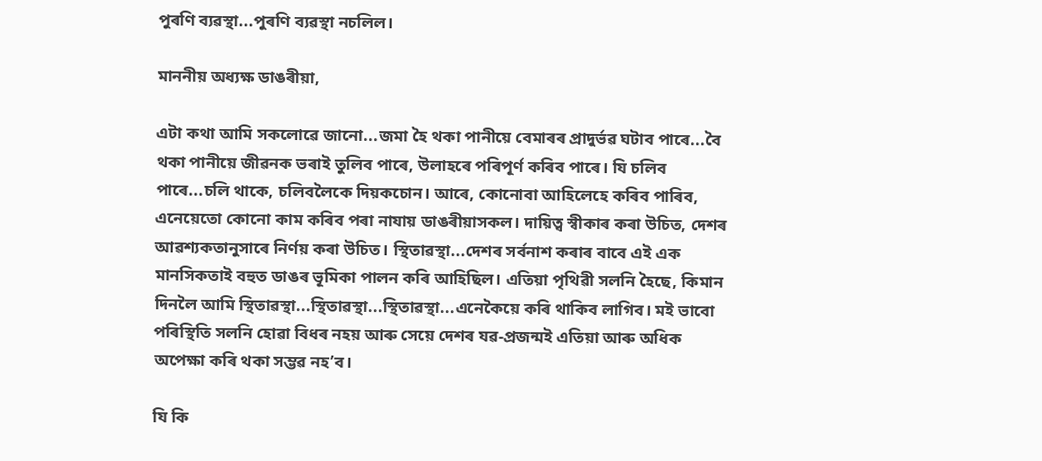পুৰণি ব্যৱস্থা...পুৰণি ব্যৱস্থা নচলিল।

মাননীয় অধ্যক্ষ ডাঙৰীয়া,

এটা কথা আমি সকলোৱে জানো...জমা হৈ থকা পানীয়ে বেমাৰৰ প্ৰাদুৰ্ভৱ ঘটাব পাৰে...বৈ থকা পানীয়ে জীৱনক ভৰাই তুলিব পাৰে, উলাহৰে পৰিপূৰ্ণ কৰিব পাৰে। যি চলিব পাৰে...চলি থাকে, চলিবলৈকে দিয়কচোন। আৰে, কোনোবা আহিলেহে কৰিব পাৰিব, এনেয়েতো কোনো কাম কৰিব পৰা নাযায় ডাঙৰীয়াসকল। দায়িত্ব স্বীকাৰ কৰা উচিত, দেশৰ আৱশ্যকতানুসাৰে নিৰ্ণয় কৰা উচিত। স্থিতাৱস্থা...দেশৰ সৰ্বনাশ কৰাৰ বাবে এই এক মানসিকতাই বহুত ডাঙৰ ভূমিকা পালন কৰি আহিছিল। এতিয়া পৃথিৱী সলনি হৈছে, কিমান দিনলৈ আমি স্থিতাৱস্থা...স্থিতাৱস্থা...স্থিতাৱস্থা...এনেকৈয়ে কৰি থাকিব লাগিব। মই ভাবো পৰিস্থিতি সলনি হোৱা বিধৰ নহয় আৰু সেয়ে দেশৰ যৱ-প্ৰজন্মই এতিয়া আৰু অধিক অপেক্ষা কৰি থকা সম্ভৱ নহ’ব।

যি কি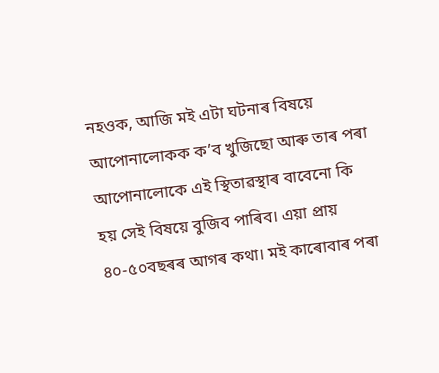নহওক, আজি মই এটা ঘটনাৰ বিষয়ে আপোনালোকক ক’ব খুজিছো আৰু তাৰ পৰা আপোনালোকে এই স্থিতাৱস্থাৰ বাবেনো কি হয় সেই বিষয়ে বুজিব পাৰিব। এয়া প্ৰায় ৪০-৫০বছৰৰ আগৰ কথা। মই কাৰোবাৰ পৰা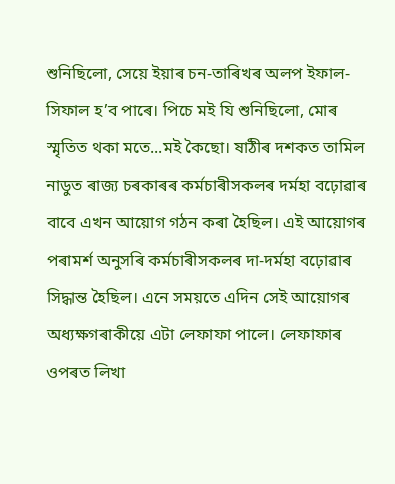শুনিছিলো, সেয়ে ইয়াৰ চন-তাৰিখৰ অলপ ইফাল-সিফাল হ’ব পাৰে। পিচে মই যি শুনিছিলো, মোৰ স্মৃতিত থকা মতে...মই কৈছো। ষাঠীৰ দশকত তামিল নাডুত ৰাজ্য চৰকাৰৰ কৰ্মচাৰীসকলৰ দৰ্মহা বঢ়োৱাৰ বাবে এখন আয়োগ গঠন কৰা হৈছিল। এই আয়োগৰ পৰামৰ্শ অনুসৰি কৰ্মচাৰীসকলৰ দা-দৰ্মহা বঢ়োৱাৰ সিদ্ধান্ত হৈছিল। এনে সময়তে এদিন সেই আয়োগৰ অধ্যক্ষগৰাকীয়ে এটা লেফাফা পালে। লেফাফাৰ ওপৰত লিখা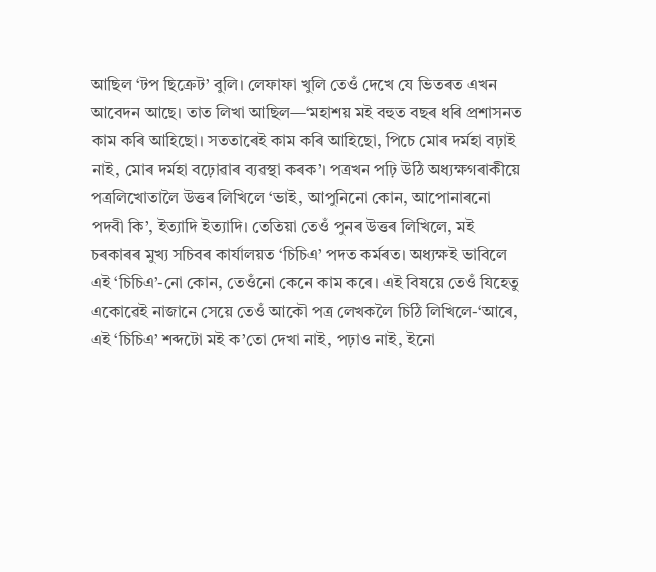আছিল ‘টপ ছিক্ৰেট’ বুলি। লেফাফা খুলি তেওঁ দেখে যে ভিতৰত এখন আবেদন আছে। তাত লিখা আছিল—‘মহাশয় মই বহুত বছৰ ধৰি প্ৰশাসনত কাম কৰি আহিছো। সততাৰেই কাম কৰি আহিছো, পিচে মোৰ দৰ্মহা বঢ়াই নাই, মোৰ দৰ্মহা বঢ়োৱাৰ ব্যৱস্থা কৰক’। পত্ৰখন পঢ়ি উঠি অধ্যক্ষগৰাকীয়ে পত্ৰলিখোতালৈ উত্তৰ লিখিলে ‘ভাই, আপুনিনো কোন, আপোনাৰনো পদবী কি’, ইত্যাদি ইত্যাদি। তেতিয়া তেওঁ পুনৰ উত্তৰ লিখিলে, মই চৰকাৰৰ মুখ্য সচিবৰ কাৰ্যালয়ত ‘চিচিএ’ পদত কৰ্মৰত। অধ্যক্ষই ভাবিলে এই ‘চিচিএ’-নো কোন, তেওঁনো কেনে কাম কৰে। এই বিষয়ে তেওঁ যিহেতু একোৱেই নাজানে সেয়ে তেওঁ আকৌ পত্ৰ লেখকলৈ চিঠি লিখিলে-‘আৰে, এই ‘চিচিএ’ শব্দটো মই ক’তো দেখা নাই, পঢ়াও নাই, ইনো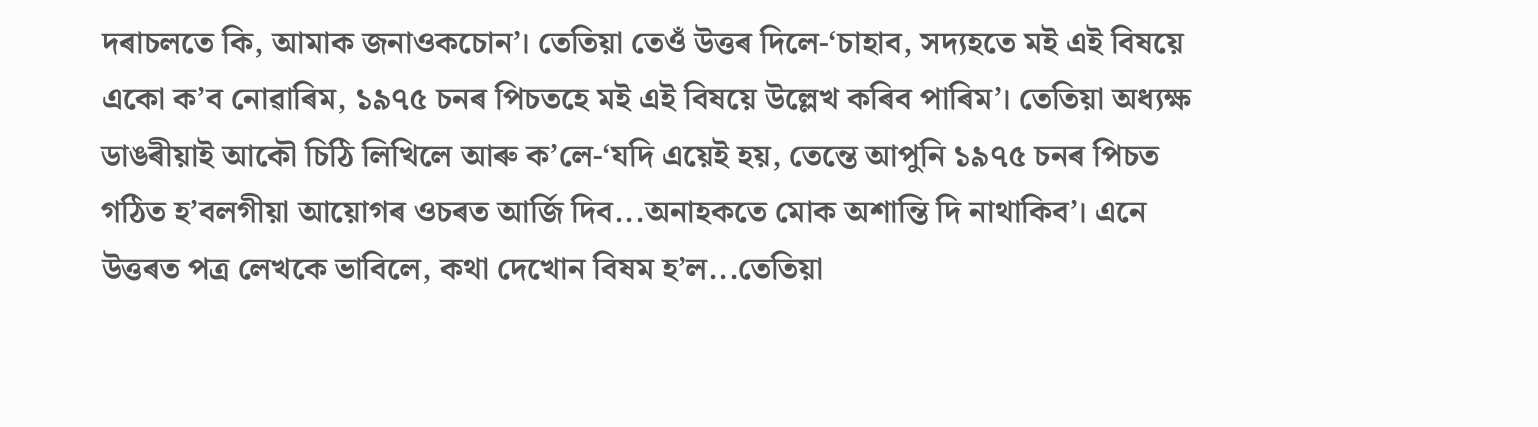দৰাচলতে কি, আমাক জনাওকচোন’। তেতিয়া তেওঁ উত্তৰ দিলে-‘চাহাব, সদ্যহতে মই এই বিষয়ে একো ক’ব নোৱাৰিম, ১৯৭৫ চনৰ পিচতহে মই এই বিষয়ে উল্লেখ কৰিব পাৰিম’। তেতিয়া অধ্যক্ষ ডাঙৰীয়াই আকৌ চিঠি লিখিলে আৰু ক’লে-‘যদি এয়েই হয়, তেন্তে আপুনি ১৯৭৫ চনৰ পিচত গঠিত হ’বলগীয়া আয়োগৰ ওচৰত আৰ্জি দিব...অনাহকতে মোক অশান্তি দি নাথাকিব’। এনে উত্তৰত পত্ৰ লেখকে ভাবিলে, কথা দেখোন বিষম হ’ল...তেতিয়া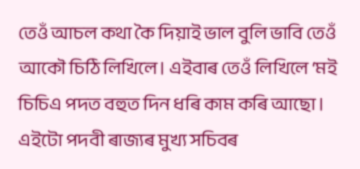তেওঁ আচল কথা কৈ দিয়াই ভাল বুলি ভাবি তেওঁ আকৌ চিঠি লিখিলে। এইবাৰ তেওঁ লিখিলে ‘মই চিচিএ পদত বহুত দিন ধৰি কাম কৰি আছো। এইটো পদবী ৰাজ্যৰ মুখ্য সচিবৰ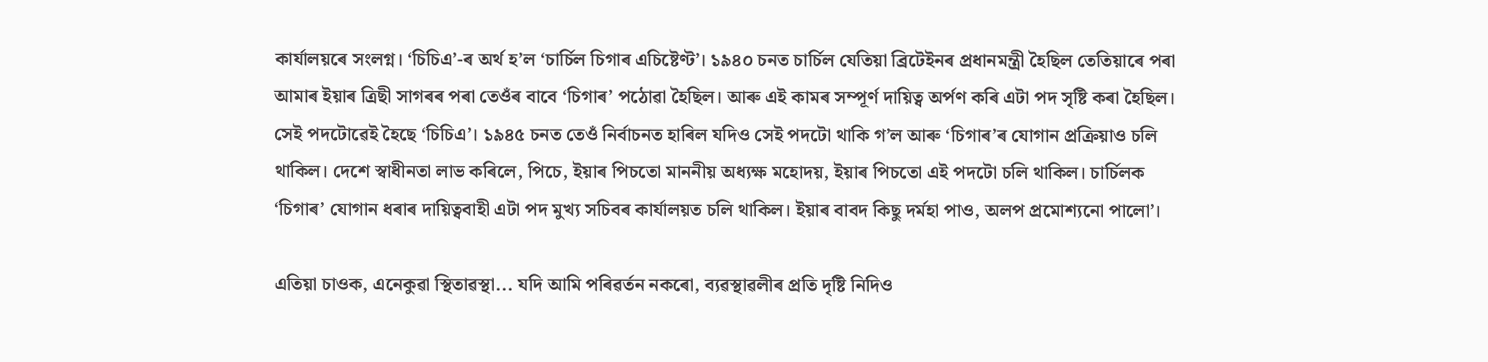কাৰ্যালয়ৰে সংলগ্ন। ‘চিচিএ’-ৰ অৰ্থ হ’ল ‘চাৰ্চিল চিগাৰ এচিষ্টেণ্ট’। ১৯৪০ চনত চাৰ্চিল যেতিয়া ব্ৰিটেইনৰ প্ৰধানমন্ত্ৰী হৈছিল তেতিয়াৰে পৰা আমাৰ ইয়াৰ ত্ৰিছী সাগৰৰ পৰা তেওঁৰ বাবে ‘চিগাৰ’ পঠোৱা হৈছিল। আৰু এই কামৰ সম্পূৰ্ণ দায়িত্ব অৰ্পণ কৰি এটা পদ সৃষ্টি কৰা হৈছিল। সেই পদটোৱেই হৈছে ‘চিচিএ’। ১৯৪৫ চনত তেওঁ নিৰ্বাচনত হাৰিল যদিও সেই পদটো থাকি গ’ল আৰু ‘চিগাৰ’ৰ যোগান প্ৰক্ৰিয়াও চলি থাকিল। দেশে স্বাধীনতা লাভ কৰিলে, পিচে, ইয়াৰ পিচতো মাননীয় অধ্যক্ষ মহোদয়, ইয়াৰ পিচতো এই পদটো চলি থাকিল। চাৰ্চিলক ‘চিগাৰ’ যোগান ধৰাৰ দায়িত্ববাহী এটা পদ মুখ্য সচিবৰ কাৰ্যালয়ত চলি থাকিল। ইয়াৰ বাবদ কিছু দৰ্মহা পাও, অলপ প্ৰমোশ্যনো পালো’।

এতিয়া চাওক, এনেকুৱা স্থিতাৱস্থা... যদি আমি পৰিৱৰ্তন নকৰো, ব্যৱস্থাৱলীৰ প্ৰতি দৃষ্টি নিদিও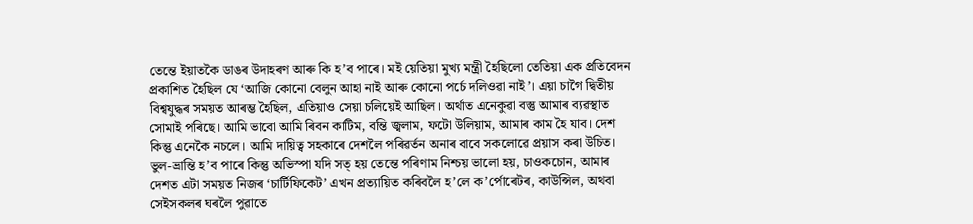তেন্তে ইয়াতকৈ ডাঙৰ উদাহৰণ আৰু কি হ’ব পাৰে। মই য়েতিয়া মুখ্য মন্ত্ৰী হৈছিলো তেতিয়া এক প্ৰতিবেদন প্ৰকাশিত হৈছিল যে ‘আজি কোনো বেলুন আহা নাই আৰু কোনো পৰ্চে দলিওৱা নাই’। এয়া চাগৈ দ্বিতীয় বিশ্বযুদ্ধৰ সময়ত আৰম্ভ হৈছিল, এতিয়াও সেয়া চলিয়েই আছিল। অৰ্থাত এনেকুৱা বস্তু আমাৰ ব্যৱস্থাত সোমাই পৰিছে। আমি ভাবো আমি ৰিবন কাটিম, বন্তি জ্বলাম, ফটো উলিয়াম, আমাৰ কাম হৈ যাব। দেশ কিন্তু এনেকৈ নচলে। আমি দায়িত্ব সহকাৰে দেশলৈ পৰিৱৰ্তন অনাৰ বাবে সকলোৱে প্ৰয়াস কৰা উচিত। ভুল-ভ্ৰান্তি হ’ব পাৰে কিন্তু অভিস্পা যদি সত্ হয় তেন্তে পৰিণাম নিশ্চয় ভালো হয়, চাওকচোন, আমাৰ দেশত এটা সময়ত নিজৰ ‘চাৰ্টিফিকেট’ এখন প্ৰত্যায়িত কৰিবলৈ হ’লে ক’ৰ্পোৰেটৰ, কাউন্সিল, অথবা সেইসকলৰ ঘৰলৈ পুৱাতে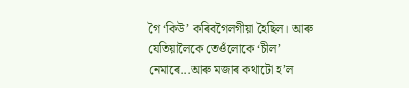গৈ ‘কিউ’ কৰিবগৈলগীয়া হৈছিল। আৰু যেতিয়ালৈকে তেওঁলোকে ‘চীল’ নেমাৰে...আৰু মজাৰ কথাটো হ’ল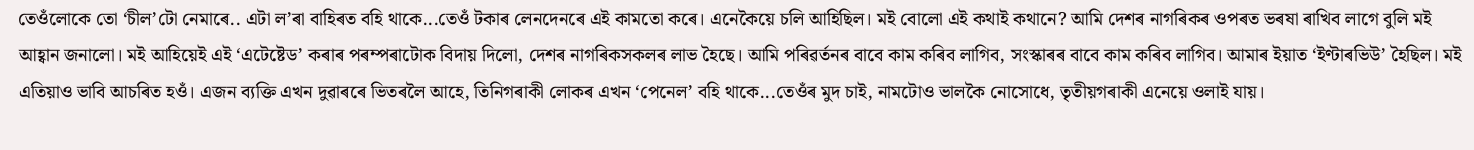তেওঁলোকে তো ‘চীল’টো নেমাৰে.. এটা ল’ৰা বাহিৰত বহি থাকে...তেওঁ টকাৰ লেনদেনৰে এই কামতো কৰে। এনেকৈয়ে চলি আহিছিল। মই বোলো এই কথাই কথানে? আমি দেশৰ নাগৰিকৰ ওপৰত ভৰষা ৰাখিব লাগে বুলি মই আহ্বান জনালো। মই আহিয়েই এই ‘এটেষ্টেড’ কৰাৰ পৰম্পৰাটোক বিদায় দিলো, দেশৰ নাগৰিকসকলৰ লাভ হৈছে। আমি পৰিৱৰ্তনৰ বাবে কাম কৰিব লাগিব, সংস্কাৰৰ বাবে কাম কৰিব লাগিব। আমাৰ ইয়াত ‘ইণ্টাৰভিউ’ হৈছিল। মই এতিয়াও ভাবি আচৰিত হওঁ। এজন ব্যক্তি এখন দুৱাৰৰে ভিতৰলৈ আহে, তিনিগৰাকী লোকৰ এখন ‘পেনেল’ বহি থাকে...তেওঁৰ মুদ চাই, নামটোও ভালকৈ নোসোধে, তৃতীয়গৰাকী এনেয়ে ওলাই যায়।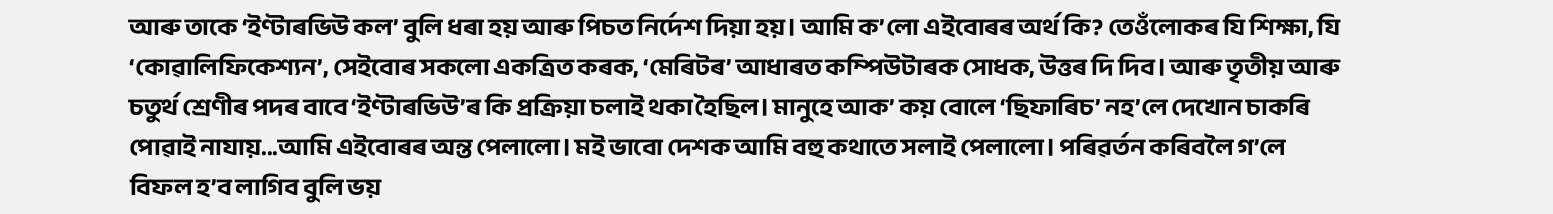আৰু তাকে ‘ইণ্টাৰভিউ কল’ বুলি ধৰা হয় আৰু পিচত নিৰ্দেশ দিয়া হয়। আমি ক’লো এইবোৰৰ অৰ্থ কি? তেওঁলোকৰ যি শিক্ষা, যি ‘কোৱালিফিকেশ্যন’, সেইবোৰ সকলো একত্ৰিত কৰক, ‘মেৰিটৰ’ আধাৰত কম্পিউটাৰক সোধক, উত্তৰ দি দিব। আৰু তৃতীয় আৰু চতুৰ্থ শ্ৰেণীৰ পদৰ বাবে ‘ইণ্টাৰভিউ’ৰ কি প্ৰক্ৰিয়া চলাই থকা হৈছিল। মানুহে আক’ কয় বোলে ‘ছিফাৰিচ’ নহ’লে দেখোন চাকৰি পোৱাই নাযায়...আমি এইবোৰৰ অন্ত পেলালো। মই ভাবো দেশক আমি বহু কথাতে সলাই পেলালো। পৰিৱৰ্তন কৰিবলৈ গ’লে বিফল হ’ব লাগিব বুলি ভয়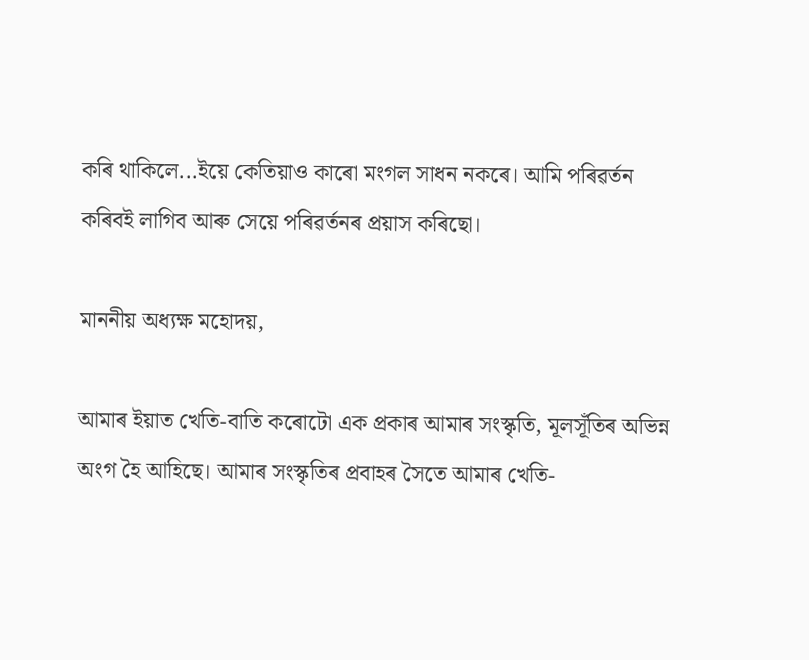কৰি থাকিলে...ইয়ে কেতিয়াও কাৰো মংগল সাধন নকৰে। আমি পৰিৱৰ্তন কৰিবই লাগিব আৰু সেয়ে পৰিৱৰ্তনৰ প্ৰয়াস কৰিছো।

মাননীয় অধ্যক্ষ মহোদয়,

আমাৰ ইয়াত খেতি-বাতি কৰোটো এক প্ৰকাৰ আমাৰ সংস্কৃতি, মূলসূঁতিৰ অভিন্ন অংগ হৈ আহিছে। আমাৰ সংস্কৃতিৰ প্ৰবাহৰ সৈতে আমাৰ খেতি-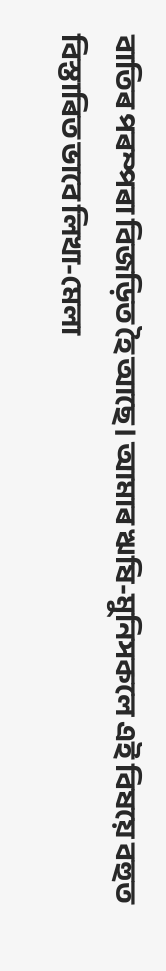বাতিৰ পৰম্পৰা বিজড়িত হৈ আছে। আমাৰ ঋষি-মুনিসকলে এই বিষয়ে বহুত বিস্তাৰিত ভাবে লিখা-মেলা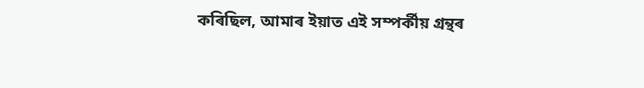কৰিছিল, আমাৰ ইয়াত এই সম্পৰ্কীয় গ্ৰন্থৰ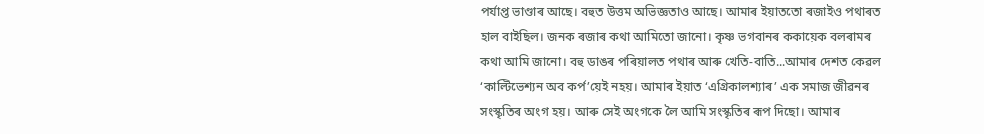পৰ্যাপ্ত ভাণ্ডাৰ আছে। বহুত উত্তম অভিজ্ঞতাও আছে। আমাৰ ইয়াততো ৰজাইও পথাৰত হাল বাইছিল। জনক ৰজাৰ কথা আমিতো জানো। কৃষ্ণ ভগবানৰ ককায়েক বলৰামৰ কথা আমি জানো। বহু ডাঙৰ পৰিয়ালত পথাৰ আৰু খেতি-বাতি...আমাৰ দেশত কেৱল ‘কাল্টিভেশ্যন অব কৰ্প’য়েই নহয়। আমাৰ ইয়াত ‘এগ্ৰিকালশ্যাৰ’ এক সমাজ জীৱনৰ সংস্কৃতিৰ অংগ হয়। আৰু সেই অংগকে লৈ আমি সংস্কৃতিৰ ৰূপ দিছো। আমাৰ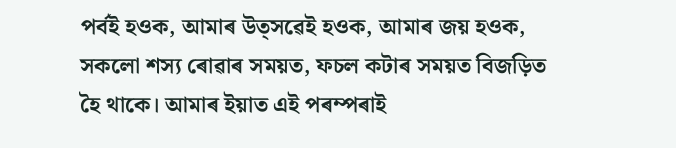পৰ্বই হওক, আমাৰ উত্সৱেই হওক, আমাৰ জয় হওক, সকলো শস্য ৰোৱাৰ সময়ত, ফচল কটাৰ সময়ত বিজড়িত হৈ থাকে। আমাৰ ইয়াত এই পৰম্পৰাই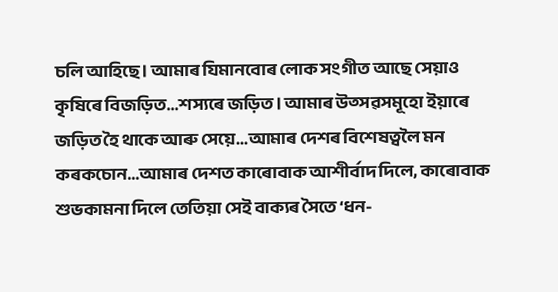চলি আহিছে। আমাৰ যিমানবোৰ লোক সংগীত আছে সেয়াও কৃষিৰে বিজড়িত...শস্যৰে জড়িত। আমাৰ উত্সৱসমূহো ইয়াৰে জড়িত হৈ থাকে আৰু সেয়ে...আমাৰ দেশৰ বিশেষত্বলৈ মন কৰকচোন...আমাৰ দেশত কাৰোবাক আশীৰ্বাদ দিলে, কাৰোবাক শুভকামনা দিলে তেতিয়া সেই বাক্যৰ সৈতে ‘ধন-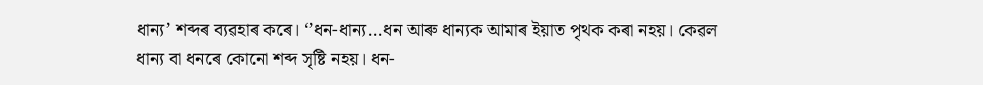ধান্য’ শব্দৰ ব্যৱহাৰ কৰে। ‘’ধন-ধান্য...ধন আৰু ধান্যক আমাৰ ইয়াত পৃথক কৰা নহয়। কেৱল ধান্য বা ধনৰে কোনো শব্দ সৃষ্টি নহয়। ধন-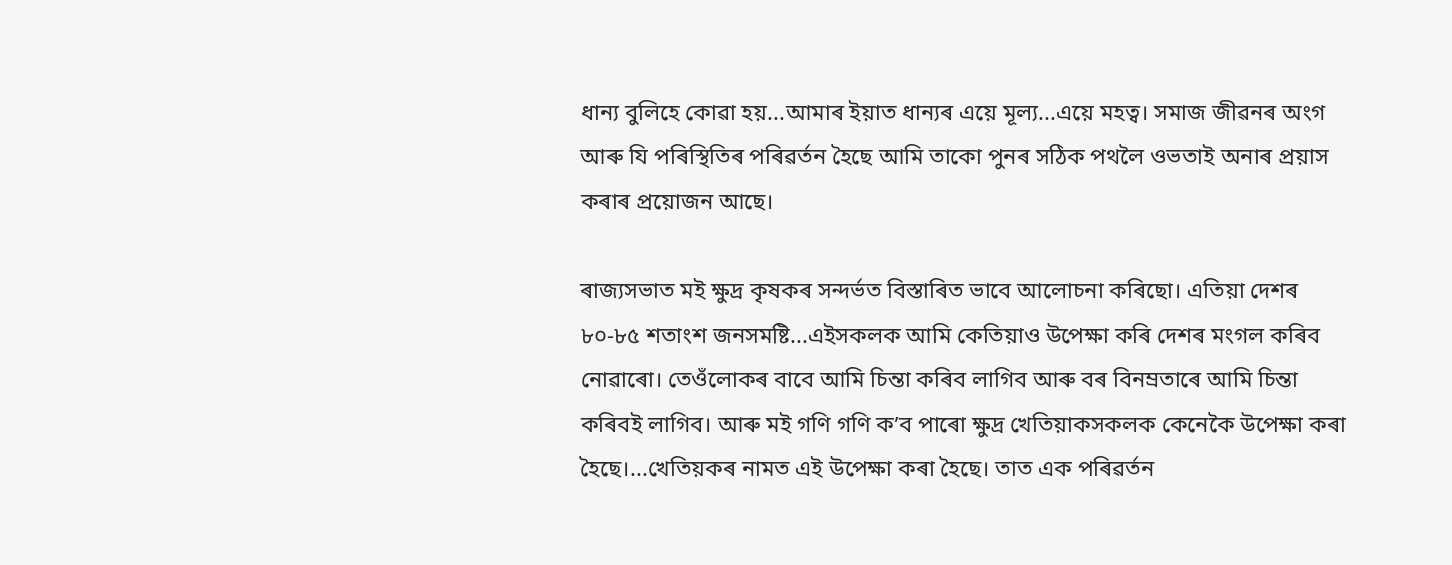ধান্য বুলিহে কোৱা হয়...আমাৰ ইয়াত ধান্যৰ এয়ে মূল্য...এয়ে মহত্ব। সমাজ জীৱনৰ অংগ আৰু যি পৰিস্থিতিৰ পৰিৱৰ্তন হৈছে আমি তাকো পুনৰ সঠিক পথলৈ ওভতাই অনাৰ প্ৰয়াস কৰাৰ প্ৰয়োজন আছে।

ৰাজ্যসভাত মই ক্ষুদ্ৰ কৃষকৰ সন্দৰ্ভত বিস্তাৰিত ভাবে আলোচনা কৰিছো। এতিয়া দেশৰ ৮০-৮৫ শতাংশ জনসমষ্টি...এইসকলক আমি কেতিয়াও উপেক্ষা কৰি দেশৰ মংগল কৰিব নোৱাৰো। তেওঁলোকৰ বাবে আমি চিন্তা কৰিব লাগিব আৰু বৰ বিনম্ৰতাৰে আমি চিন্তা কৰিবই লাগিব। আৰু মই গণি গণি ক’ব পাৰো ক্ষুদ্ৰ খেতিয়াকসকলক কেনেকৈ উপেক্ষা কৰা হৈছে।...খেতিয়কৰ নামত এই উপেক্ষা কৰা হৈছে। তাত এক পৰিৱৰ্তন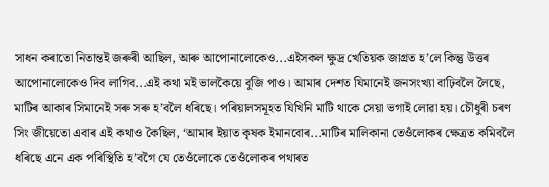সাধন কৰাতো নিতান্তই জৰুৰী আছিল, আৰু আপোনালোকেও...এইসকল ক্ষুদ্ৰ খেতিয়ক জাগ্ৰত হ’লে কিন্তু উত্তৰ আপোনালোকেও দিব লাগিব...এই কথা মই ভালকৈয়ে বুজি পাও। আমাৰ দেশত যিমানেই জনসংখ্যা বাঢ়িবলৈ লৈছে, মাটিৰ আকাৰ সিমানেই সৰু সৰু হ’বলৈ ধৰিছে। পৰিয়ালসমূহত যিখিনি মাটি থাকে সেয়া ভগাই লোৱা হয়। চৌধুৰী চৰণ সিং জীয়েতো এবাৰ এই কথাও কৈছিল, ‘আমাৰ ইয়াত কৃষক ইমানবোৰ...মাটিৰ মালিকানা তেওঁলোকৰ ক্ষেত্ৰত কমিবলৈ ধৰিছে এনে এক পৰিস্থিতি হ’বগৈ যে তেওঁলোকে তেওঁলোকৰ পথাৰত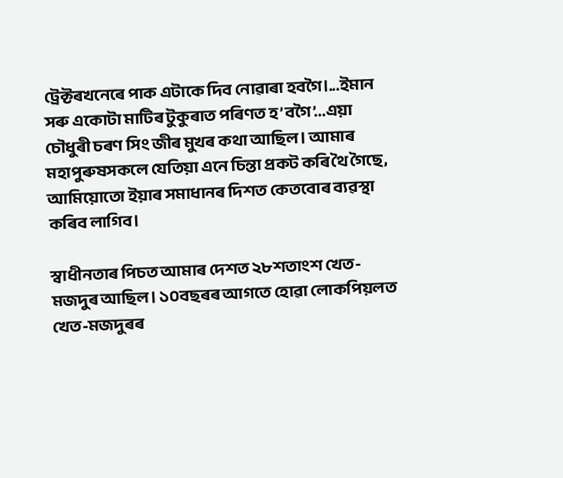ট্ৰেক্টৰখনেৰে পাক এটাকে দিব নোৱাৰা হবগৈ।...ইমান সৰু একোটা মাটিৰ টুকুৰাত পৰিণত হ’বগৈ’...এয়া চৌধুৰী চৰণ সিং জীৰ মুখৰ কথা আছিল। আমাৰ মহাপুৰুষসকলে যেতিয়া এনে চিন্তা প্ৰকট কৰি থৈ গৈছে, আমিয়োতো ইয়াৰ সমাধানৰ দিশত কেতবোৰ ব্যৱস্থা কৰিব লাগিব।

স্বাধীনতাৰ পিচত আমাৰ দেশত ২৮শতাংশ খেত-মজদুৰ আছিল। ১০বছৰৰ আগতে হোৱা লোকপিয়লত খেত-মজদুৰৰ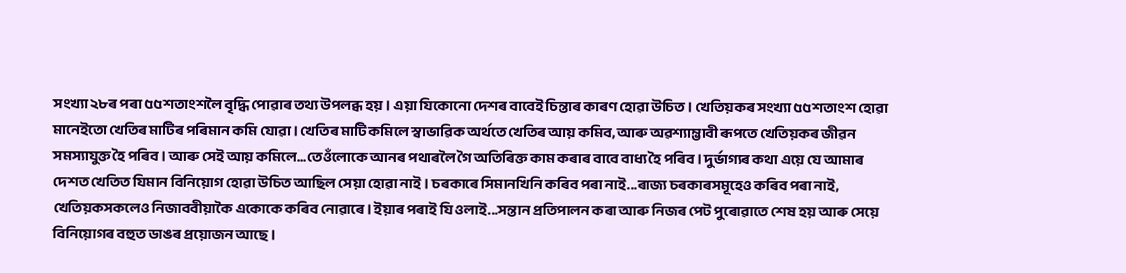সংখ্যা ২৮ৰ পৰা ৫৫শতাংশলৈ বৃদ্ধি পোৱাৰ তথ্য উপলব্ধ হয়। এয়া যিকোনো দেশৰ বাবেই চিন্তাৰ কাৰণ হোৱা উচিত। খেতিয়কৰ সংখ্যা ৫৫শতাংশ হোৱা মানেইতো খেতিৰ মাটিৰ পৰিমান কমি যোৱা। খেতিৰ মাটি কমিলে স্বাভাৱিক অৰ্থতে খেতিৰ আয় কমিব, আৰু অৱশ্যাম্ভাবী ৰূপতে খেতিয়কৰ জীৱন সমস্যাযুক্ত হৈ পৰিব। আৰু সেই আয় কমিলে...তেওঁলোকে আনৰ পথাৰলৈ গৈ অতিৰিক্ত কাম কৰাৰ বাবে বাধ্য হৈ পৰিব। দুৰ্ভাগ্যৰ কথা এয়ে যে আমাৰ দেশত খেতিত যিমান বিনিয়োগ হোৱা উচিত আছিল সেয়া হোৱা নাই। চৰকাৰে সিমানখিনি কৰিব পৰা নাই...ৰাজ্য চৰকাৰসমূহেও কৰিব পৰা নাই, খেতিয়কসকলেও নিজাববীয়াকৈ একোকে কৰিব নোৱাৰে। ইয়াৰ পৰাই যি ওলাই...সন্তান প্ৰতিপালন কৰা আৰু নিজৰ পেট পুৰোৱাতে শেষ হয় আৰু সেয়ে বিনিয়োগৰ বহুত ডাঙৰ প্ৰয়োজন আছে।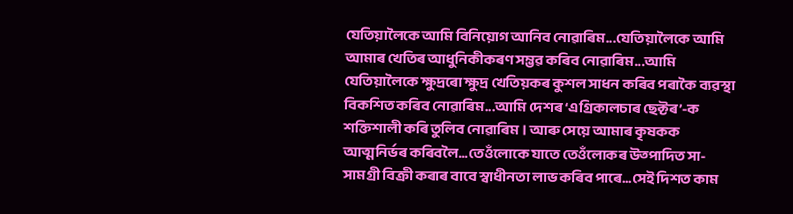যেতিয়ালৈকে আমি বিনিয়োগ আনিব নোৱাৰিম...যেতিয়ালৈকে আমি আমাৰ খেতিৰ আধুনিকীকৰণ সম্ভৱ কৰিব নোৱাৰিম...আমি যেতিয়ালৈকে ক্ষুদ্ৰৰো ক্ষুদ্ৰ খেতিয়কৰ কুশল সাধন কৰিব পৰাকৈ ব্যৱস্থা বিকশিত কৰিব নোৱাৰিম...আমি দেশৰ ‘এগ্ৰিকালচাৰ ছেক্টৰ’-ক শক্তিশালী কৰি তুলিব নোৱাৰিম। আৰু সেয়ে আমাৰ কৃষকক আত্মনিৰ্ভৰ কৰিবলৈ...তেওঁলোকে যাতে তেওঁলোকৰ উত্পাদিত সা-সামগ্ৰী বিক্ৰী কৰাৰ বাবে স্বাধীনতা লাভ কৰিব পাৰে...সেই দিশত কাম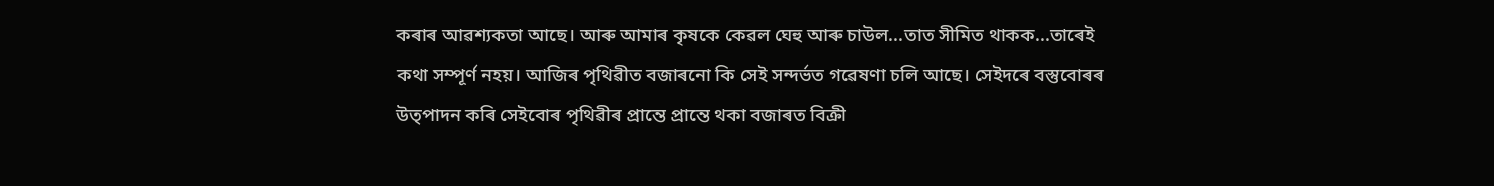কৰাৰ আৱশ্যকতা আছে। আৰু আমাৰ কৃষকে কেৱল ঘেহু আৰু চাউল...তাত সীমিত থাকক...তাৰেই কথা সম্পূৰ্ণ নহয়। আজিৰ পৃথিৱীত বজাৰনো কি সেই সন্দৰ্ভত গৱেষণা চলি আছে। সেইদৰে বস্তুবোৰৰ উত্পাদন কৰি সেইবোৰ পৃথিৱীৰ প্ৰান্তে প্ৰান্তে থকা বজাৰত বিক্ৰী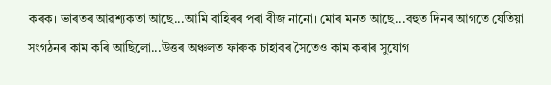কৰক। ভাৰতৰ আৱশ্যকতা আছে...আমি বাহিৰৰ পৰা বীজ নানো। মোৰ মনত আছে...বহুত দিনৰ আগতে যেতিয়া সংগঠনৰ কাম কৰি আছিলো...উত্তৰ অঞ্চলত ফাৰুক চাহাবৰ সৈতেও কাম কৰাৰ সুযোগ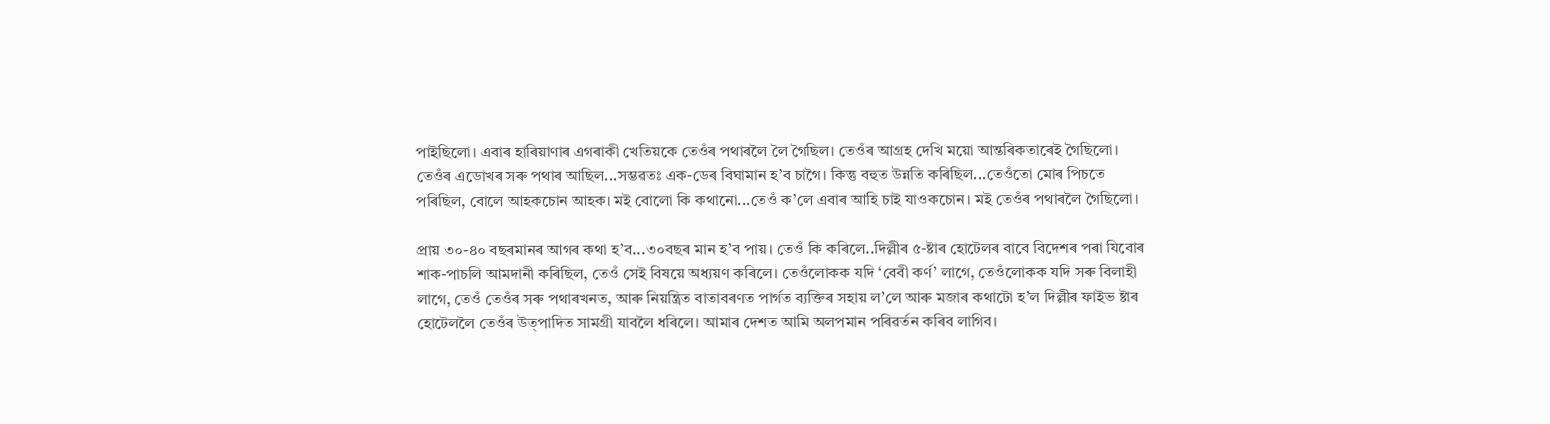পাইছিলো। এবাৰ হাৰিয়াণাৰ এগৰাকী খেতিয়কে তেওঁৰ পথাৰলৈ লৈ গৈছিল। তেওঁৰ আগ্ৰহ দেখি ময়ো আন্তৰিকতাৰেই গৈছিলো। তেওঁৰ এডোখৰ সৰু পথাৰ আছিল...সম্ভৱতঃ এক-ডেৰ বিঘামান হ’ব চাগৈ। কিন্তু বহুত উন্নতি কৰিছিল...তেওঁতো মোৰ পিচতে পৰিছিল, বোলে আহকচোন আহক। মই বোলো কি কথানো...তেওঁ ক’লে এবাৰ আহি চাই যাওকচোন। মই তেওঁৰ পথাৰলৈ গৈছিলো।

প্ৰায় ৩০-৪০ বছৰমানৰ আগৰ কথা হ’ব...৩০বছৰ মান হ’ব পায়। তেওঁ কি কৰিলে..দিল্লীৰ ৫-ষ্টাৰ হোটেলৰ বাবে বিদেশৰ পৰা যিবোৰ শাক-পাচলি আমদানী কৰিছিল, তেওঁ সেই বিষয়ে অধ্যয়ণ কৰিলে। তেওঁলোকক যদি ‘বেবী কৰ্ণ’ লাগে, তেওঁলোকক যদি সৰু বিলাহী লাগে, তেওঁ তেওঁৰ সৰু পথাৰখনত, আৰু নিয়ন্ত্ৰিত বাতাবৰণত পাৰ্গত ব্যক্তিৰ সহায় ল’লে আৰু মজাৰ কথাটো হ’ল দিল্লীৰ ফাইভ ষ্টাৰ হোটেললৈ তেওঁৰ উত্পাদিত সামগ্ৰী যাবলৈ ধৰিলে। আমাৰ দেশত আমি অলপমান পৰিৱৰ্তন কৰিব লাগিব।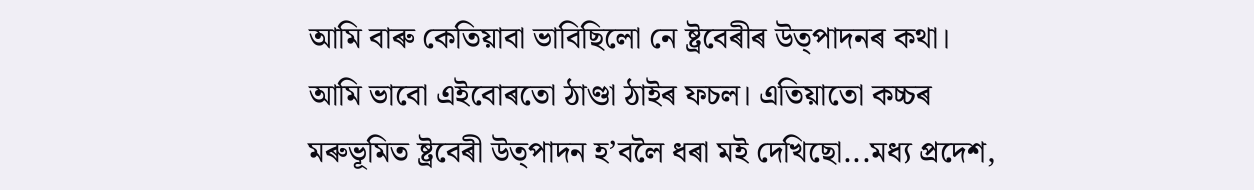আমি বাৰু কেতিয়াবা ভাবিছিলো নে ষ্ট্ৰবেৰীৰ উত্পাদনৰ কথা। আমি ভাবো এইবোৰতো ঠাণ্ডা ঠাইৰ ফচল। এতিয়াতো কচ্চৰ মৰুভূমিত ষ্ট্ৰবেৰী উত্পাদন হ’বলৈ ধৰা মই দেখিছো...মধ্য প্ৰদেশ,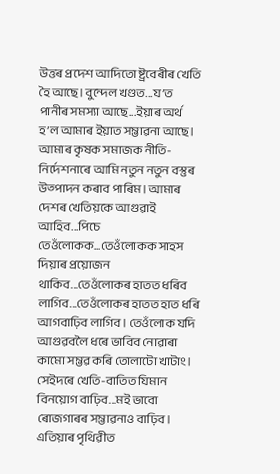উত্তৰ প্ৰদেশ আদিতো ষ্ট্ৰবেৰীৰ খেতি হৈ আছে। বুন্দেল খণ্ডত...য’ত পানীৰ সমস্যা আছে...ইয়াৰ অৰ্থ হ’ল আমাৰ ইয়াত সম্ভাৱনা আছে। আমাৰ কৃষক সমাজক নীতি-নিৰ্দেশনাৰে আমি নতুন নতুন বস্তুৰ উত্পাদন কৰাব পাৰিম। আমাৰ দেশৰ খেতিয়কে আগুৱাই আহিব...পিচে তেওঁলোকক...তেওঁলোকক সাহস দিয়াৰ প্ৰয়োজন থাকিব...তেওঁলোকৰ হাতত ধৰিব লাগিব...তেওঁলোকৰ হাতত হাত ধৰি আগবাঢ়িব লাগিব। তেওঁলোক যদি আগুৱবলৈ ধৰে ভাবিব নোৱাৰা কামো সম্ভৱ কৰি তোলাটো খাটাং। সেইদৰে খেতি-বাতিত যিমান বিনয়োগ বাঢ়িব...মই ভাবো ৰোজগাৰৰ সম্ভাৱনাও বাঢ়িব। এতিয়াৰ পৃথিৱীত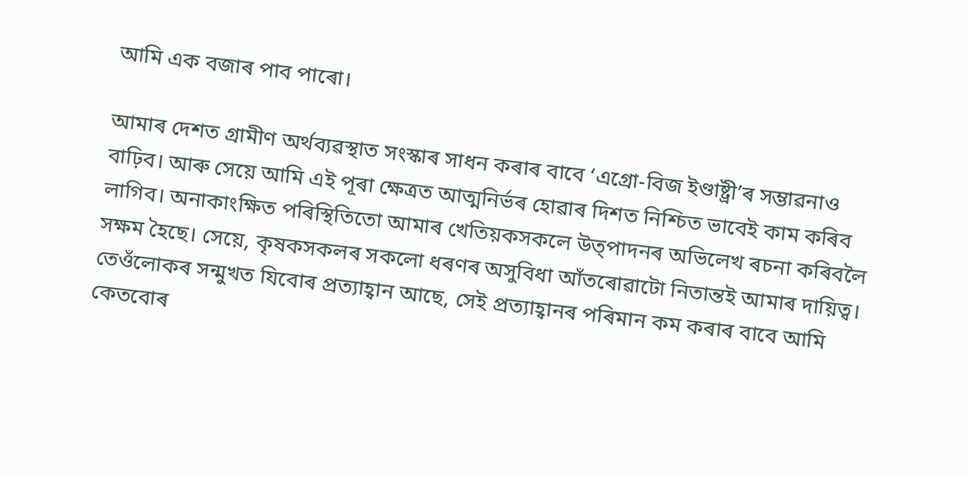আমি এক বজাৰ পাব পাৰো।

আমাৰ দেশত গ্ৰামীণ অৰ্থব্যৱস্থাত সংস্কাৰ সাধন কৰাৰ বাবে ‘এগ্ৰো-বিজ ইণ্ডাষ্ট্ৰী’ৰ সম্ভাৱনাও বাঢ়িব। আৰু সেয়ে আমি এই পূৰা ক্ষেত্ৰত আত্মনিৰ্ভৰ হোৱাৰ দিশত নিশ্চিত ভাবেই কাম কৰিব লাগিব। অনাকাংক্ষিত পৰিস্থিতিতো আমাৰ খেতিয়কসকলে উত্পাদনৰ অভিলেখ ৰচনা কৰিবলৈ সক্ষম হৈছে। সেয়ে, কৃষকসকলৰ সকলো ধৰণৰ অসুবিধা আঁতৰোৱাটো নিতান্তই আমাৰ দায়িত্ব। তেওঁলোকৰ সন্মুখত যিবোৰ প্ৰত্যাহ্বান আছে, সেই প্ৰত্যাহ্বানৰ পৰিমান কম কৰাৰ বাবে আমি কেতবোৰ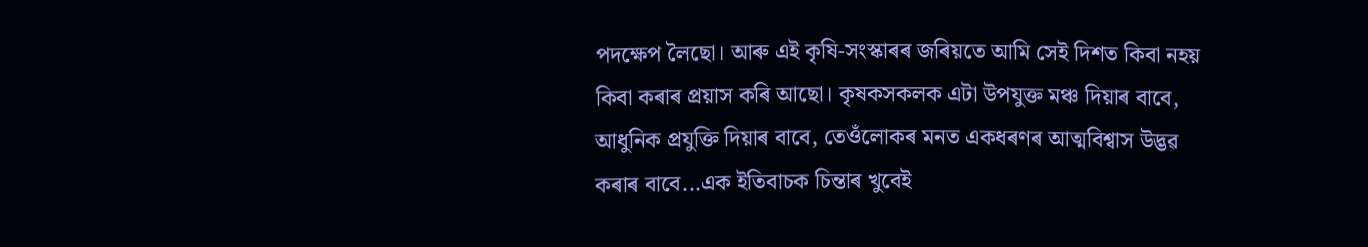পদক্ষেপ লৈছো। আৰু এই কৃষি-সংস্কাৰৰ জৰিয়তে আমি সেই দিশত কিবা নহয় কিবা কৰাৰ প্ৰয়াস কৰি আছো। কৃষকসকলক এটা উপযুক্ত মঞ্চ দিয়াৰ বাবে, আধুনিক প্ৰযুক্তি দিয়াৰ বাবে, তেওঁলোকৰ মনত একধৰণৰ আত্মবিশ্বাস উদ্ভৱ কৰাৰ বাবে...এক ইতিবাচক চিন্তাৰ খুবেই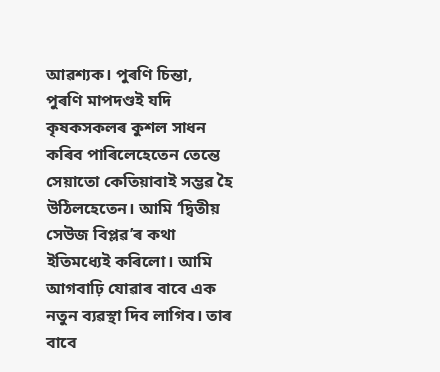আৱশ্যক। পুৰণি চিন্তা, পুৰণি মাপদণ্ডই যদি কৃষকসকলৰ কুশল সাধন কৰিব পাৰিলেহেতেন তেন্তে সেয়াতো কেতিয়াবাই সম্ভৱ হৈ উঠিলহেতেন। আমি ‘দ্বিতীয় সেউজ বিপ্লৱ’ৰ কথা ইতিমধ্যেই কৰিলো। আমি আগবাঢ়ি যোৱাৰ বাবে এক নতুন ব্যৱস্থা দিব লাগিব। তাৰ বাবে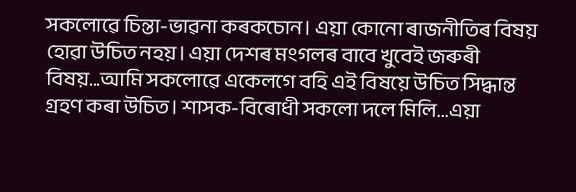সকলোৱে চিন্তা-ভাৱনা কৰকচোন। এয়া কোনো ৰাজনীতিৰ বিষয় হোৱা উচিত নহয়। এয়া দেশৰ মংগলৰ বাবে খুবেই জৰুৰী বিষয়...আমি সকলোৱে একেলগে বহি এই বিষয়ে উচিত সিদ্ধান্ত গ্ৰহণ কৰা উচিত। শাসক-বিৰোধী সকলো দলে মিলি...এয়া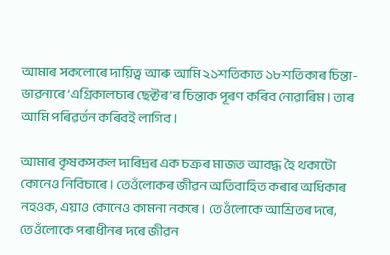আমাৰ সকলোৰে দায়িত্ব আৰু আমি ২১শতিকাত ১৮শতিকাৰ চিন্তা-ভাৱনাৰে ‘এগ্ৰিকালচাৰ ছেক্টৰ’ৰ চিন্তাক পূৰণ কৰিব নোৱাৰিম। তাৰ আমি পৰিৱৰ্তন কৰিবই লাগিব।

আমাৰ কৃষকসকল দাৰিদ্ৰৰ এক চক্ৰৰ মাজত আবদ্ধ হৈ থকাটো কোনেও নিবিচাৰে। তেওঁলোকৰ জীৱন অতিবাহিত কৰাৰ অধিকাৰ নহওক, এয়াও কোনেও কামনা নকৰে। তেওঁলোকে আশ্ৰিতৰ দৰে, তেওঁলোকে পৰাধীনৰ দৰে জীৱন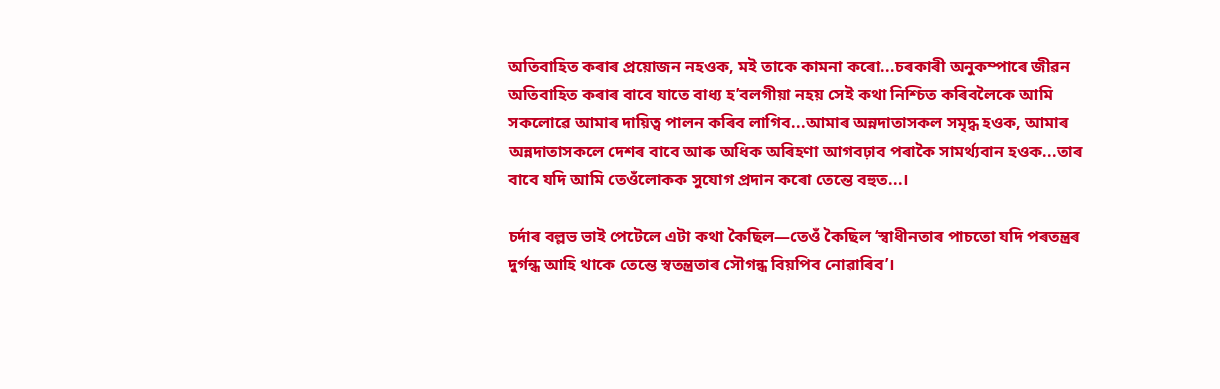অতিবাহিত কৰাৰ প্ৰয়োজন নহওক, মই তাকে কামনা কৰো...চৰকাৰী অনুকম্পাৰে জীৱন অতিবাহিত কৰাৰ বাবে যাতে বাধ্য হ’বলগীয়া নহয় সেই কথা নিশ্চিত কৰিবলৈকে আমি সকলোৱে আমাৰ দায়িত্ব পালন কৰিব লাগিব...আমাৰ অন্নদাতাসকল সমৃদ্ধ হওক, আমাৰ অন্নদাতাসকলে দেশৰ বাবে আৰু অধিক অৰিহণা আগবঢ়াব পৰাকৈ সামৰ্থ্যবান হওক...তাৰ বাবে যদি আমি তেওঁলোকক সুযোগ প্ৰদান কৰো তেন্তে বহুত...।

চৰ্দাৰ বল্লভ ভাই পেটেলে এটা কথা কৈছিল—তেওঁ কৈছিল ‘স্বাধীনতাৰ পাচতো যদি পৰতন্ত্ৰৰ দুৰ্গন্ধ আহি থাকে তেন্তে স্বতন্ত্ৰতাৰ সৌগন্ধ বিয়পিব নোৱাৰিব’।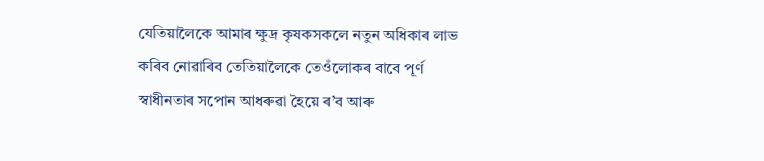যেতিয়ালৈকে আমাৰ ক্ষুদ্ৰ কৃষকসকলে নতুন অধিকাৰ লাভ কৰিব নোৱাৰিব তেতিয়ালৈকে তেওঁলোকৰ বাবে পূৰ্ণ স্বাধীনতাৰ সপোন আধৰুৱা হৈয়ে ৰ’ব আৰু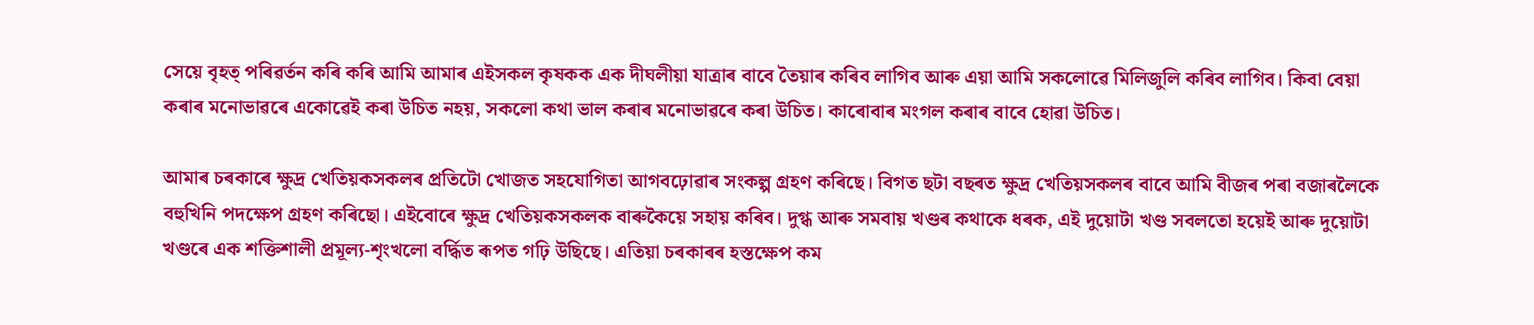সেয়ে বৃহত্ পৰিৱৰ্তন কৰি কৰি আমি আমাৰ এইসকল কৃষকক এক দীঘলীয়া যাত্ৰাৰ বাবে তৈয়াৰ কৰিব লাগিব আৰু এয়া আমি সকলোৱে মিলিজুলি কৰিব লাগিব। কিবা বেয়া কৰাৰ মনোভাৱৰে একোৱেই কৰা উচিত নহয়, সকলো কথা ভাল কৰাৰ মনোভাৱৰে কৰা উচিত। কাৰোবাৰ মংগল কৰাৰ বাবে হোৱা উচিত।

আমাৰ চৰকাৰে ক্ষুদ্ৰ খেতিয়কসকলৰ প্ৰতিটো খোজত সহযোগিতা আগবঢ়োৱাৰ সংকল্প গ্ৰহণ কৰিছে। বিগত ছটা বছৰত ক্ষুদ্ৰ খেতিয়সকলৰ বাবে আমি বীজৰ পৰা বজাৰলৈকে বহুখিনি পদক্ষেপ গ্ৰহণ কৰিছো। এইবোৰে ক্ষুদ্ৰ খেতিয়কসকলক বাৰুকৈয়ে সহায় কৰিব। দুগ্ধ আৰু সমবায় খণ্ডৰ কথাকে ধৰক, এই দুয়োটা খণ্ড সবলতো হয়েই আৰু দুয়োটা খণ্ডৰে এক শক্তিশালী প্ৰমূল্য-শৃংখলো বৰ্দ্ধিত ৰূপত গঢ়ি উছিছে। এতিয়া চৰকাৰৰ হস্তক্ষেপ কম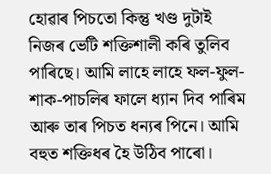হোৱাৰ পিচতো কিন্তু খণ্ড দুটাই নিজৰ ভেটি শক্তিশালী কৰি তুলিব পাৰিছে। আমি লাহে লাহে ফল-ফুল-শাক-পাচলিৰ ফালে ধ্যান দিব পাৰিম আৰু তাৰ পিচত ধন্যৰ পিনে। আমি বহুত শক্তিধৰ হৈ উঠিব পাৰো।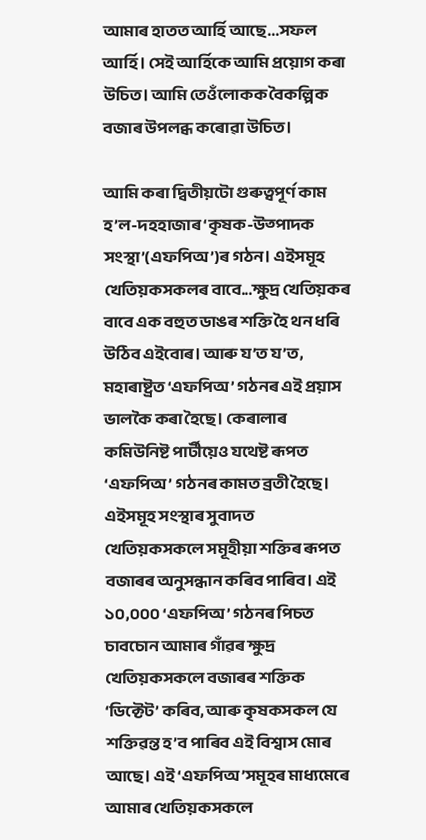আমাৰ হাতত আৰ্হি আছে...সফল আৰ্হি। সেই আৰ্হিকে আমি প্ৰয়োগ কৰা উচিত। আমি তেওঁলোকক বৈকল্পিক বজাৰ উপলব্ধ কৰোৱা উচিত।

আমি কৰা দ্বিতীয়টো গুৰুত্বপূৰ্ণ কাম হ’ল-দহহাজাৰ ‘কৃষক-উত্পাদক সংস্থা’(এফপিঅ’)ৰ গঠন। এইসমূহ খেতিয়কসকলৰ বাবে...ক্ষুদ্ৰ খেতিয়কৰ বাবে এক বহুত ডাঙৰ শক্তি হৈ থন ধৰি উঠিব এইবোৰ। আৰু য’ত য’ত, মহাৰাষ্ট্ৰত ‘এফপিঅ’ গঠনৰ এই প্ৰয়াস ভালকৈ কৰা হৈছে। কেৰালাৰ কমিউনিষ্ট পাৰ্টীয়েও যথেষ্ট ৰূপত ‘এফপিঅ’ গঠনৰ কামত ব্ৰতী হৈছে। এইসমূহ সংস্থাৰ সুবাদত খেতিয়কসকলে সমূহীয়া শক্তিৰ ৰূপত বজাৰৰ অনুসন্ধান কৰিব পাৰিব। এই ১০,০০০ ‘এফপিঅ’ গঠনৰ পিচত চাবচোন আমাৰ গাঁৱৰ ক্ষুদ্ৰ খেতিয়কসকলে বজাৰৰ শক্তিক ‘ডিক্টেট’ কৰিব, আৰু কৃষকসকল যে শক্তিৱন্ত হ’ব পাৰিব এই বিশ্বাস মোৰ আছে। এই ‘এফপিঅ’সমূহৰ মাধ্যমেৰে আমাৰ খেতিয়কসকলে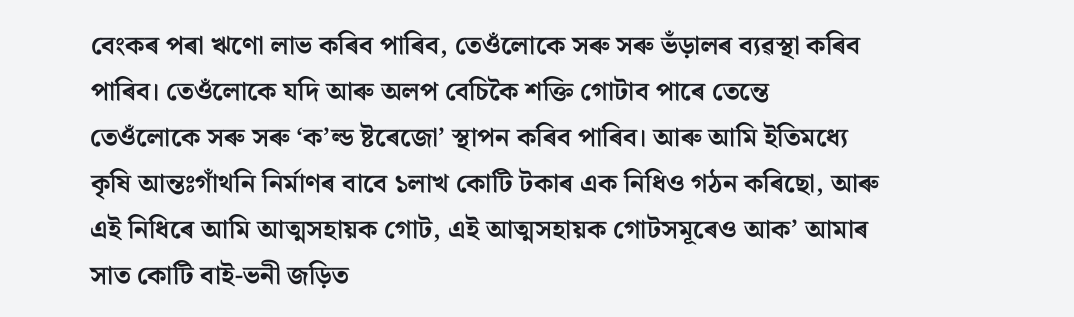বেংকৰ পৰা ঋণো লাভ কৰিব পাৰিব, তেওঁলোকে সৰু সৰু ভঁড়ালৰ ব্যৱস্থা কৰিব পাৰিব। তেওঁলোকে যদি আৰু অলপ বেচিকৈ শক্তি গোটাব পাৰে তেন্তে তেওঁলোকে সৰু সৰু ‘ক’ল্ড ষ্টৰেজো’ স্থাপন কৰিব পাৰিব। আৰু আমি ইতিমধ্যে কৃষি আন্তঃগাঁথনি নিৰ্মাণৰ বাবে ১লাখ কোটি টকাৰ এক নিধিও গঠন কৰিছো, আৰু এই নিধিৰে আমি আত্মসহায়ক গোট, এই আত্মসহায়ক গোটসমূৰেও আক’ আমাৰ সাত কোটি বাই-ভনী জড়িত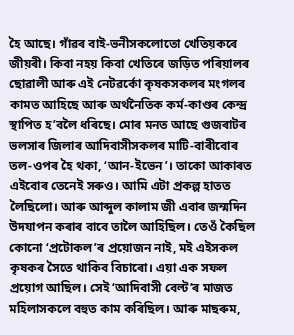হৈ আছে। গাঁৱৰ বাই-ভনীসকলোতো খেতিয়কৰে জীয়ৰী। কিবা নহয় কিবা খেতিৰে জড়িত পৰিয়ালৰ ছোৱালী আৰু এই নেটৱৰ্কো কৃষকসকলৰ মংগলৰ কামত আহিছে আৰু অৰ্থনৈতিক কৰ্ম-কাণ্ডৰ কেন্দ্ৰ স্থাপিত হ’বলৈ ধৰিছে। মোৰ মনত আছে গুজৰাটৰ ভলসাৰ জিলাৰ আদিবাসীসকলৰ মাটি-বাৰীবোৰ তল-ওপৰ হৈ থকা, ‘আন-ইভেন’। তাকো আকাৰত এইবোৰ তেনেই সৰুও। আমি এটা প্ৰকল্প হাতত লৈছিলো। আৰু আব্দুল কালাম জী এবাৰ জন্মদিন উদযাপন কৰাৰ বাবে তালৈ আহিছিল। তেওঁ কৈছিল কোনো ‘প্ৰটোকল’ৰ প্ৰয়োজন নাই, মই এইসকল কৃষকৰ সৈতে থাকিব বিচাৰো। এয়া এক সফল প্ৰয়োগ আছিল। সেই ‘আদিবাসী বেল্ট’ৰ মাজত মহিলাসকলে বহুত কাম কৰিছিল। আৰু মাছৰুম,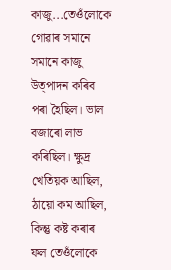কাজু...তেওঁলোকে গোৱাৰ সমানে সমানে কাজু উত্পাদন কৰিব পৰা হৈছিল। ভাল বজাৰো লাভ কৰিছিল। ক্ষুদ্ৰ খেতিয়ক আছিল, ঠায়ো কম আছিল, কিন্তু কষ্ট কৰাৰ ফল তেওঁলোকে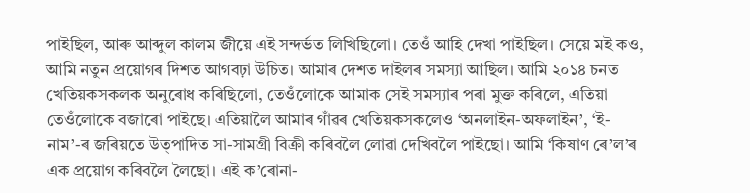পাইছিল, আৰু আব্দুল কালম জীয়ে এই সন্দৰ্ভত লিখিছিলো। তেওঁ আহি দেখা পাইছিল। সেয়ে মই কও, আমি নতুন প্ৰয়োগৰ দিশত আগবঢ়া উচিত। আমাৰ দেশত দাইলৰ সমস্যা আছিল। আমি ২০১৪ চনত খেতিয়কসকলক অনুৰোধ কৰিছিলো, তেওঁলোকে আমাক সেই সমস্যাৰ পৰা মুক্ত কৰিলে, এতিয়া তেওঁলোকে বজাৰো পাইছে। এতিয়ালৈ আমাৰ গাঁৱৰ খেতিয়কসকলেও ‘অনলাইন-অফলাইন’, ‘ই-নাম’-ৰ জৰিয়তে উত্পাদিত সা-সামগ্ৰী বিক্ৰী কৰিবলৈ লোৱা দেখিবলৈ পাইছো। আমি ‘কিষাণ ৰে’ল’ৰ এক প্ৰয়োগ কৰিবলৈ লৈছো। এই ক’ৰোনা-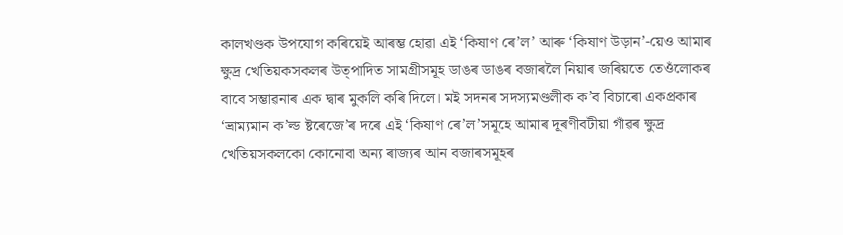কালখণ্ডক উপযোগ কৰিয়েই আৰম্ভ হোৱা এই ‘কিষাণ ৰে’ল’ আৰু ‘কিষাণ উড়ান’-য়েও আমাৰ ক্ষুদ্ৰ খেতিয়কসকলৰ উত্পাদিত সামগ্ৰীসমূহ ডাঙৰ ডাঙৰ বজাৰলৈ নিয়াৰ জৰিয়তে তেওঁলোকৰ বাবে সম্ভাৱনাৰ এক দ্বাৰ মুকলি কৰি দিলে। মই সদনৰ সদস্যমণ্ডলীক ক’ব বিচাৰো একপ্ৰকাৰ ‘ভ্ৰাম্যমান ক’ল্ড ষ্টৰেজে’ৰ দৰে এই ‘কিষাণ ৰে’ল’সমূহে আমাৰ দূৰণীবটীয়া গাঁৱৰ ক্ষুদ্ৰ খেতিয়সকলকো কোনোবা অন্য ৰাজ্যৰ আন বজাৰসমূহৰ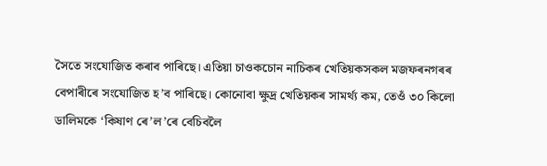সৈতে সংযোজিত কৰাব পাৰিছে। এতিয়া চাওকচোন নাচিকৰ খেতিয়কসকল মজফৰনগৰৰ বেপাৰীৰে সংযোজিত হ’ব পাৰিছে। কোনোবা ক্ষুদ্ৰ খেতিয়কৰ সামৰ্থ্য কম, তেওঁ ৩০ কিলো ডালিমকে ‘কিষাণ ৰে’ল’ৰে বেচিবলৈ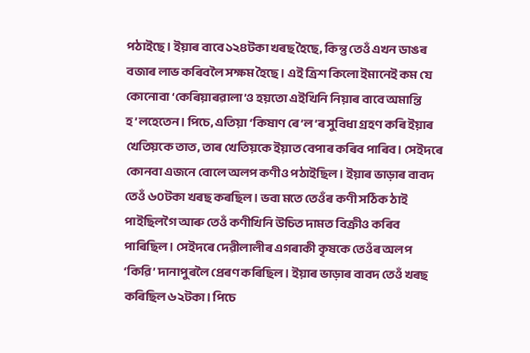পঠাইছে। ইয়াৰ বাবে ১২৪টকা খৰছ হৈছে, কিন্তু তেওঁ এখন ডাঙৰ বজাৰ লাভ কৰিবলৈ সক্ষম হৈছে। এই ত্ৰিশ কিলো ইমানেই কম যে কোনোবা ‘কেৰিয়াৰৱালা’ও হয়তো এইখিনি নিয়াৰ বাবে অমান্তি হ’লহেতেন। পিচে, এতিয়া ‘কিষাণ ৰে’ল’ৰ সুবিধা গ্ৰহণ কৰি ইয়াৰ খেতিয়কে তাত, তাৰ খেতিয়কে ইয়াত বেপাৰ কৰিব পাৰিব। সেইদৰে কোনবা এজনে বোলে অলপ কণীও পঠাইছিল। ইয়াৰ ভাড়াৰ বাবদ তেওঁ ৬০টকা খৰছ কৰছিল। ভবা মতে তেওঁৰ কণী সঠিক ঠাই পাইছিলগৈ আৰু তেওঁ কণীখিনি উচিত দামত বিক্ৰীও কৰিব পাৰিছিল। সেইদৰে দেৱীলালীৰ এগৰাকী কৃষকে তেওঁৰ অলপ ‘কিৱি’ দানাপুৰলৈ প্ৰেৰণ কৰিছিল। ইয়াৰ ভাড়াৰ বাবদ তেওঁ খৰছ কৰিছিল ৬২টকা। পিচে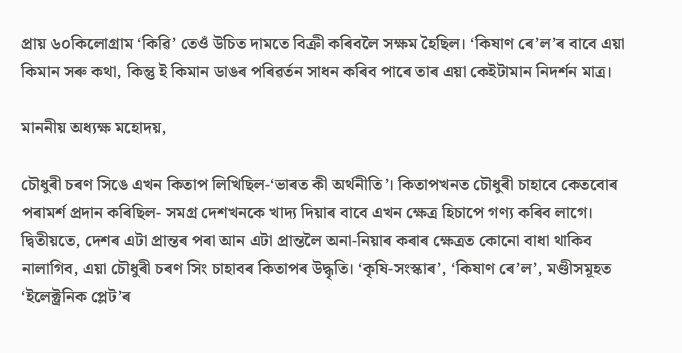প্ৰায় ৬০কিলোগ্ৰাম ‘কিৱি’ তেওঁ উচিত দামতে বিক্ৰী কৰিবলৈ সক্ষম হৈছিল। ‘কিষাণ ৰে’ল’ৰ বাবে এয়া কিমান সৰু কথা, কিন্তু ই কিমান ডাঙৰ পৰিৱৰ্তন সাধন কৰিব পাৰে তাৰ এয়া কেইটামান নিদৰ্শন মাত্ৰ।

মাননীয় অধ্যক্ষ মহোদয়,

চৌধুৰী চৰণ সিঙে এখন কিতাপ লিখিছিল-‘ভাৰত কী অৰ্থনীতি’। কিতাপখনত চৌধুৰী চাহাবে কেতবোৰ পৰামৰ্শ প্ৰদান কৰিছিল- সমগ্ৰ দেশখনকে খাদ্য দিয়াৰ বাবে এখন ক্ষেত্ৰ হিচাপে গণ্য কৰিব লাগে। দ্বিতীয়তে, দেশৰ এটা প্ৰান্তৰ পৰা আন এটা প্ৰান্তলৈ অনা-নিয়াৰ কৰাৰ ক্ষেত্ৰত কোনো বাধা থাকিব নালাগিব, এয়া চৌধুৰী চৰণ সিং চাহাবৰ কিতাপৰ উদ্ধৃতি। ‘কৃষি-সংস্কাৰ’, ‘কিষাণ ৰে’ল’, মণ্ডীসমূহত ‘ইলেক্ট্ৰনিক প্লেট’ৰ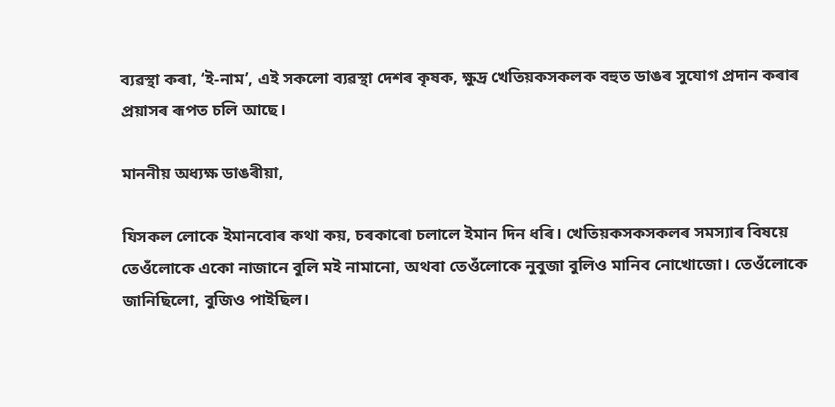ব্যৱস্থা কৰা, ‘ই-নাম’, এই সকলো ব্যৱস্থা দেশৰ কৃষক, ক্ষুদ্ৰ খেতিয়কসকলক বহুত ডাঙৰ সুযোগ প্ৰদান কৰাৰ প্ৰয়াসৰ ৰূপত চলি আছে।

মাননীয় অধ্যক্ষ ডাঙৰীয়া,

যিসকল লোকে ইমানবোৰ কথা কয়, চৰকাৰো চলালে ইমান দিন ধৰি। খেতিয়কসকসকলৰ সমস্যাৰ বিষয়ে তেওঁলোকে একো নাজানে বুলি মই নামানো, অথবা তেওঁলোকে নুবুজা বুলিও মানিব নোখোজো। তেওঁলোকে জানিছিলো, বুজিও পাইছিল।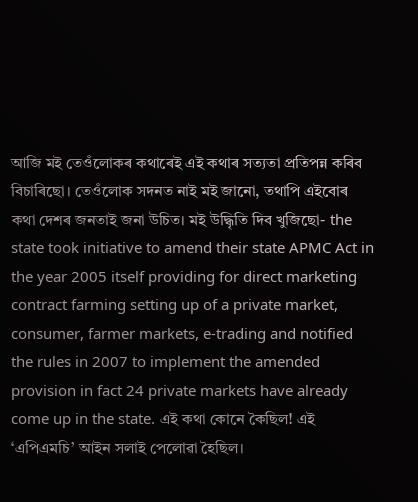আজি মই তেওঁলোকৰ কথাৰেই এই কথাৰ সত্যতা প্ৰতিপন্ন কৰিব বিচাৰিছো। তেওঁলোক সদনত নাই মই জানো, তথাপি এইবোৰ কথা দেশৰ জনতাই জনা উচিত। মই উদ্ধিৃতি দিব খুজিছো- the state took initiative to amend their state APMC Act in the year 2005 itself providing for direct marketing contract farming setting up of a private market, consumer, farmer markets, e-trading and notified the rules in 2007 to implement the amended provision in fact 24 private markets have already come up in the state. এই কথা কোনে কৈছিল! এই ‘এপিএমচি’ আইন সলাই পেলোৱা হৈছিল।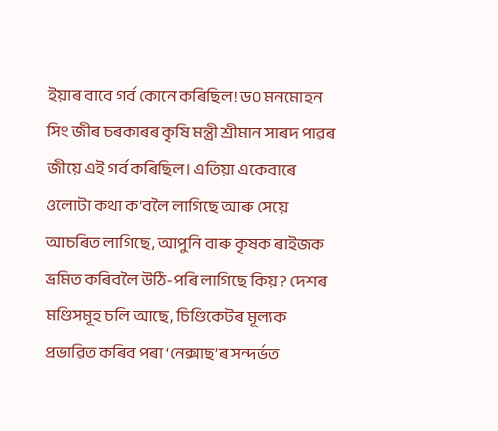ইয়াৰ বাবে গৰ্ব কোনে কৰিছিল! ড০ মনমোহন সিং জীৰ চৰকাৰৰ কৃষি মন্ত্ৰী শ্ৰীমান সাৰদ পাৱৰ জীয়ে এই গৰ্ব কৰিছিল। এতিয়া একেবাৰে ওলোটা কথা ক’বলৈ লাগিছে আৰু সেয়ে আচৰিত লাগিছে, আপুনি বাৰু কৃষক ৰাইজক ভ্ৰমিত কৰিবলৈ উঠি-পৰি লাগিছে কিয়? দেশৰ মণ্ডিসমূহ চলি আছে, চিণ্ডিকেটৰ মূল্যক প্ৰভাৱিত কৰিব পৰা ‘নেক্সাছ’ৰ সন্দৰ্ভত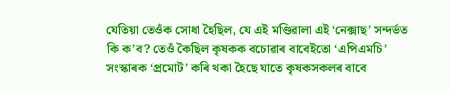যেতিয়া তেওঁক সোধা হৈছিল, যে এই মণ্ডিৱালা এই ‘নেক্সাছ’ সন্দৰ্ভত কি ক’ব? তেওঁ কৈছিল কৃষকক বচোৱাৰ বাবেইতো ‘এপিএমচি’ সংস্কাৰক ‘প্ৰমোট’ কৰি থকা হৈছে যাতে কৃষকসকলৰ বাবে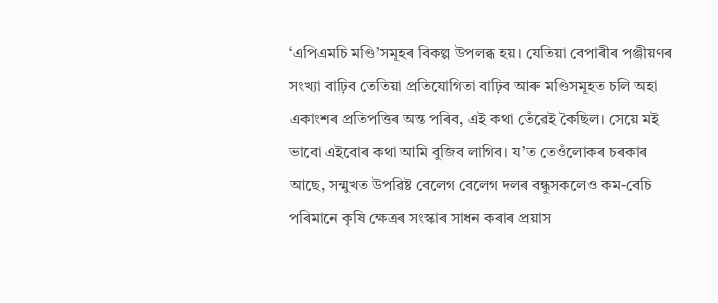‘এপিএমচি মণ্ডি’সমূহৰ বিকল্প উপলব্ধ হয়। যেতিয়া বেপাৰীৰ পঞ্জীয়ণৰ সংখ্যা বাঢ়িব তেতিয়া প্ৰতিযোগিতা বাঢ়িব আৰু মণ্ডিসমূহত চলি অহা একাংশৰ প্ৰতিপত্তিৰ অন্ত পৰিব, এই কথা তেঁৱেই কৈছিল। সেয়ে মই ভাবো এইবোৰ কথা আমি বুজিব লাগিব। য’ত তেওঁলোকৰ চৰকাৰ আছে, সন্মুখত উপৱিষ্ট বেলেগ বেলেগ দলৰ বন্ধুসকলেও কম-বেচি পৰিমানে কৃষি ক্ষেত্ৰৰ সংস্কাৰ সাধন কৰাৰ প্ৰয়াস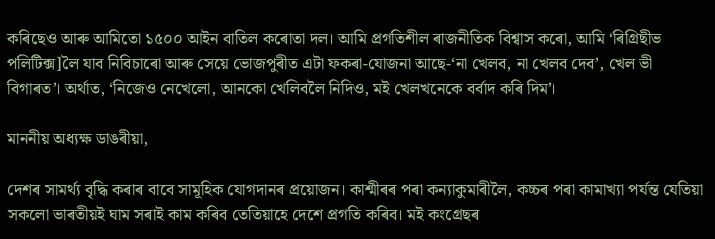কৰিছেও আৰু আমিতো ১৫০০ আইন বাতিল কৰোতা দল। আমি প্ৰগতিশীল ৰাজনীতিক বিশ্বাস কৰো, আমি ‘ৰিগ্ৰিছীভ পলিটিক্স]লৈ যাব নিবিচাৰো আৰু সেয়ে ভোজপুৰীত এটা ফকৰা-যোজনা আছে-‘না খেলব, না খেলব দেব’, খেল ভী বিগাৰত’। অৰ্থাত, ‘নিজেও নেখেলো, আনকো খেলিবলৈ নিদিও, মই খেলখনেকে বৰ্বাদ কৰি দিম’।

মাননীয় অধ্যক্ষ ডাঙৰীয়া,

দেশৰ সামৰ্থ্য বৃদ্ধি কৰাৰ বাবে সামূহিক যোগদানৰ প্ৰয়োজন। কাশ্মীৰৰ পৰা কন্যাকুমাৰীলৈ, কচ্চৰ পৰা কামাখ্যা পৰ্যন্ত যেতিয়া সকলো ভাৰতীয়ই ঘাম সৰাই কাম কৰিব তেতিয়াহে দেশে প্ৰগতি কৰিব। মই কংগ্ৰেছৰ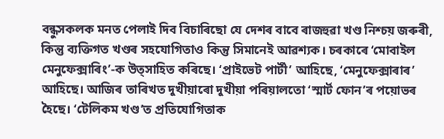বন্ধুসকলক মনত পেলাই দিব বিচাৰিছো যে দেশৰ বাবে ৰাজহুৱা খণ্ড নিশ্চয় জৰুৰী, কিন্তু ব্যক্তিগত খণ্ডৰ সহযোগিতাও কিন্তু সিমানেই আৱশ্যক। চৰকাৰে ‘মোবাইল মেনুফেক্সাৰিং’-ক উত্সাহিত কৰিছে। ‘প্ৰাইভেট পাৰ্টী’ আহিছে, ‘মেনুফেক্সাৰাৰ’ আহিছে। আজিৰ তাৰিখত দুখীয়াৰো দুখীয়া পৰিয়ালতো ‘স্মাৰ্ট ফোন’ৰ পয়োভৰ হৈছে। ‘টেলিকম খণ্ড’ত প্ৰতিযোগিতাক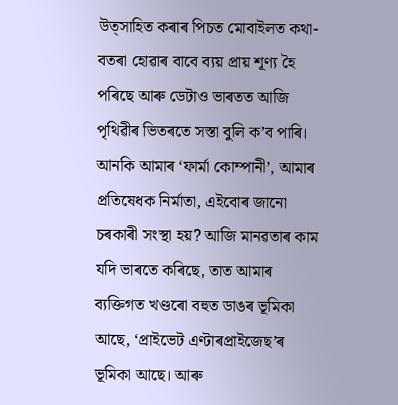উত্সাহিত কৰাৰ পিচত মোবাইলত কথা-বতৰা হোৱাৰ বাবে ব্যয় প্ৰায় শূণ্য হৈ পৰিছে আৰু ডেটাও ভাৰতত আজি পৃথিৱীৰ ভিতৰতে সস্তা বুলি ক’ব পাৰি। আনকি আমাৰ ‘ফাৰ্মা কোম্পানী’, আমাৰ প্ৰতিষেধক নিৰ্মাতা, এইবোৰ জানো চৰকাৰী সংস্থা হয়? আজি মানৱতাৰ কাম যদি ভাৰতে কৰিছে, তাত আমাৰ ব্যক্তিগত খণ্ডৰো বহুত ডাঙৰ ভূমিকা আছে, ‘প্ৰাইভেট এণ্টাৰপ্ৰাইজেছ’ৰ ভূমিকা আছে। আৰু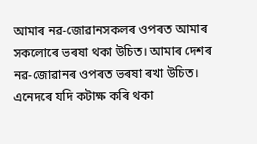আমাৰ নৱ-জোৱানসকলৰ ওপৰত আমাৰ সকলোৰে ভৰষা থকা উচিত। আমাৰ দেশৰ নৱ-জোৱানৰ ওপৰত ভৰষা ৰখা উচিত। এনেদৰে যদি কটাক্ষ কৰি থকা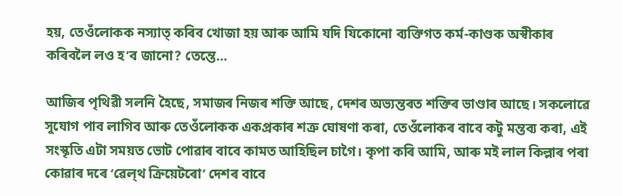হয়, তেওঁলোকক নস্যাত্ কৰিব খোজা হয় আৰু আমি যদি যিকোনো ব্যক্তিগত কৰ্ম-কাণ্ডক অস্বীকাৰ কৰিবলৈ লও হ’ব জানো? তেন্তে…

আজিৰ পৃথিৱী সলনি হৈছে, সমাজৰ নিজৰ শক্তি আছে, দেশৰ অভ্যন্তৰত শক্তিৰ ভাণ্ডাৰ আছে। সকলোৱে সুযোগ পাব লাগিব আৰু তেওঁলোকক একপ্ৰকাৰ শত্ৰু ঘোষণা কৰা, তেওঁলোকৰ বাবে কটু মন্তব্য কৰা, এই সংস্কৃতি এটা সময়ত ভোট পোৱাৰ বাবে কামত আহিছিল চাগৈ। কৃপা কৰি আমি, আৰু মই লাল কিল্লাৰ পৰা কোৱাৰ দৰে ‘ৱেল্থ ক্ৰিয়েটৰো’ দেশৰ বাবে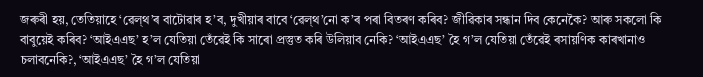জৰুৰী হয়, তেতিয়াহে ‘ৱেল্থ’ৰ বাটোৱাৰ হ’ব, দুখীয়াৰ বাবে ‘ৱেল্থ’নো ক’ৰ পৰা বিতৰণ কৰিব? জীৱিকাৰ সন্ধান দিব কেনেকৈ? আৰু সকলো কি বাবুয়েই কৰিব? ‘আইএএছ’ হ’ল যেতিয়া তেঁৱেই কি সাৰো প্ৰস্তুত কৰি উলিয়াব নেকি? ‘আইএএছ’ হৈ গ’ল যেতিয়া তেঁৱেই ৰসায়ণিক কাৰখানাও চলাবনেকি?, ‘আইএএছ’ হৈ গ’ল যেতিয়া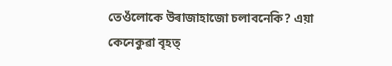তেওঁলোকে উৰাজাহাজো চলাবনেকি? এয়া কেনেকুৱা বৃহত্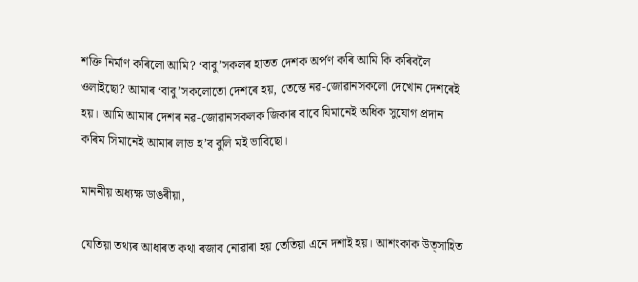শক্তি নিৰ্মাণ কৰিলো আমি? ‘বাবু’সকলৰ হাতত দেশক অৰ্পণ কৰি আমি কি কৰিবলৈ ওলাইছো? আমাৰ ‘বাবু’সকলোতো দেশৰে হয়, তেন্তে নৱ-জোৱানসকলো দেখোন দেশৰেই হয়। আমি আমাৰ দেশৰ নৱ-জোৱানসকলক জিকাৰ বাবে যিমানেই অধিক সুযোগ প্ৰদান কৰিম সিমানেই আমাৰ লাভ হ’ব বুলি মই ভাবিছো।

মাননীয় অধ্যক্ষ ডাঙৰীয়া,

যেতিয়া তথ্যৰ আধাৰত কথা ৰজাব নোৱাৰা হয় তেতিয়া এনে দশাই হয়। আশংকাক উত্সাহিত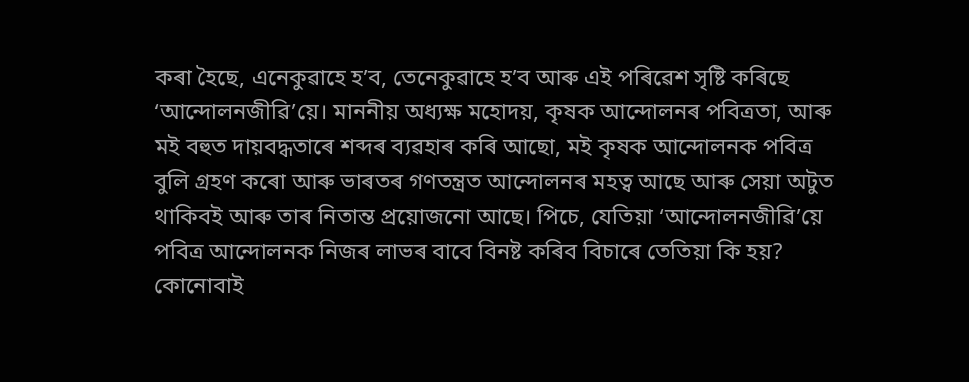কৰা হৈছে, এনেকুৱাহে হ’ব, তেনেকুৱাহে হ’ব আৰু এই পৰিৱেশ সৃষ্টি কৰিছে ‘আন্দোলনজীৱি’য়ে। মাননীয় অধ্যক্ষ মহোদয়, কৃষক আন্দোলনৰ পবিত্ৰতা, আৰু মই বহুত দায়বদ্ধতাৰে শব্দৰ ব্যৱহাৰ কৰি আছো, মই কৃষক আন্দোলনক পবিত্ৰ বুলি গ্ৰহণ কৰো আৰু ভাৰতৰ গণতন্ত্ৰত আন্দোলনৰ মহত্ব আছে আৰু সেয়া অটুত থাকিবই আৰু তাৰ নিতান্ত প্ৰয়োজনো আছে। পিচে, যেতিয়া ‘আন্দোলনজীৱি’য়ে পবিত্ৰ আন্দোলনক নিজৰ লাভৰ বাবে বিনষ্ট কৰিব বিচাৰে তেতিয়া কি হয়? কোনোবাই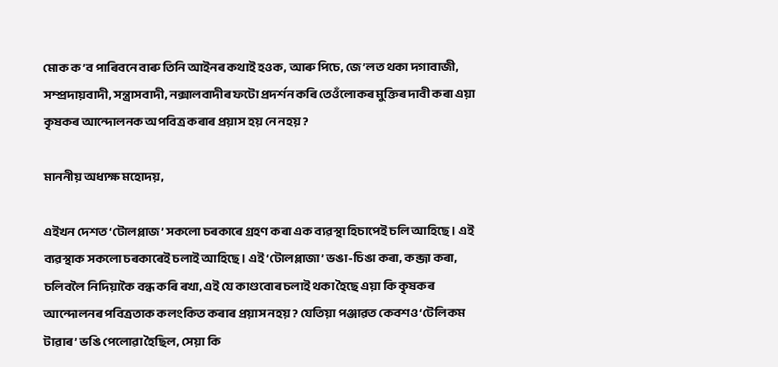মোক ক’ব পাৰিবনে বাৰু তিনি আইনৰ কথাই হওক, আৰু পিচে, জে’লত থকা দগাবাজী, সম্প্ৰদায়বাদী, সন্ত্ৰাসবাদী, নক্সালবাদীৰ ফটো প্ৰদৰ্শন কৰি তেওঁলোকৰ মুক্তিৰ দাবী কৰা এয়া কৃষকৰ আন্দোলনক অপবিত্ৰ কৰাৰ প্ৰয়াস হয় নে নহয়?

মাননীয় অধ্যক্ষ মহোদয়,

এইখন দেশত ‘টোলপ্লাজ’ সকলো চৰকাৰে গ্ৰহণ কৰা এক ব্যৱস্থা হিচাপেই চলি আহিছে। এই ব্যৱস্থাক সকলো চৰকাৰেই চলাই আহিছে। এই ‘টোলপ্লাজা’ ভঙা-চিঙা কৰা, কব্জা কৰা, চলিবলৈ নিদিয়াকৈ বন্ধ কৰি ৰখা, এই যে কাণ্ডবোৰ চলাই থকা হৈছে এয়া কি কৃষকৰ আন্দোলনৰ পবিত্ৰতাক কলংকিত কৰাৰ প্ৰয়াস নহয়? যেতিয়া পঞ্জাৱত কেবশও ‘টেলিকম টাৱাৰ’ ভঙি পেলোৱা হৈছিল, সেয়া কি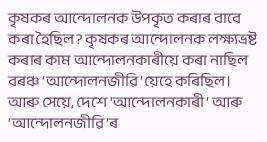কৃষকৰ আন্দোলনক উপকৃত কৰাৰ বাবে কৰা হৈছিল? কৃষকৰ আন্দোলনক লক্ষ্যভ্ৰষ্ট কৰাৰ কাম আন্দোলনকাৰীয়ে কৰা নাছিল বৰঞ্চ ‘আন্দোলনজীৱি’য়েহে কৰিছিল। আৰু সেয়ে, দেশে ‘আন্দোলনকাৰী’ আৰু ‘আন্দোলনজীৱি’ৰ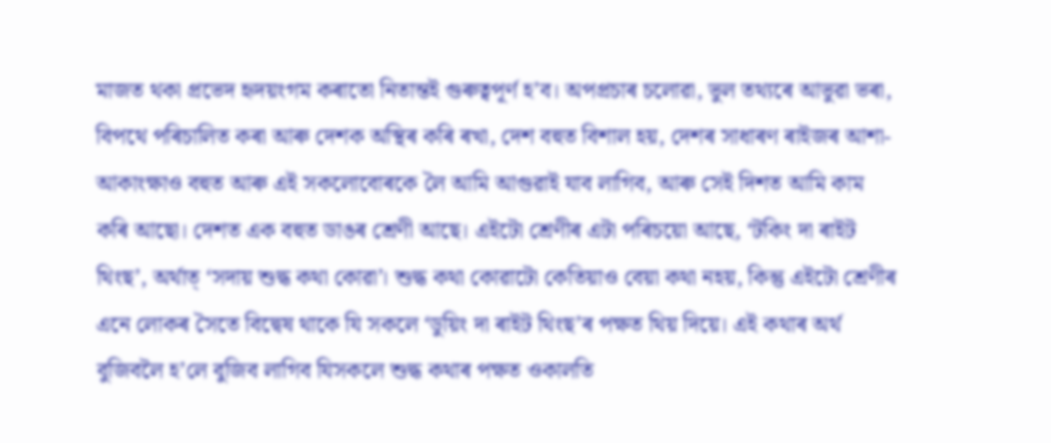মাজত থকা প্ৰভেদ হৃদয়ংগম কৰাতো নিতান্তই গুৰুত্বপূৰ্ণ হ’ব। অপপ্ৰচাৰ চলোৱা, ভুল তথ্যৰে আভুৱা ভৰা, বিপথে পৰিচালিত কৰা আৰু দেশক অস্থিৰ কৰি ৰখা, দেশ বহুত বিশাল হয়, দেশৰ সাধাৰণ ৰাইজৰ আশা-আকাংক্ষাও বহুত আৰু এই সকলোবোৰকে লৈ আমি আগুৱাই যাব লাগিব, আৰু সেই দিশত আমি কাম কৰি আছো। দেশত এক বহুত ডাঙৰ শ্ৰেণী আছে। এইটো শ্ৰেণীৰ এটা পৰিচয়ো আছে, ‘টকিং দা ৰাইট থিংছ’, অৰ্থাত্ ‘সদায় শুদ্ধ কথা কোৱা’। শুদ্ধ কথা কোৱাটো কেতিয়াও বেয়া কথা নহয়, কিন্তু এইটো শ্ৰেণীৰ এনে লোকৰ সৈতে বিদ্বেষ থাকে যি সকলে ‘ডুয়িং দা ৰাইট থিংছ’ৰ পক্ষত থিয় দিয়ে। এই কথাৰ অৰ্থ বুজিবলৈ হ’লে বুজিব লাগিব যিসকলে শুদ্ধ কথাৰ পক্ষত ওকালতি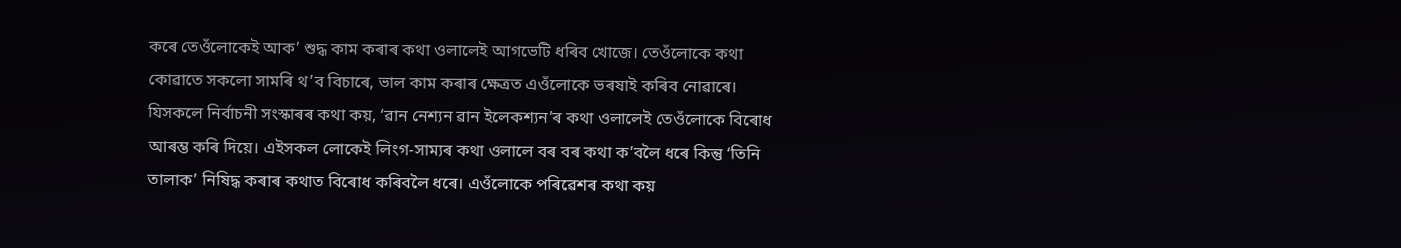কৰে তেওঁলোকেই আক’ শুদ্ধ কাম কৰাৰ কথা ওলালেই আগভেটি ধৰিব খোজে। তেওঁলোকে কথা কোৱাতে সকলো সামৰি থ’ব বিচাৰে, ভাল কাম কৰাৰ ক্ষেত্ৰত এওঁলোকে ভৰষাই কৰিব নোৱাৰে। যিসকলে নিৰ্বাচনী সংস্কাৰৰ কথা কয়, ‘ৱান নেশ্যন ৱান ইলেকশ্যন’ৰ কথা ওলালেই তেওঁলোকে বিৰোধ আৰম্ভ কৰি দিয়ে। এইসকল লোকেই লিংগ-সাম্যৰ কথা ওলালে বৰ বৰ কথা ক’বলৈ ধৰে কিন্তু ‘তিনি তালাক’ নিষিদ্ধ কৰাৰ কথাত বিৰোধ কৰিবলৈ ধৰে। এওঁলোকে পৰিৱেশৰ কথা কয়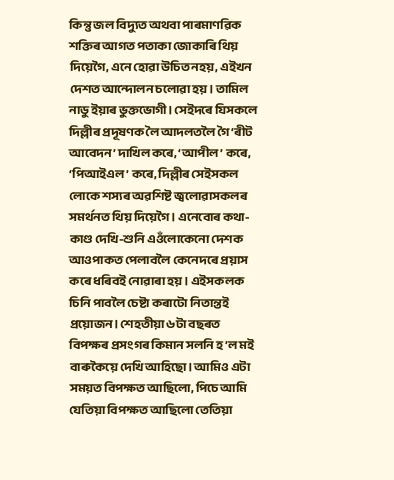কিন্তু জল বিদ্যুত অথবা পাৰমাণৱিক শক্তিৰ আগত পতাকা জোকাৰি থিয় দিয়েগৈ, এনে হোৱা উচিত নহয়, এইখন দেশত আন্দোলন চলোৱা হয়। তামিল নাডু ইয়াৰ ভুক্তভোগী। সেইদৰে যিসকলে দিল্লীৰ প্ৰদূষণক লৈ আদলতলৈ গৈ ‘ৰীট আবেদন’ দাখিল কৰে, ‘আপীল’ কৰে, ‘পিআইএল’ কৰে, দিল্লীৰ সেইসকল লোকে শস্যৰ অৱশিষ্ট জ্বলোৱাসকলৰ সমৰ্থনত থিয় দিয়েগৈ। এনেবোৰ কথা-কাণ্ড দেখি-শুনি এওঁলোকেনো দেশক আওপাকত পেলাবলৈ কেনেদৰে প্ৰয়াস কৰে ধৰিবই নোৱাৰা হয়। এইসকলক চিনি পাবলৈ চেষ্টা কৰাটো নিতান্তই প্ৰয়োজন। শেহতীয়া ৬টা বছৰত বিপক্ষৰ প্ৰসংগৰ কিমান সলনি হ’ল মই বাৰুকৈয়ে দেখি আহিছো। আমিও এটা সময়ত বিপক্ষত আছিলো, পিচে আমি যেতিয়া বিপক্ষত আছিলো তেতিয়া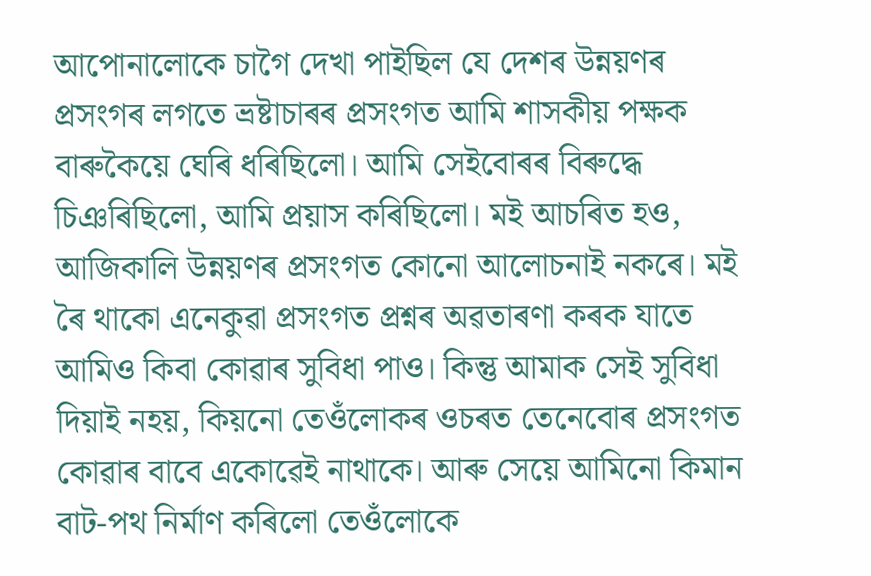আপোনালোকে চাগৈ দেখা পাইছিল যে দেশৰ উন্নয়ণৰ প্ৰসংগৰ লগতে ভ্ৰষ্টাচাৰৰ প্ৰসংগত আমি শাসকীয় পক্ষক বাৰুকৈয়ে ঘেৰি ধৰিছিলো। আমি সেইবোৰৰ বিৰুদ্ধে চিঞৰিছিলো, আমি প্ৰয়াস কৰিছিলো। মই আচৰিত হও, আজিকালি উন্নয়ণৰ প্ৰসংগত কোনো আলোচনাই নকৰে। মই ৰৈ থাকো এনেকুৱা প্ৰসংগত প্ৰশ্নৰ অৱতাৰণা কৰক যাতে আমিও কিবা কোৱাৰ সুবিধা পাও। কিন্তু আমাক সেই সুবিধা দিয়াই নহয়, কিয়নো তেওঁলোকৰ ওচৰত তেনেবোৰ প্ৰসংগত কোৱাৰ বাবে একোৱেই নাথাকে। আৰু সেয়ে আমিনো কিমান বাট-পথ নিৰ্মাণ কৰিলো তেওঁলোকে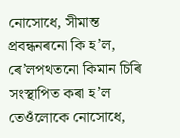নোসোধে, সীমান্ত প্ৰবন্ধনৰনো কি হ’ল, ৰে’লপথতনো কিমান চিৰি সংস্থাপিত কৰা হ’ল তেওঁলোকে নোসোধে,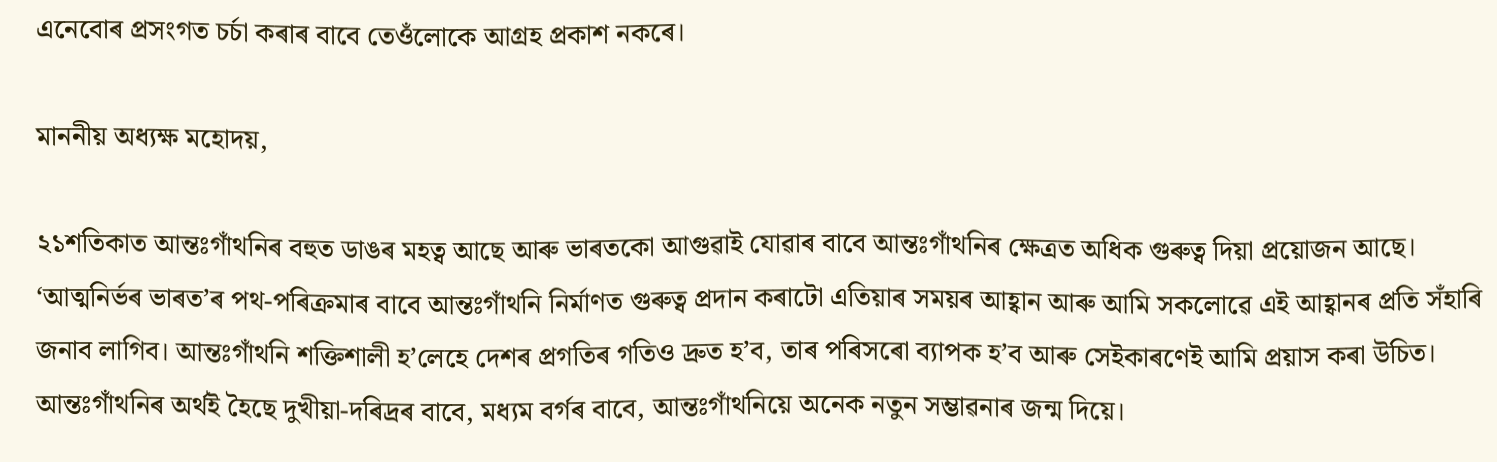এনেবোৰ প্ৰসংগত চৰ্চা কৰাৰ বাবে তেওঁলোকে আগ্ৰহ প্ৰকাশ নকৰে।

মাননীয় অধ্যক্ষ মহোদয়,

২১শতিকাত আন্তঃগাঁথনিৰ বহুত ডাঙৰ মহত্ব আছে আৰু ভাৰতকো আগুৱাই যোৱাৰ বাবে আন্তঃগাঁথনিৰ ক্ষেত্ৰত অধিক গুৰুত্ব দিয়া প্ৰয়োজন আছে। ‘আত্মনিৰ্ভৰ ভাৰত’ৰ পথ-পৰিক্ৰমাৰ বাবে আন্তঃগাঁথনি নিৰ্মাণত গুৰুত্ব প্ৰদান কৰাটো এতিয়াৰ সময়ৰ আহ্বান আৰু আমি সকলোৱে এই আহ্বানৰ প্ৰতি সঁহাৰি জনাব লাগিব। আন্তঃগাঁথনি শক্তিশালী হ’লেহে দেশৰ প্ৰগতিৰ গতিও দ্ৰুত হ’ব, তাৰ পৰিসৰো ব্যাপক হ’ব আৰু সেইকাৰণেই আমি প্ৰয়াস কৰা উচিত। আন্তঃগাঁথনিৰ অৰ্থই হৈছে দুখীয়া-দৰিদ্ৰৰ বাবে, মধ্যম বৰ্গৰ বাবে, আন্তঃগাঁথনিয়ে অনেক নতুন সম্ভাৱনাৰ জন্ম দিয়ে।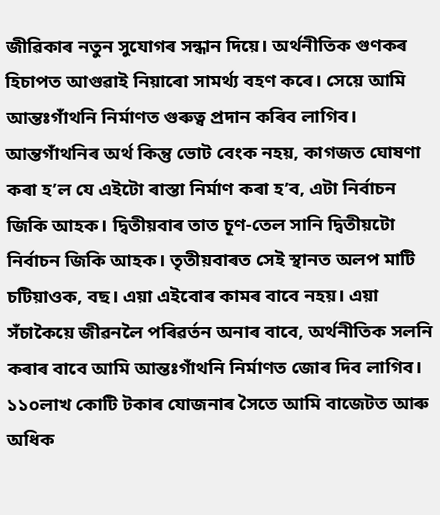জীৱিকাৰ নতুন সুযোগৰ সন্ধান দিয়ে। অৰ্থনীতিক গুণকৰ হিচাপত আগুৱাই নিয়াৰো সামৰ্থ্য বহণ কৰে। সেয়ে আমি আন্তঃগাঁথনি নিৰ্মাণত গুৰুত্ব প্ৰদান কৰিব লাগিব। আন্তগাঁথনিৰ অৰ্থ কিন্তু ভোট বেংক নহয়, কাগজত ঘোষণা কৰা হ’ল যে এইটো ৰাস্তা নিৰ্মাণ কৰা হ’ব, এটা নিৰ্বাচন জিকি আহক। দ্বিতীয়বাৰ তাত চূণ-তেল সানি দ্বিতীয়টো নিৰ্বাচন জিকি আহক। তৃতীয়বাৰত সেই স্থানত অলপ মাটি চটিয়াওক, বছ। এয়া এইবোৰ কামৰ বাবে নহয়। এয়া সঁচাকৈয়ে জীৱনলৈ পৰিৱৰ্তন অনাৰ বাবে, অৰ্থনীতিক সলনি কৰাৰ বাবে আমি আন্তঃগাঁথনি নিৰ্মাণত জোৰ দিব লাগিব। ১১০লাখ কোটি টকাৰ যোজনাৰ সৈতে আমি বাজেটত আৰু অধিক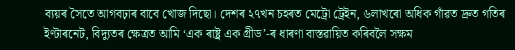ব্যয়ৰ সৈতে আগবঢ়াৰ বাবে খোজ দিছো। দেশৰ ২৭খন চহৰত মেট্ৰো ট্ৰেইন, ৬লাখৰো অধিক গাঁৱত দ্ৰুত গতিৰ ইণ্টাৰনেট, বিদ্যুতৰ ক্ষেত্ৰত আমি ‘এক ৰাষ্ট্ৰ এক গ্ৰীড’-ৰ ধাৰণা বাস্তৱায়িত কৰিবলৈ সক্ষম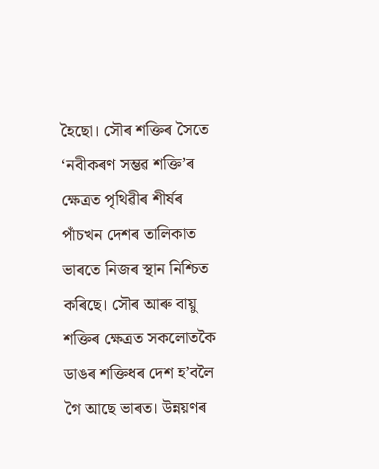হৈছো। সৌৰ শক্তিৰ সৈতে ‘নবীকৰণ সম্ভৱ শক্তি’ৰ ক্ষেত্ৰত পৃথিৱীৰ শীৰ্ষৰ পাঁচখন দেশৰ তালিকাত ভাৰতে নিজৰ স্থান নিশ্চিত কৰিছে। সৌৰ আৰু বায়ু শক্তিৰ ক্ষেত্ৰত সকলোতকৈ ডাঙৰ শক্তিধৰ দেশ হ’বলৈ গৈ আছে ভাৰত। উন্নয়ণৰ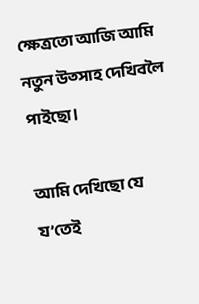ক্ষেত্ৰতো আজি আমি নতুন উত্সাহ দেখিবলৈ পাইছো।

আমি দেখিছো যে য’তেই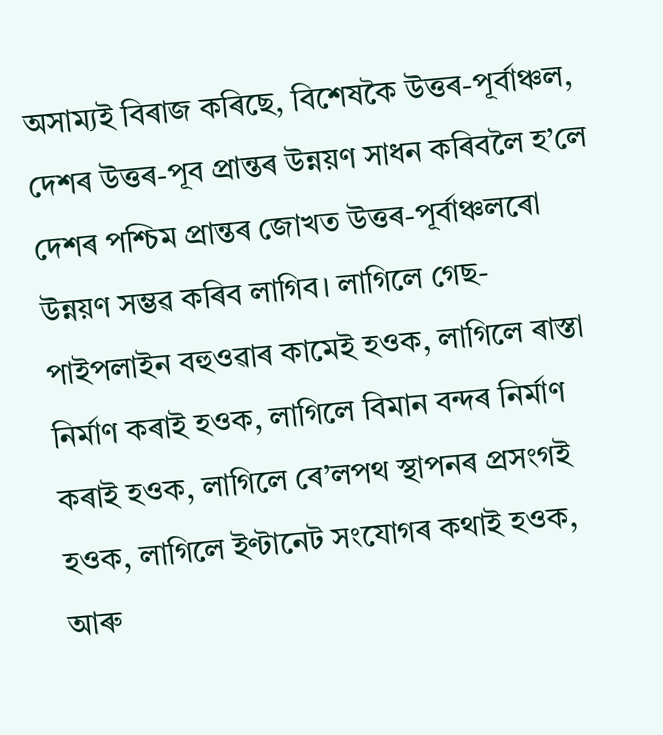অসাম্যই বিৰাজ কৰিছে, বিশেষকৈ উত্তৰ-পূৰ্বাঞ্চল, দেশৰ উত্তৰ-পূব প্ৰান্তৰ উন্নয়ণ সাধন কৰিবলৈ হ’লে দেশৰ পশ্চিম প্ৰান্তৰ জোখত উত্তৰ-পূৰ্বাঞ্চলৰো উন্নয়ণ সম্ভৱ কৰিব লাগিব। লাগিলে গেছ-পাইপলাইন বহুওৱাৰ কামেই হওক, লাগিলে ৰাস্তা নিৰ্মাণ কৰাই হওক, লাগিলে বিমান বন্দৰ নিৰ্মাণ কৰাই হওক, লাগিলে ৰে’লপথ স্থাপনৰ প্ৰসংগই হওক, লাগিলে ইণ্টানেট সংযোগৰ কথাই হওক, আৰু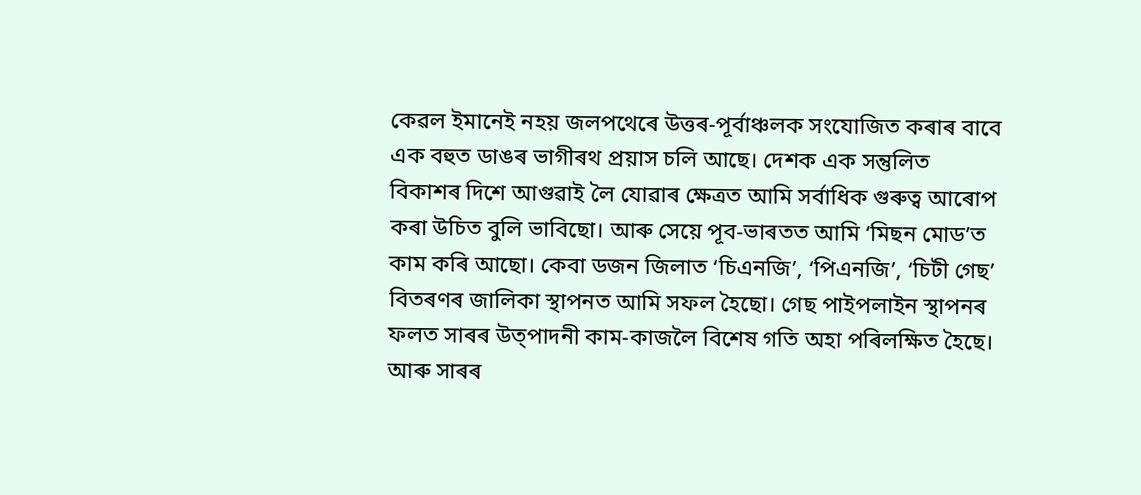কেৱল ইমানেই নহয় জলপথেৰে উত্তৰ-পূৰ্বাঞ্চলক সংযোজিত কৰাৰ বাবে এক বহুত ডাঙৰ ভাগীৰথ প্ৰয়াস চলি আছে। দেশক এক সন্তুলিত বিকাশৰ দিশে আগুৱাই লৈ যোৱাৰ ক্ষেত্ৰত আমি সৰ্বাধিক গুৰুত্ব আৰোপ কৰা উচিত বুলি ভাবিছো। আৰু সেয়ে পূব-ভাৰতত আমি ‘মিছন মোড’ত কাম কৰি আছো। কেবা ডজন জিলাত ‘চিএনজি’, ‘পিএনজি’, ‘চিটী গেছ’ বিতৰণৰ জালিকা স্থাপনত আমি সফল হৈছো। গেছ পাইপলাইন স্থাপনৰ ফলত সাৰৰ উত্পাদনী কাম-কাজলৈ বিশেষ গতি অহা পৰিলক্ষিত হৈছে। আৰু সাৰৰ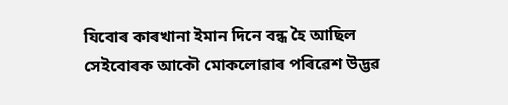যিবোৰ কাৰখানা ইমান দিনে বন্ধ হৈ আছিল সেইবোৰক আকৌ মোকলোৱাৰ পৰিৱেশ উদ্ভৱ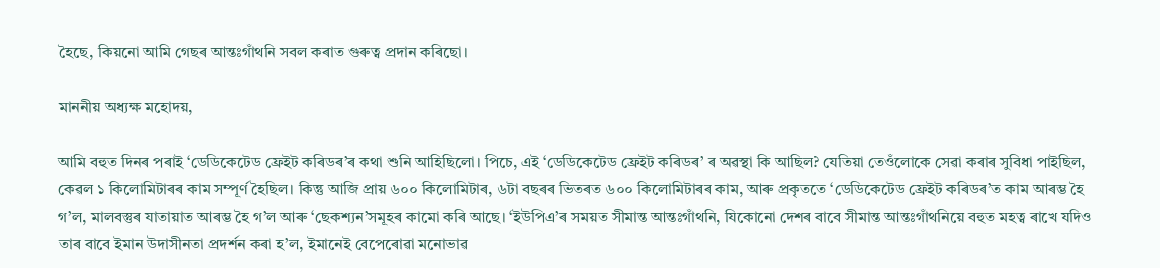হৈছে, কিয়নো আমি গেছৰ আন্তঃগাঁথনি সবল কৰাত গুৰুত্ব প্ৰদান কৰিছো।

মাননীয় অধ্যক্ষ মহোদয়,

আমি বহুত দিনৰ পৰাই ‘ডেডিকেটেড ফ্ৰেইট কৰিডৰ’ৰ কথা শুনি আহিছিলো। পিচে, এই ‘ডেডিকেটেড ফ্ৰেইট কৰিডৰ’ ৰ অৱস্থা কি আছিল? যেতিয়া তেওঁলোকে সেৱা কৰাৰ সুবিধা পাইছিল, কেৱল ১ কিলোমিটাৰৰ কাম সম্পূৰ্ণ হৈছিল। কিন্তু আজি প্ৰায় ৬০০ কিলোমিটাৰ, ৬টা বছৰৰ ভিতৰত ৬০০ কিলোমিটাৰৰ কাম, আৰু প্ৰকৃততে ‘ডেডিকেটেড ফ্ৰেইট কৰিডৰ’ত কাম আৰম্ভ হৈ গ’ল, মালবস্তুৰ যাতায়াত আৰম্ভ হৈ গ’ল আৰু ‘ছেকশ্যন’সমূহৰ কামো কৰি আছে। ‘ইউপিএ’ৰ সময়ত সীমান্ত আন্তঃগাঁথনি, যিকোনো দেশৰ বাবে সীমান্ত আন্তঃগাঁথনিয়ে বহুত মহত্ব ৰাখে যদিও তাৰ বাবে ইমান উদাসীনতা প্ৰদৰ্শন কৰা হ’ল, ইমানেই বেপেৰোৱা মনোভাৱ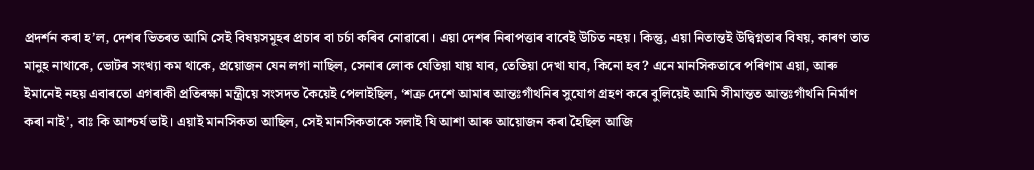প্ৰদৰ্শন কৰা হ’ল, দেশৰ ভিতৰত আমি সেই বিষয়সমূহৰ প্ৰচাৰ বা চৰ্চা কৰিব নোৱাৰো। এয়া দেশৰ নিৰাপত্তাৰ বাবেই উচিত নহয়। কিন্তু, এয়া নিতান্তই উদ্বিগ্নতাৰ বিষয়, কাৰণ তাত মানুহ নাথাকে, ভোটৰ সংখ্যা কম থাকে, প্ৰয়োজন যেন লগা নাছিল, সেনাৰ লোক যেতিয়া যায় যাব, তেতিয়া দেখা যাব, কিনো হব? এনে মানসিকতাৰে পৰিণাম এয়া, আৰু ইমানেই নহয় এবাৰতো এগৰাকী প্ৰতিৰক্ষা মন্ত্ৰীয়ে সংসদত কৈয়েই পেলাইছিল, ‘শত্ৰু দেশে আমাৰ আন্তঃগাঁথনিৰ সুযোগ গ্ৰহণ কৰে বুলিয়েই আমি সীমান্তত আন্তঃগাঁথনি নিৰ্মাণ কৰা নাই’, বাঃ কি আশ্চৰ্য ভাই। এয়াই মানসিকতা আছিল, সেই মানসিকতাকে সলাই যি আশা আৰু আয়োজন কৰা হৈছিল আজি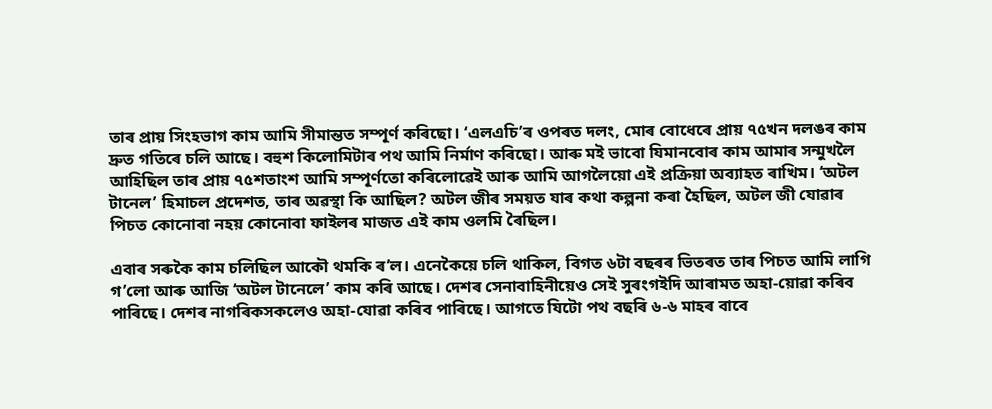তাৰ প্ৰায় সিংহভাগ কাম আমি সীমান্তত সম্পূৰ্ণ কৰিছো। ‘এলএচি’ৰ ওপৰত দলং, মোৰ বোধেৰে প্ৰায় ৭৫খন দলঙৰ কাম দ্ৰুত গতিৰে চলি আছে। বহুশ কিলোমিটাৰ পথ আমি নিৰ্মাণ কৰিছো। আৰু মই ভাবো যিমানবোৰ কাম আমাৰ সন্মুখলৈ আহিছিল তাৰ প্ৰায় ৭৫শতাংশ আমি সম্পূৰ্ণতো কৰিলোৱেই আৰু আমি আগলৈয়ো এই প্ৰক্ৰিয়া অব্যাহত ৰাখিম। ‘অটল টানেল’ হিমাচল প্ৰদেশত, তাৰ অৱস্থা কি আছিল? অটল জীৰ সময়ত যাৰ কথা কল্পনা কৰা হৈছিল, অটল জী যোৱাৰ পিচত কোনোবা নহয় কোনোবা ফাইলৰ মাজত এই কাম ওলমি ৰৈছিল।

এবাৰ সৰুকৈ কাম চলিছিল আকৌ থমকি ৰ’ল। এনেকৈয়ে চলি থাকিল, বিগত ৬টা বছৰৰ ভিতৰত তাৰ পিচত আমি লাগি গ’লো আৰু আজি ‘অটল টানেলে’ কাম কৰি আছে। দেশৰ সেনাবাহিনীয়েও সেই সুৰংগইদি আৰামত অহা-য়োৱা কৰিব পাৰিছে। দেশৰ নাগৰিকসকলেও অহা-যোৱা কৰিব পাৰিছে। আগতে যিটো পথ বছৰি ৬-৬ মাহৰ বাবে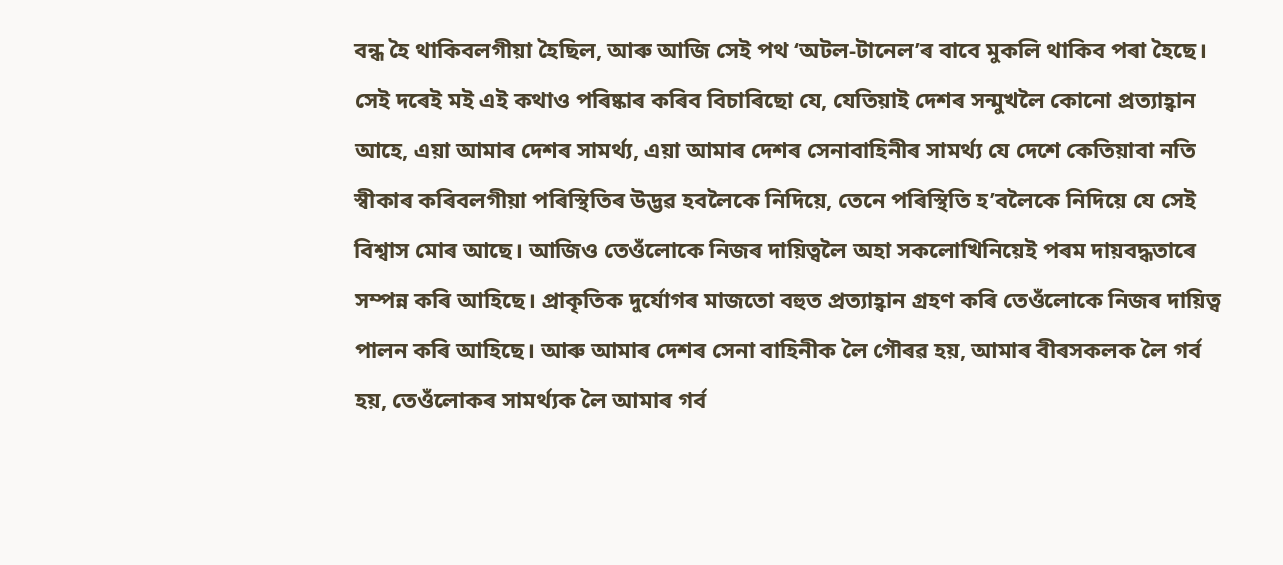বন্ধ হৈ থাকিবলগীয়া হৈছিল, আৰু আজি সেই পথ ‘অটল-টানেল’ৰ বাবে মুকলি থাকিব পৰা হৈছে। সেই দৰেই মই এই কথাও পৰিষ্কাৰ কৰিব বিচাৰিছো যে, যেতিয়াই দেশৰ সন্মুখলৈ কোনো প্ৰত্যাহ্বান আহে, এয়া আমাৰ দেশৰ সামৰ্থ্য, এয়া আমাৰ দেশৰ সেনাবাহিনীৰ সামৰ্থ্য যে দেশে কেতিয়াবা নতি স্বীকাৰ কৰিবলগীয়া পৰিস্থিতিৰ উদ্ভৱ হবলৈকে নিদিয়ে, তেনে পৰিস্থিতি হ’বলৈকে নিদিয়ে যে সেই বিশ্বাস মোৰ আছে। আজিও তেওঁলোকে নিজৰ দায়িত্বলৈ অহা সকলোখিনিয়েই পৰম দায়বদ্ধতাৰে সম্পন্ন কৰি আহিছে। প্ৰাকৃতিক দুৰ্যোগৰ মাজতো বহুত প্ৰত্যাহ্বান গ্ৰহণ কৰি তেওঁলোকে নিজৰ দায়িত্ব পালন কৰি আহিছে। আৰু আমাৰ দেশৰ সেনা বাহিনীক লৈ গৌৰৱ হয়, আমাৰ বীৰসকলক লৈ গৰ্ব হয়, তেওঁলোকৰ সামৰ্থ্যক লৈ আমাৰ গৰ্ব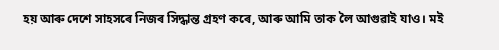হয় আৰু দেশে সাহসৰে নিজৰ সিদ্ধান্ত গ্ৰহণ কৰে, আৰু আমি তাক লৈ আগুৱাই যাও। মই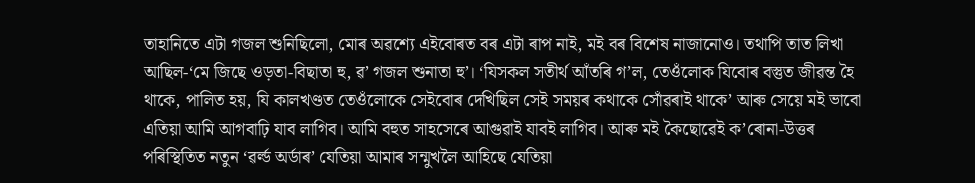তাহানিতে এটা গজল শুনিছিলো, মোৰ অৱশ্যে এইবোৰত বৰ এটা ৰাপ নাই, মই বৰ বিশেষ নাজানোও। তথাপি তাত লিখা আছিল-‘মে জিছে ওড়তা-বিছাতা হু, ৱ’ গজল শুনাতা হু’। ‘যিসকল সতীৰ্থ আঁতৰি গ’ল, তেওঁলোক যিবোৰ বস্তুত জীৱন্ত হৈ থাকে, পালিত হয়, যি কালখণ্ডত তেওঁলোকে সেইবোৰ দেখিছিল সেই সময়ৰ কথাকে সোঁৱৰাই থাকে’ আৰু সেয়ে মই ভাবো এতিয়া আমি আগবাঢ়ি যাব লাগিব। আমি বহুত সাহসেৰে আগুৱাই যাবই লাগিব। আৰু মই কৈছোৱেই ক’ৰোনা-উত্তৰ পৰিস্থিতিত নতুন ‘ৱৰ্ল্ড অৰ্ডাৰ’ যেতিয়া আমাৰ সন্মুখলৈ আহিছে যেতিয়া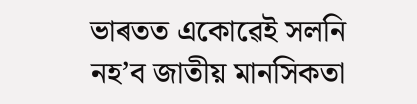ভাৰতত একোৱেই সলনি নহ’ব জাতীয় মানসিকতা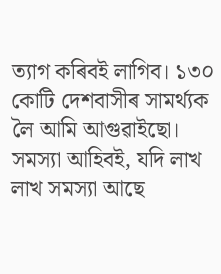ত্যাগ কৰিবই লাগিব। ১৩০ কোটি দেশবাসীৰ সামৰ্থ্যক লৈ আমি আগুৱাইছো। সমস্যা আহিবই, যদি লাখ লাখ সমস্যা আছে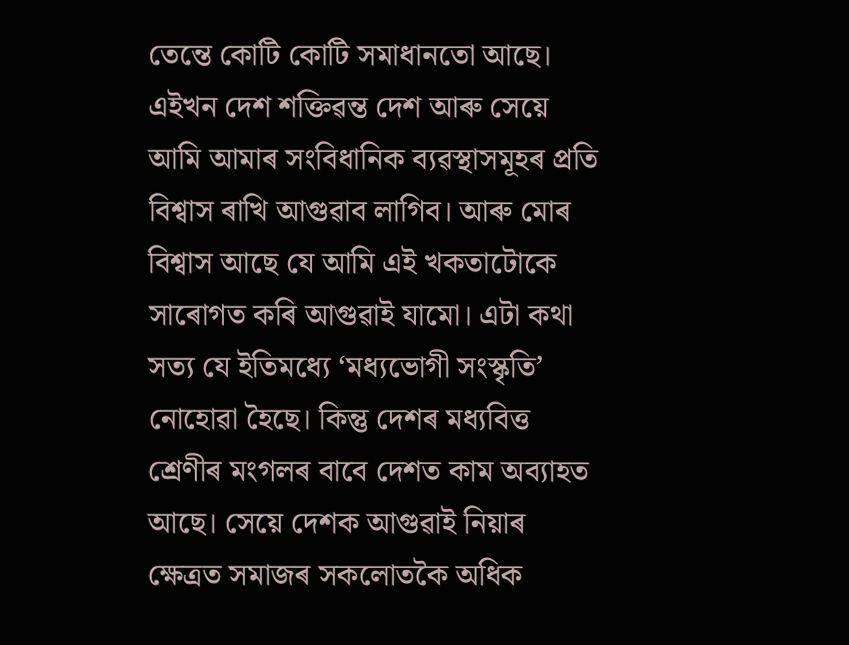তেন্তে কোটি কোটি সমাধানতো আছে। এইখন দেশ শক্তিৱন্ত দেশ আৰু সেয়ে আমি আমাৰ সংবিধানিক ব্যৱস্থাসমূহৰ প্ৰতি বিশ্বাস ৰাখি আগুৱাব লাগিব। আৰু মোৰ বিশ্বাস আছে যে আমি এই খকতাটোকে সাৰোগত কৰি আগুৱাই যামো। এটা কথা সত্য যে ইতিমধ্যে ‘মধ্যভোগী সংস্কৃতি’ নোহোৱা হৈছে। কিন্তু দেশৰ মধ্যবিত্ত শ্ৰেণীৰ মংগলৰ বাবে দেশত কাম অব্যাহত আছে। সেয়ে দেশক আগুৱাই নিয়াৰ ক্ষেত্ৰত সমাজৰ সকলোতকৈ অধিক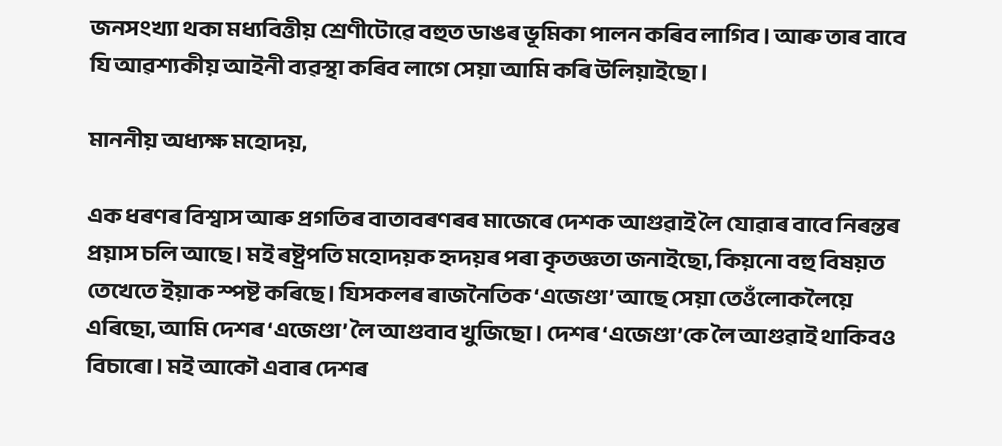জনসংখ্যা থকা মধ্যবিত্তীয় শ্ৰেণীটোৱে বহুত ডাঙৰ ভূমিকা পালন কৰিব লাগিব। আৰু তাৰ বাবে যি আৱশ্যকীয় আইনী ব্যৱস্থা কৰিব লাগে সেয়া আমি কৰি উলিয়াইছো।

মাননীয় অধ্যক্ষ মহোদয়,

এক ধৰণৰ বিশ্বাস আৰু প্ৰগতিৰ বাতাবৰণৰৰ মাজেৰে দেশক আগুৱাই লৈ যোৱাৰ বাবে নিৰন্তৰ প্ৰয়াস চলি আছে। মই ৰষ্ট্ৰপতি মহোদয়ক হৃদয়ৰ পৰা কৃতজ্ঞতা জনাইছো, কিয়নো বহু বিষয়ত তেখেতে ইয়াক স্পষ্ট কৰিছে। যিসকলৰ ৰাজনৈতিক ‘এজেণ্ডা’ আছে সেয়া তেওঁলোকলৈয়ে এৰিছো, আমি দেশৰ ‘এজেণ্ডা’ লৈ আগুবাব খুজিছো। দেশৰ ‘এজেণ্ডা’কে লৈ আগুৱাই থাকিবও বিচাৰো। মই আকৌ এবাৰ দেশৰ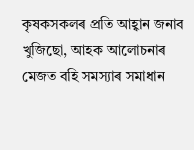কৃষকসকলৰ প্ৰতি আহ্বান জনাব খুজিছো, আহক আলোচনাৰ মেজত বহি সমস্যাৰ সমাধান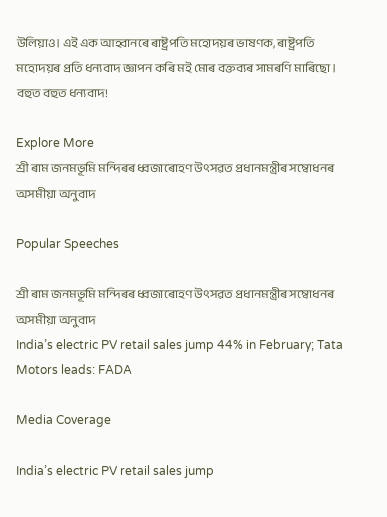উলিয়াও। এই এক আহ্বানৰে ৰাষ্ট্ৰপতি মহোদয়ৰ ভাষণক, ৰাষ্ট্ৰপতি মহোদয়ৰ প্ৰতি ধন্যবাদ জ্ঞাপন কৰি মই মোৰ বক্তব্যৰ সামৰণি মাৰিছো। বহুত বহুত ধন্যবাদ!

Explore More
শ্ৰী ৰাম জনমভূমি মন্দিৰৰ ধ্বজাৰোহণ উৎসৱত প্ৰধানমন্ত্ৰীৰ সম্বোধনৰ অসমীয়া অনুবাদ

Popular Speeches

শ্ৰী ৰাম জনমভূমি মন্দিৰৰ ধ্বজাৰোহণ উৎসৱত প্ৰধানমন্ত্ৰীৰ সম্বোধনৰ অসমীয়া অনুবাদ
India’s electric PV retail sales jump 44% in February; Tata Motors leads: FADA

Media Coverage

India’s electric PV retail sales jump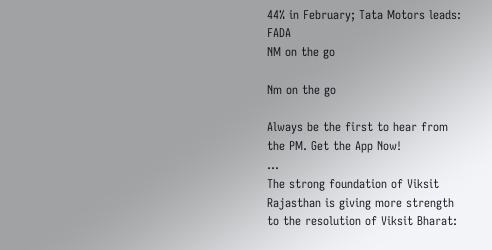44% in February; Tata Motors leads: FADA
NM on the go

Nm on the go

Always be the first to hear from the PM. Get the App Now!
...
The strong foundation of Viksit Rajasthan is giving more strength to the resolution of Viksit Bharat: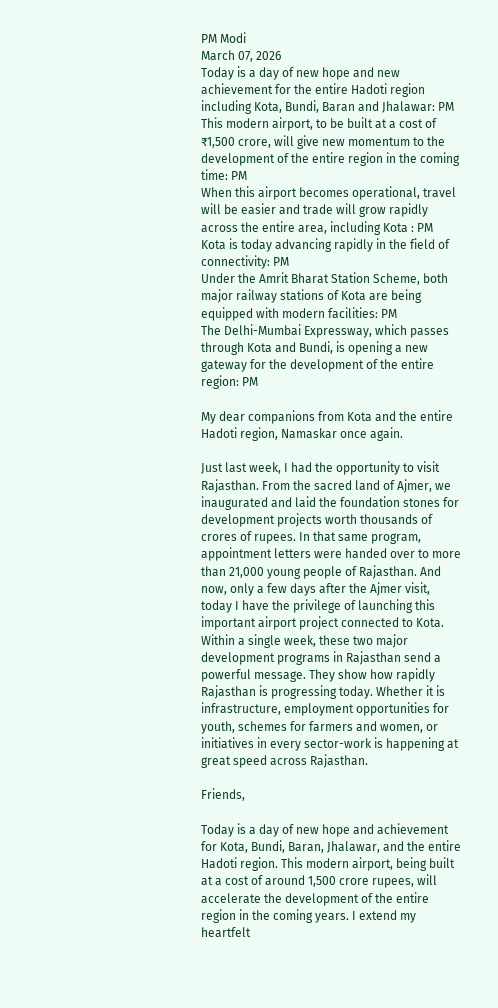PM Modi
March 07, 2026
Today is a day of new hope and new achievement for the entire Hadoti region including Kota, Bundi, Baran and Jhalawar: PM
This modern airport, to be built at a cost of ₹1,500 crore, will give new momentum to the development of the entire region in the coming time: PM
When this airport becomes operational, travel will be easier and trade will grow rapidly across the entire area, including Kota : PM
Kota is today advancing rapidly in the field of connectivity: PM
Under the Amrit Bharat Station Scheme, both major railway stations of Kota are being equipped with modern facilities: PM
The Delhi-Mumbai Expressway, which passes through Kota and Bundi, is opening a new gateway for the development of the entire region: PM

My dear companions from Kota and the entire Hadoti region, Namaskar once again.

Just last week, I had the opportunity to visit Rajasthan. From the sacred land of Ajmer, we inaugurated and laid the foundation stones for development projects worth thousands of crores of rupees. In that same program, appointment letters were handed over to more than 21,000 young people of Rajasthan. And now, only a few days after the Ajmer visit, today I have the privilege of launching this important airport project connected to Kota. Within a single week, these two major development programs in Rajasthan send a powerful message. They show how rapidly Rajasthan is progressing today. Whether it is infrastructure, employment opportunities for youth, schemes for farmers and women, or initiatives in every sector-work is happening at great speed across Rajasthan.

Friends,

Today is a day of new hope and achievement for Kota, Bundi, Baran, Jhalawar, and the entire Hadoti region. This modern airport, being built at a cost of around 1,500 crore rupees, will accelerate the development of the entire region in the coming years. I extend my heartfelt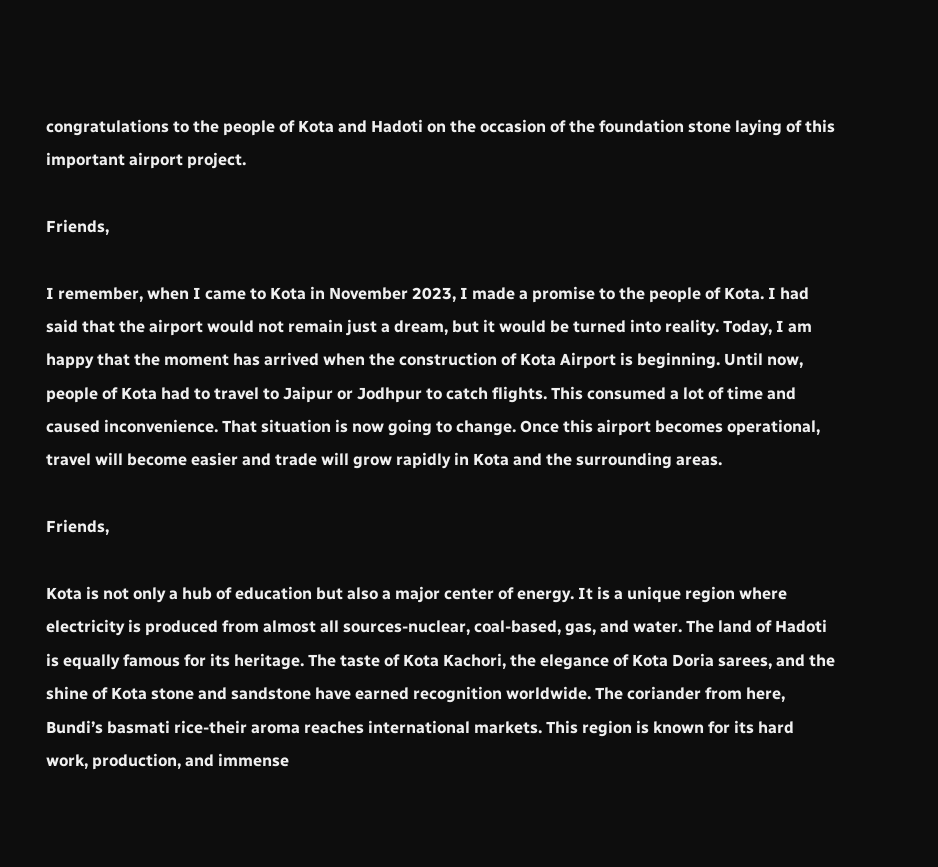congratulations to the people of Kota and Hadoti on the occasion of the foundation stone laying of this important airport project.

Friends,

I remember, when I came to Kota in November 2023, I made a promise to the people of Kota. I had said that the airport would not remain just a dream, but it would be turned into reality. Today, I am happy that the moment has arrived when the construction of Kota Airport is beginning. Until now, people of Kota had to travel to Jaipur or Jodhpur to catch flights. This consumed a lot of time and caused inconvenience. That situation is now going to change. Once this airport becomes operational, travel will become easier and trade will grow rapidly in Kota and the surrounding areas.

Friends,

Kota is not only a hub of education but also a major center of energy. It is a unique region where electricity is produced from almost all sources-nuclear, coal-based, gas, and water. The land of Hadoti is equally famous for its heritage. The taste of Kota Kachori, the elegance of Kota Doria sarees, and the shine of Kota stone and sandstone have earned recognition worldwide. The coriander from here, Bundi’s basmati rice-their aroma reaches international markets. This region is known for its hard work, production, and immense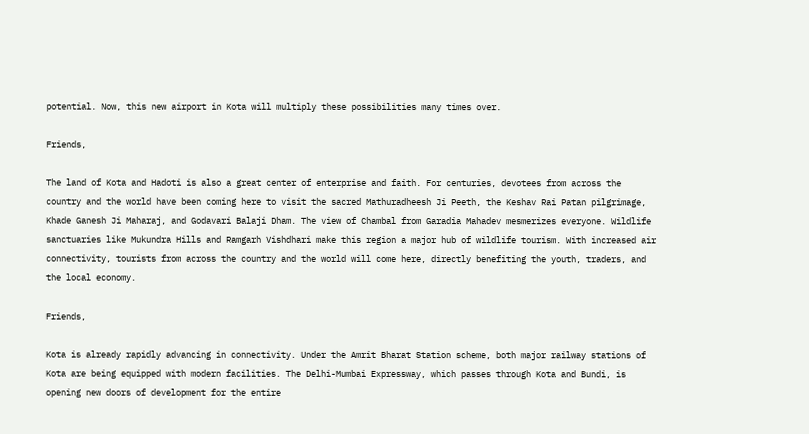potential. Now, this new airport in Kota will multiply these possibilities many times over.

Friends,

The land of Kota and Hadoti is also a great center of enterprise and faith. For centuries, devotees from across the country and the world have been coming here to visit the sacred Mathuradheesh Ji Peeth, the Keshav Rai Patan pilgrimage, Khade Ganesh Ji Maharaj, and Godavari Balaji Dham. The view of Chambal from Garadia Mahadev mesmerizes everyone. Wildlife sanctuaries like Mukundra Hills and Ramgarh Vishdhari make this region a major hub of wildlife tourism. With increased air connectivity, tourists from across the country and the world will come here, directly benefiting the youth, traders, and the local economy.

Friends,

Kota is already rapidly advancing in connectivity. Under the Amrit Bharat Station scheme, both major railway stations of Kota are being equipped with modern facilities. The Delhi-Mumbai Expressway, which passes through Kota and Bundi, is opening new doors of development for the entire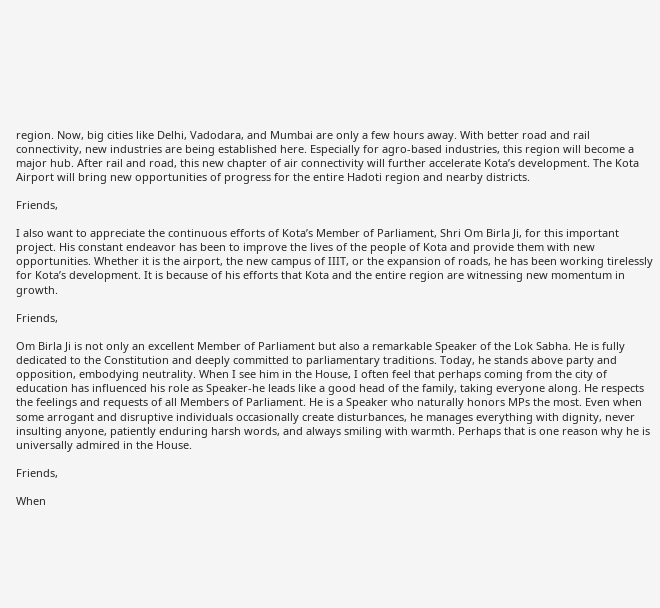region. Now, big cities like Delhi, Vadodara, and Mumbai are only a few hours away. With better road and rail connectivity, new industries are being established here. Especially for agro-based industries, this region will become a major hub. After rail and road, this new chapter of air connectivity will further accelerate Kota’s development. The Kota Airport will bring new opportunities of progress for the entire Hadoti region and nearby districts.

Friends,

I also want to appreciate the continuous efforts of Kota’s Member of Parliament, Shri Om Birla Ji, for this important project. His constant endeavor has been to improve the lives of the people of Kota and provide them with new opportunities. Whether it is the airport, the new campus of IIIT, or the expansion of roads, he has been working tirelessly for Kota’s development. It is because of his efforts that Kota and the entire region are witnessing new momentum in growth.

Friends,

Om Birla Ji is not only an excellent Member of Parliament but also a remarkable Speaker of the Lok Sabha. He is fully dedicated to the Constitution and deeply committed to parliamentary traditions. Today, he stands above party and opposition, embodying neutrality. When I see him in the House, I often feel that perhaps coming from the city of education has influenced his role as Speaker-he leads like a good head of the family, taking everyone along. He respects the feelings and requests of all Members of Parliament. He is a Speaker who naturally honors MPs the most. Even when some arrogant and disruptive individuals occasionally create disturbances, he manages everything with dignity, never insulting anyone, patiently enduring harsh words, and always smiling with warmth. Perhaps that is one reason why he is universally admired in the House.

Friends,

When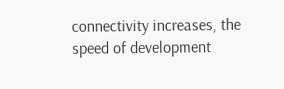connectivity increases, the speed of development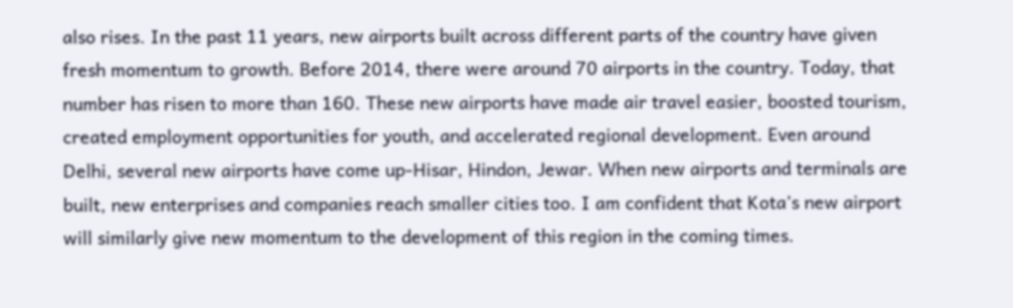also rises. In the past 11 years, new airports built across different parts of the country have given fresh momentum to growth. Before 2014, there were around 70 airports in the country. Today, that number has risen to more than 160. These new airports have made air travel easier, boosted tourism, created employment opportunities for youth, and accelerated regional development. Even around Delhi, several new airports have come up-Hisar, Hindon, Jewar. When new airports and terminals are built, new enterprises and companies reach smaller cities too. I am confident that Kota’s new airport will similarly give new momentum to the development of this region in the coming times.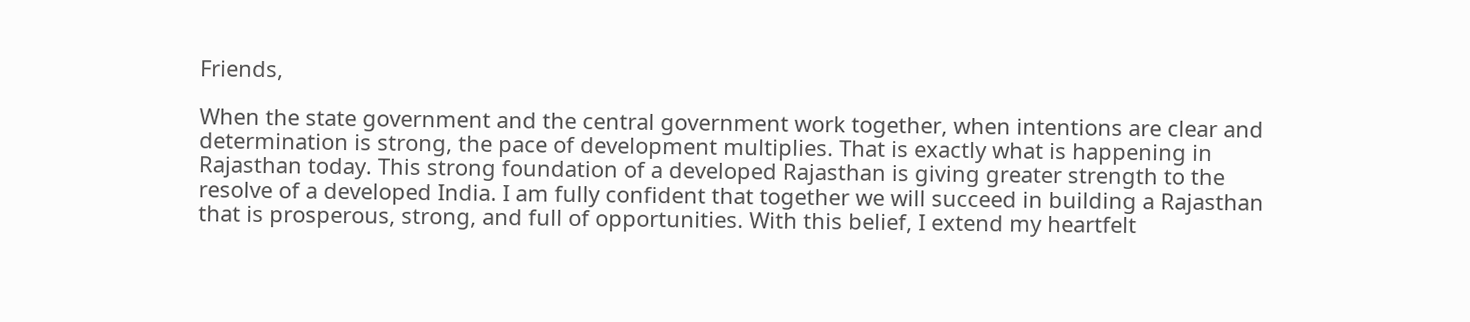Friends,

When the state government and the central government work together, when intentions are clear and determination is strong, the pace of development multiplies. That is exactly what is happening in Rajasthan today. This strong foundation of a developed Rajasthan is giving greater strength to the resolve of a developed India. I am fully confident that together we will succeed in building a Rajasthan that is prosperous, strong, and full of opportunities. With this belief, I extend my heartfelt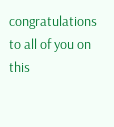congratulations to all of you on this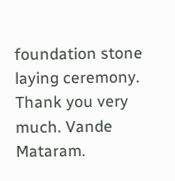foundation stone laying ceremony. Thank you very much. Vande Mataram.